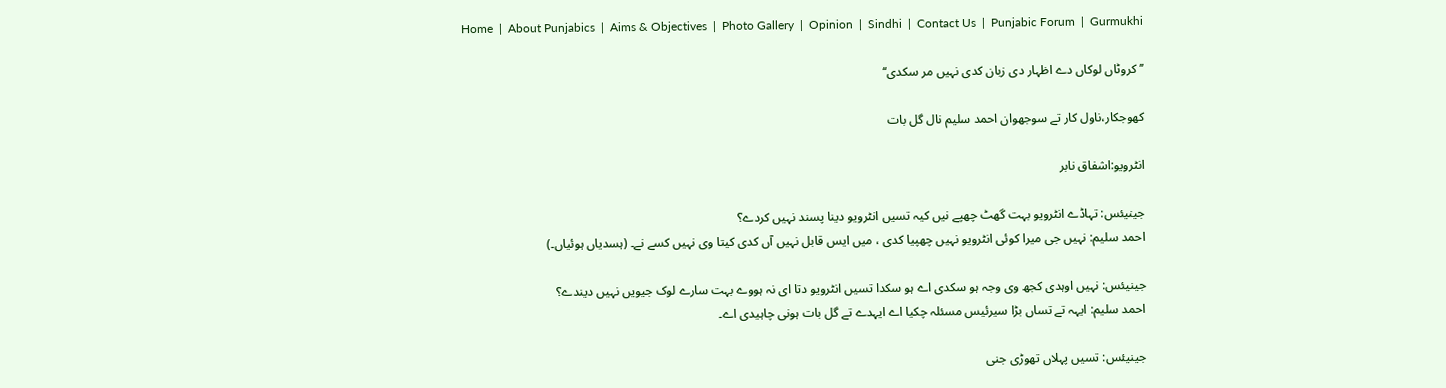Home  |  About Punjabics  |  Aims & Objectives  |  Photo Gallery  |  Opinion  |  Sindhi  |  Contact Us  |  Punjabic Forum  |  Gurmukhi

’’کروٹاں لوکاں دے اظہار دی زبان کدی نہیں مر سکدی‘‘

کھوجکار،ناول کار تے سوجھوان احمد سلیم نال گل بات

انٹرویو:اشفاق نابر

جینیئس: تہاڈے انٹرویو بہت گھٹ چھپے نیں کیہ تسیں انٹرویو دینا پسند نہیں کردے؟
احمد سلیم: نہیں جی میرا کوئی انٹرویو نہیں چھپیا کدی ، میں ایس قابل نہیں آں کدی کیتا وی نہیں کسے نے۔ (ہسدیاں ہوئیاں۔)

جینیئس: نہیں اوہدی کجھ وی وجہ ہو سکدی اے ہو سکدا تسیں انٹرویو دتا ای نہ ہووے بہت سارے لوک جیویں نہیں دیندے؟
احمد سلیم: ایہہ تے تساں بڑا سیرئیس مسئلہ چکیا اے ایہدے تے گل بات ہونی چاہیدی اے۔

جینیئس: تسیں پہلاں تھوڑی جنی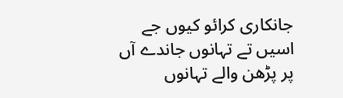جانکاری کرائو کیوں جے اسیں تے تہانوں جاندے آں پر پڑھن والے تہانوں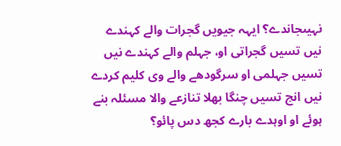نہیںجاندے؟ ایہہ جیویں گجرات والے کہندے نیں تسیں گجراتی او، جہلم والے کہندے نیں تسیں جہلمی او سرگودھے والے وی کلیم کردے نیں انج تسیں چنگا بھلا تنازعے والا مسئلہ بنے ہوئے او اوہدے بارے کجھ دس پائو؟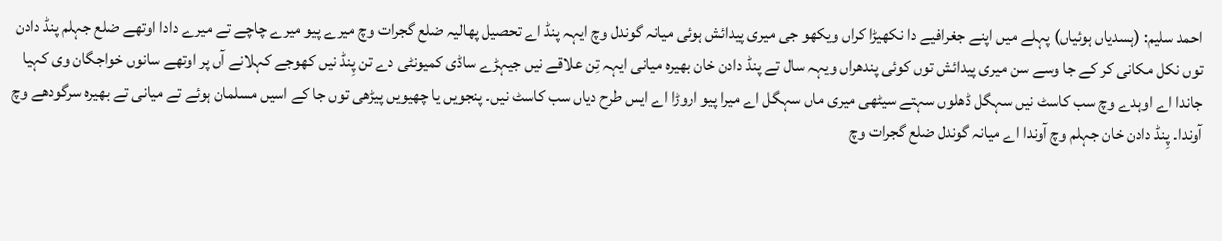احمد سلیم: (ہسدیاں ہوئیاں) پہلے میں اپنے جغرافیے دا نکھیڑا کراں ویکھو جی میری پیدائش ہوئی میانہ گوندل وچ ایہہ پنڈ اے تحصیل پھالیہ ضلع گجرات وچ میرے پیو میرے چاچے تے میرے دادا اوتھے ضلع جہلم پنڈ دادن توں نکل مکانی کر کے جا وسے سن میری پیدائش توں کوئی پندھراں ویہہ سال تے پنڈ دادن خان بھیرہ میانی ایہہ تِن علاقے نیں جیہڑے ساڈی کمیونٹی دے تن پِنڈ نیں کھوجے کہلانے آں پر اوتھے سانوں خواجگان وی کہیا جاندا اے اوہدے وچ سب کاسٹ نیں سہگل ڈھلوں سہتے سیٹھی میری ماں سہگل اے میرا پیو اروڑا اے ایس طرح دیاں سب کاسٹ نیں۔ پنجویں یا چھیویں پیڑھی توں جا کے اسیں مسلمان ہوئے تے میانی تے بھیرہ سرگودھے وچ آوندا۔ پِنڈ دادن خان جہلم وچ آوندا اے میانہ گوندل ضلع گجرات وچ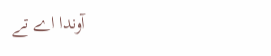آوندا اے تے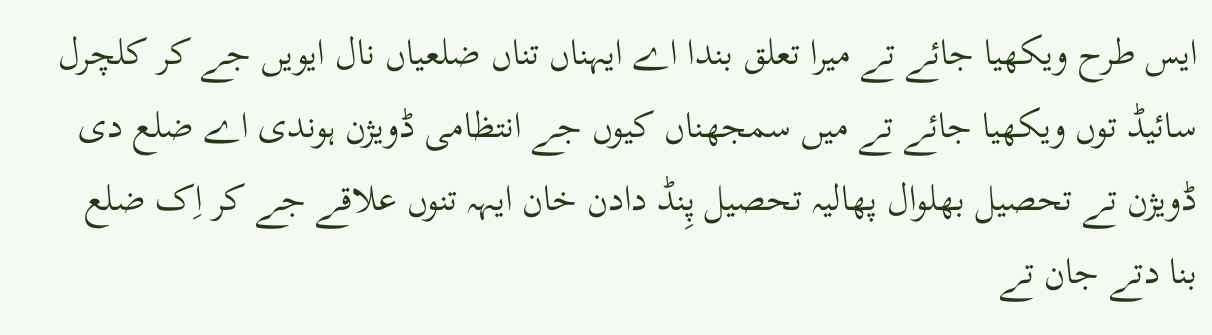ایس طرح ویکھیا جائے تے میرا تعلق بندا اے ایہناں تناں ضلعیاں نال ایویں جے کر کلچرل سائیڈ توں ویکھیا جائے تے میں سمجھناں کیوں جے انتظامی ڈویژن ہوندی اے ضلع دی ڈویژن تے تحصیل بھلوال پھالیہ تحصیل پِنڈ دادن خان ایہہ تنوں علاقے جے کر اِک ضلع بنا دتے جان تے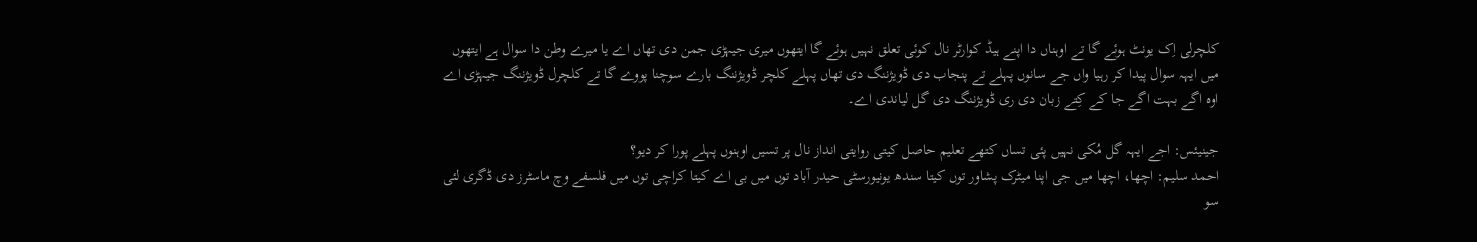کلچرلی اِک یونٹ ہوئے گا تے اوہناں دا اپنے ہیڈ کوارٹر نال کوئی تعلق نہیں ہوئے گا ایتھوں میری جیہڑی جمن دی تھاں اے یا میرے وطن دا سوال ہے ایتھوں میں ایہہ سوال پیدا کر رہیا واں جے سانوں پہلے تے پنجاب دی ڈویژننگ دی تھاں پہلے کلچر ڈویژننگ بارے سوچنا پووے گا تے کلچرل ڈویژننگ جیہڑی اے اوہ اگے بہت اگے جا کے کِتے زبان دی ری ڈویژننگ دی گل لیاندی اے۔

جینیئس: اجے ایہہ گل مُکی نہیں پئی تساں کتھے تعلیم حاصل کیتی روایتی انداز نال پر تسیں اوہنوں پہلے پورا کر دیو؟
احمد سلیم: اچھا، اچھا میں جی اپنا میٹرک پشاور توں کیتا سندھ یونیورسٹی حیدر آباد توں میں بی اے کیتا کراچی توں میں فلسفے وچ ماسٹرز دی ڈگری لئی سو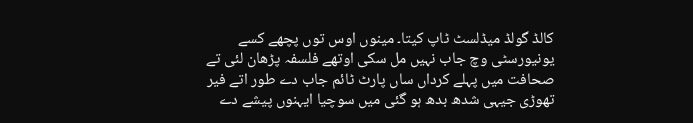کالڈ گولڈ میڈلسٹ ٹاپ کیتا۔ مینوں اوس توں پچھے کسے یونیورسٹی وچ جاب نہیں مل سکی اوتھے فلسفہ پڑھان لئی تے صحافت میں پہلے کرداں ساں پارٹ ٹائم جاب دے طور اتے فیر تھوڑی جیہی شدھ بدھ ہو گئی میں سوچیا ایہنوں پیشے دے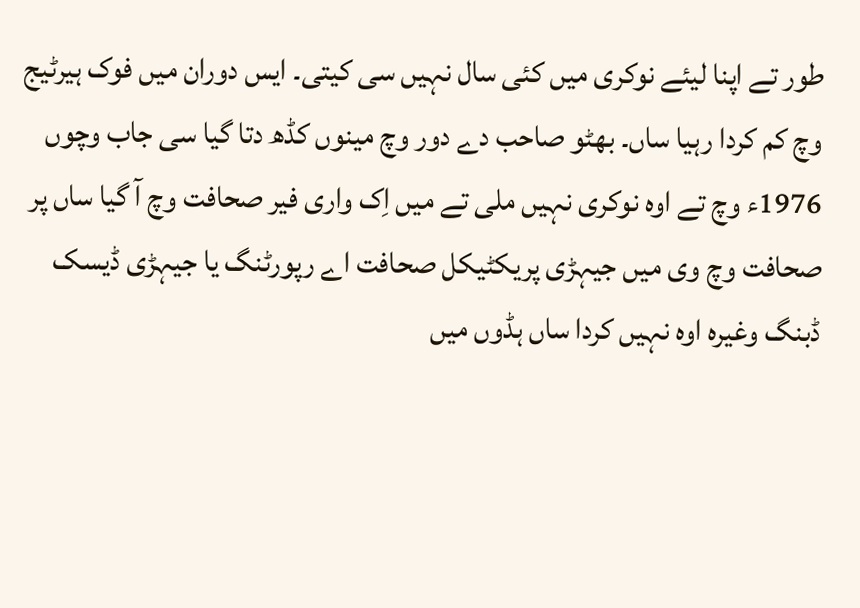طور تے اپنا لیئے نوکری میں کئی سال نہیں سی کیتی۔ ایس دوران میں فوک ہیرٹیج وچ کم کردا رہیا ساں۔ بھٹو صاحب دے دور وچ مینوں کڈھ دتا گیا سی جاب وچوں 1976ء وچ تے اوہ نوکری نہیں ملی تے میں اِک واری فیر صحافت وچ آ گیا ساں پر صحافت وچ وی میں جیہڑی پریکٹیکل صحافت اے رپورٹنگ یا جیہڑی ڈیسک ڈبنگ وغیرہ اوہ نہیں کردا ساں ہڈوں میں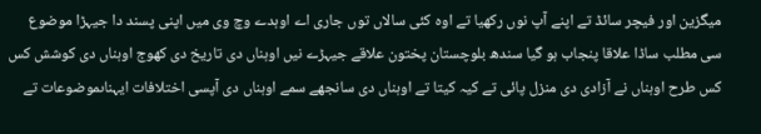میگزین اور فیچر سائڈ تے اپنے آپ نوں رکھیا تے اوہ کئی سالاں توں جاری اے اوہدے وچ وی میں اپنی پسند دا جیہڑا موضوع سی مطلب ساڈا علاقا پنجاب ہو گیا سندھ بلوچستان پختون علاقے جیہڑے نیں اوہناں دی تاریخ دی کھوج اوہناں دی کوشش کس کس طرح اوہناں نے آزادی دی منزل پائی تے کیہ کیتا تے اوہناں دی سانجھے سمے اوہناں دی آپسی اختلافات ایہناںموضوعات تے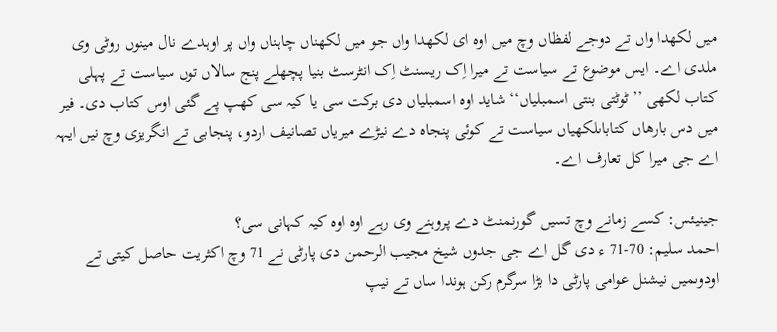میں لکھدا واں تے دوجے لفظاں وچ میں اوہ ای لکھدا واں جو میں لکھناں چاہناں واں پر اوہدے نال مینوں روٹی وی ملدی اے۔ ایس موضوع تے سیاست تے میرا اِک ریسنٹ اِک انٹرسٹ بنیا پچھلے پنج سالاں توں سیاست تے پہلی کتاب لکھی ’’ٹوٹتی بنتی اسمبلیاں‘‘ شاید اوہ اسمبلیاں دی برکت سی یا کیہ سی کھپ پے گئی اوس کتاب دی۔ فیر میں دس بارھاں کتاباںلکھیاں سیاست تے کوئی پنجاہ دے نیڑے میریاں تصانیف اردو، پنجابی تے انگریزی وچ نیں ایہہ اے جی میرا کل تعارف اے۔

جینیئس: کسے زمانے وچ تسیں گورنمنٹ دے پروہنے وی رہے اوہ اوہ کیہ کہانی سی؟
احمد سلیم: 70-71 ء دی گل اے جی جدوں شیخ مجیب الرحمن دی پارٹی نے 71 وچ اکثریت حاصل کیتی تے اودوںمیں نیشنل عوامی پارٹی دا بڑا سرگرم رکن ہوندا ساں تے نیپ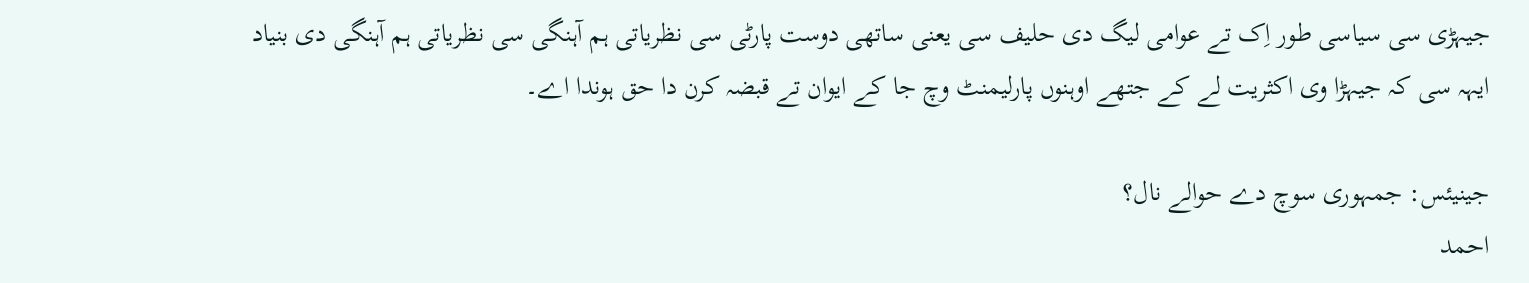جیہڑی سی سیاسی طور اِک تے عوامی لیگ دی حلیف سی یعنی ساتھی دوست پارٹی سی نظریاتی ہم آہنگی سی نظریاتی ہم آہنگی دی بنیاد ایہہ سی کہ جیہڑا وی اکثریت لے کے جتھے اوہنوں پارلیمنٹ وچ جا کے ایوان تے قبضہ کرن دا حق ہوندا اے۔

جینیئس: جمہوری سوچ دے حوالے نال؟
احمد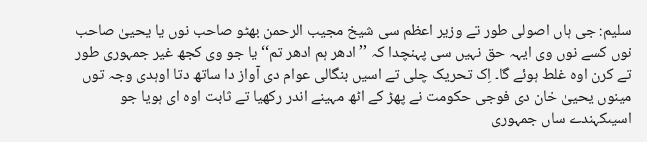سلیم: جی ہاں اصولی طور تے وزیر اعظم سی شیخ مجیب الرحمن بھٹو صاحب نوں یا یحییٰ صاحب نوں کسے نوں وی ایہہ حق نہیں سی پہنچدا کہ ’’ادھر ہم ادھر تم‘‘ یا جو وی کجھ غیر جمہوری طور تے کرن اوہ غلط ہوئے گا۔ اِک تحریک چلی تے اسیں بنگالی عوام دی آواز دا ساتھ دتا اوہدی وجہ توں مینوں یحییٰ خان دی فوجی حکومت نے پھڑ کے اٹھ مہینے اندر رکھیا تے ثابت اوہ ای ہویا جو اسیںکہندے ساں جمہوری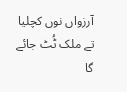آرزواں نوں کچلیا تے ملک ٹُٹ جائے گا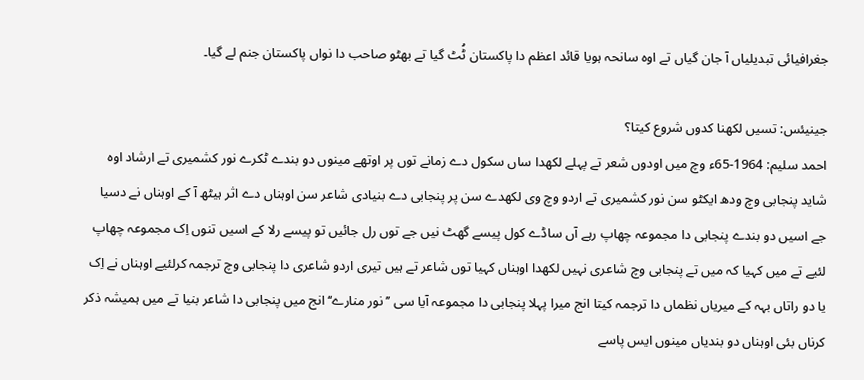جغرافیائی تبدیلیاں آ جان گیاں تے اوہ سانحہ ہویا قائد اعظم دا پاکستان ٹُٹ گیا تے بھٹو صاحب دا نواں پاکستان جنم لے گیا۔

جینیئس: تسیں لکھنا کدوں شروع کیتا؟
احمد سلیم: 1964-65ء وچ میں اودوں شعر تے پہلے لکھدا ساں سکول دے زمانے توں پر اوتھے مینوں دو بندے ٹکرے نور کشمیری تے ارشاد اوہ شاید پنجابی وچ ودھ ایکٹو سن نور کشمیری تے اردو وچ وی لکھدے سن پر پنجابی دے بنیادی شاعر سن اوہناں دے اثر ہیٹھ آ کے اوہناں نے دسیا جے اسیں دو بندے پنجابی دا مجموعہ چھاپ رہے آں ساڈے کول پیسے گھٹ نیں جے توں رل جائیں تو پیسے رلا کے اسیں تنوں اِک مجموعہ چھاپ لئیے تے میں کہیا کہ میں تے پنجابی وچ شاعری نہیں لکھدا اوہناں کہیا توں شاعر تے ہیں تیری اردو شاعری دا پنجابی وچ ترجمہ کرلئیے اوہناں نے اِک یا دو راتاں بہہ کے میریاں نظماں دا ترجمہ کیتا انج میرا پہلا پنجابی دا مجموعہ آیا سی ’’نور منارے‘‘ انج میں پنجابی دا شاعر بنیا تے میں ہمیشہ ذکر کرناں بئی اوہناں دو بندیاں مینوں ایس پاسے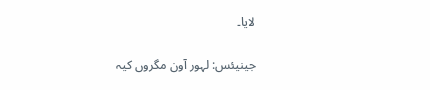لایا۔

جینیئس: لہور آون مگروں کیہ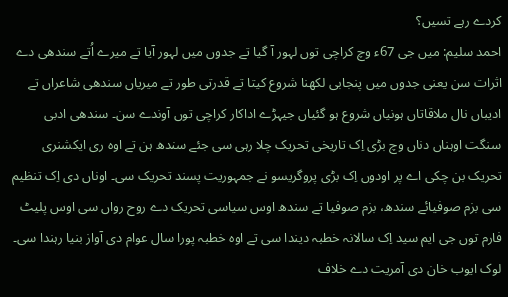کردے رہے تسیں؟
احمد سلیم: میں جی 67ء وچ کراچی توں لہور آ گیا تے جدوں میں لہور آیا تے میرے اُتے سندھی دے اثرات سن یعنی جدوں میں پنجابی لکھنا شروع کیتا تے قدرتی طور تے میریاں سندھی شاعراں تے ادیباں نال ملاقاتاں ہونیاں شروع ہو گئیاں جیہڑے اداکار کراچی توں آوندے سن۔ سندھی ادبی سنگت اوہناں دناں وچ بڑی اِک تاریخی تحریک چلا رہی سی جئے سندھ ہن تے اوہ ری ایکشنری تحریک بن چکی اے پر اودوں اِک بڑی پروگریسو نے جمہوریت پسند تحریک سی۔ اوناں دی اِک تنظیم سی بزم صوفیائے سندھ، بزم صوفیا تے سندھ اوس سیاسی تحریک دے روح رواں سی اوس پلیٹ فارم توں جی ایم سید اِک سالانہ خطبہ دیندا سی تے اوہ خطبہ پورا سال عوام دی آواز بنیا رہندا سی۔ لوک ایوب خان دی آمریت دے خلاف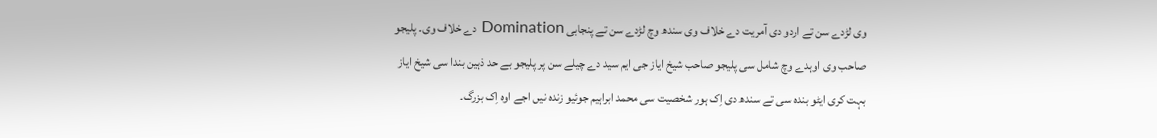وی لڑدے سن تے اردو دی آمریت دے خلاف وی سندھ وچ لڑدے سن تے پنجابی Domination دے خلاف وی۔ پلیجو صاحب وی اوہدے وچ شامل سی پلیجو صاحب شیخ ایاز جی ایم سید دے چیلے سن پر پلیجو بے حد ذہین بندا سی شیخ ایاز بہت کری ایٹو بندہ سی تے سندھ دی اِک ہور شخصیت سی محمد ابراہیم جوئیو زندہ نیں اجے اوہ اِک بزرگ۔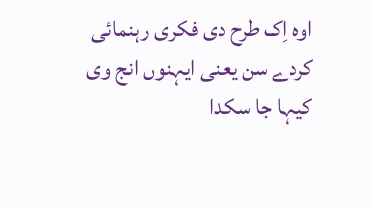اوہ اِک طرح دی فکری رہنمائی کردے سن یعنی ایہنوں انج وی کیہا جا سکدا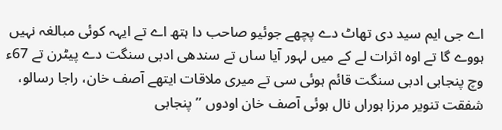اے جی ایم سید دی تھاٹ دے پچھے جوئیو صاحب دا ہتھ اے تے ایہہ کوئی مبالغہ نہیں ہووے گا تے اوہ اثرات لے کے میں لہور آیا ساں تے سندھی ادبی سنگت دے پیٹرن تے 67ء وچ پنجابی ادبی سنگت قائم ہوئی سی تے میری ملاقات ایتھے آصف خان، راجا رسالو، شفقت تنویر مرزا ہوراں نال ہوئی آصف خان اودوں ’’پنجابی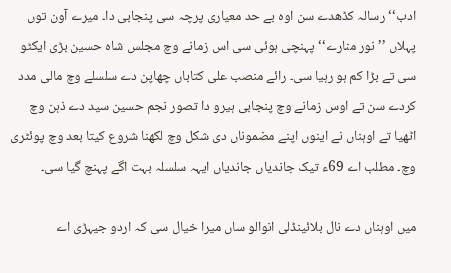ادب‘‘ رسالہ کڈھدے سن اوہ بے حد معیاری پرچہ سی پنجابی دا۔ میرے آون توں پہلاں ’’نور منارے‘‘ پہنچی ہوئی سی اس زمانے وچ مجلس شاہ حسین بڑی ایکٹو سی تے بڑا کم ہو رہیا سی۔ رائے منصب علی کتاباں چھاپن دے سلسلے وچ مالی مدد کردے سن تے اوس زمانے وچ پنجابی ہیرو دا تصور نجم حسین سید دے ذہن وچ اٹھیا تے اوہناں نے اینوں اپنے مضموناں دی شکل وچ لکھنا شروع کیتا بعد وچ پوئٹری وچ۔ مطلب اے 69ء تیک جاندیاں جاندیاں ایہہ سلسلہ بہت اگے پہنچ گیا سی۔

میں اوہناں دے نال بلائینڈلی انوالو ساں میرا خیال سی کہ اردو جیہڑی اے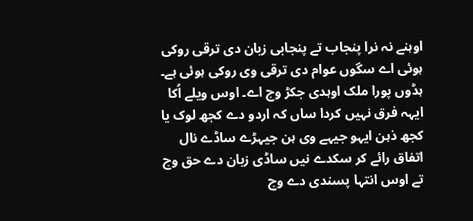اوہنے نہ نرا پنجاب تے پنجابی زبان دی ترقی روکی ہوئی اے سگوں عوام دی ترقی وی روکی ہوئی ہے۔ ہڈوں پورا ملک اوہدی جکڑ وچ اے۔ اوس ویلے اُکا ایہہ فرق نہیں کردا ساں کہ اردو دے کجھ لوک یا کجھ ذہن ایہو جیہے وی ہن جیہڑے ساڈے نال اتفاق رائے کر سکدے نیں ساڈی زبان دے حق وچ تے اوس انتہا پسندی دے وچ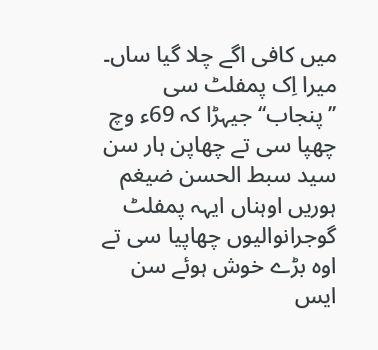میں کافی اگے چلا گیا ساں۔ میرا اِک پمفلٹ سی ’’پنجاب‘‘ جیہڑا کہ 69ء وچ چھپا سی تے چھاپن ہار سن سید سبط الحسن ضیغم ہوریں اوہناں ایہہ پمفلٹ گوجرانوالیوں چھاپیا سی تے اوہ بڑے خوش ہوئے سن ایس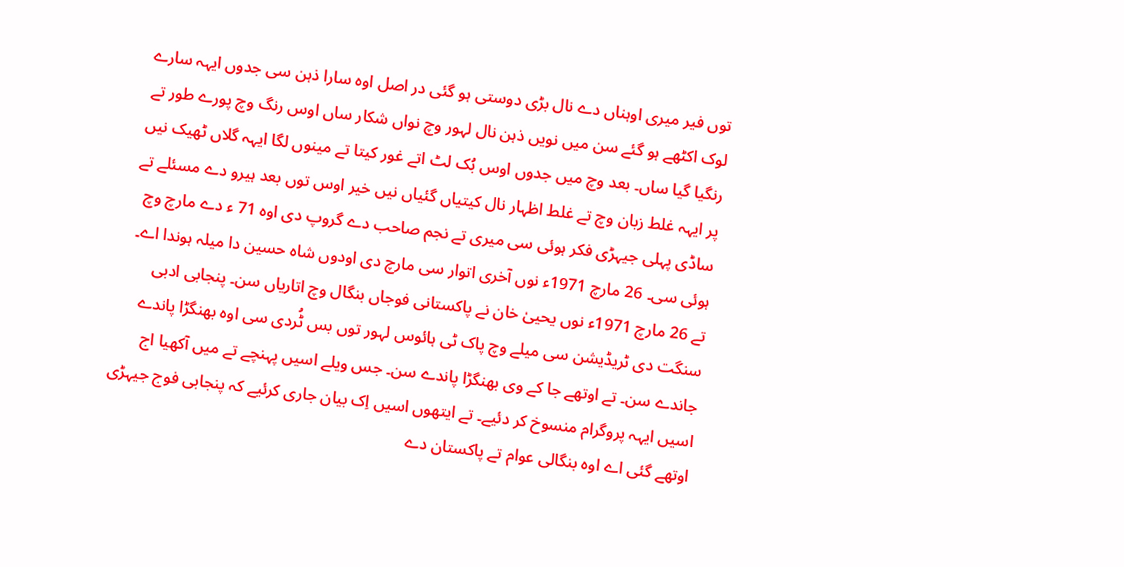توں فیر میری اوہناں دے نال بڑی دوستی ہو گئی در اصل اوہ سارا ذہن سی جدوں ایہہ سارے لوک اکٹھے ہو گئے سن میں نویں ذہن نال لہور وچ نواں شکار ساں اوس رنگ وچ پورے طور تے رنگیا گیا ساں۔ بعد وچ میں جدوں اوس بُک لٹ اتے غور کیتا تے مینوں لگا ایہہ گلاں ٹھیک نیں پر ایہہ غلط زبان وچ تے غلط اظہار نال کیتیاں گئیاں نیں خیر اوس توں بعد ہیرو دے مسئلے تے ساڈی پہلی جیہڑی فکر ہوئی سی میری تے نجم صاحب دے گروپ دی اوہ 71 ء دے مارچ وچ ہوئی سی۔ 26 مارچ 1971ء نوں آخری اتوار سی مارچ دی اودوں شاہ حسین دا میلہ ہوندا اے۔ تے 26 مارچ 1971ء نوں یحییٰ خان نے پاکستانی فوجاں بنگال وچ اتاریاں سن۔ پنجابی ادبی سنگت دی ٹریڈیشن سی میلے وچ پاک ٹی ہائوس لہور توں بس ٹُردی سی اوہ بھنگڑا پاندے جاندے سن۔ تے اوتھے جا کے وی بھنگڑا پاندے سن۔ جس ویلے اسیں پہنچے تے میں آکھیا اج اسیں ایہہ پروگرام منسوخ کر دئیے۔ تے ایتھوں اسیں اِک بیان جاری کرئیے کہ پنجابی فوج جیہڑی اوتھے گئی اے اوہ بنگالی عوام تے پاکستان دے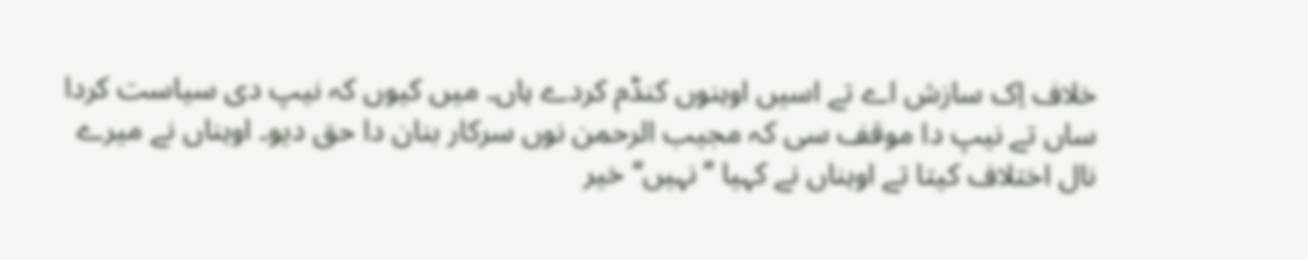خلاف اِک سازش اے تے اسیں اوہنوں کنڈم کردے ہاں۔ میں کیوں کہ نیپ دی سیاست کردا ساں تے نیپ دا موقف سی کہ مجیب الرحمن نوں سرکار بنان دا حق دیو۔ اوہناں نے میرے نال اختلاف کیتا تے اوہناں نے کہیا ’’نہیں‘‘ خیر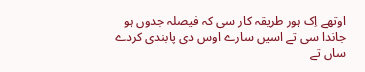اوتھے اِک ہور طریقہ کار سی کہ فیصلہ جدوں ہو جاندا سی تے اسیں سارے اوس دی پابندی کردے ساں تے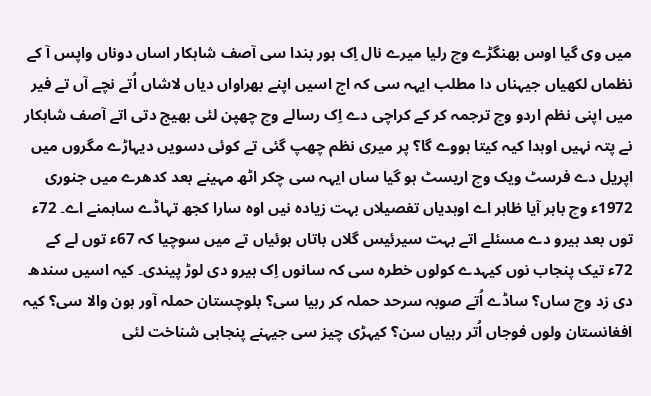میں وی گیا اوس بھنگڑے وچ رلیا میرے نال اِک ہور بندا سی آصف شاہکار اساں دوناں واپس آ کے نظماں لکھیاں جیہناں دا مطلب ایہہ سی کہ اج اسیں اپنے بھراواں دیاں لاشاں اُتے نچے آں تے فیر میں اپنی نظم اردو وچ ترجمہ کر کے کراچی دے اِک رسالے وچ چھپن لئی بھیج دتی اتے آصف شاہکار نے پتہ نہیں اوہدا کیہ کیتا ہووے گا؟ پر میری نظم چھپ گئی تے کوئی دسویں دیہاڑے مگروں میں اپریل دے فرسٹ ویک وچ اریسٹ ہو گیا ساں ایہہ سی چکر اٹھ مہینے بعد کدھرے میں جنوری 1972ء وچ باہر آیا ظاہر اے اوہدیاں تفصیلاں بہت زیادہ نیں اوہ سارا کجھ تہاڈے ساہمنے اے۔ 72ء توں بعد ہیرو دے مسئلے اتے بہت سیرئیس گلاں باتاں ہوئیاں تے میں سوچیا کہ 67ء توں لے کے 72ء تیک پنجاب نوں کیہدے کولوں خطرہ سی کہ سانوں اِک ہیرو دی لوڑ پیندی۔ کیہ اسیں سندھ دی زد وچ ساں؟ ساڈے اُتے صوبہ سرحد حملہ کر رہیا سی؟ بلوچستان حملہ آور ہون والا سی؟ کیہ افغانستان ولوں فوجاں اُتر رہیاں سن؟ کیہڑی چیز سی جیہنے پنجابی شناخت لئی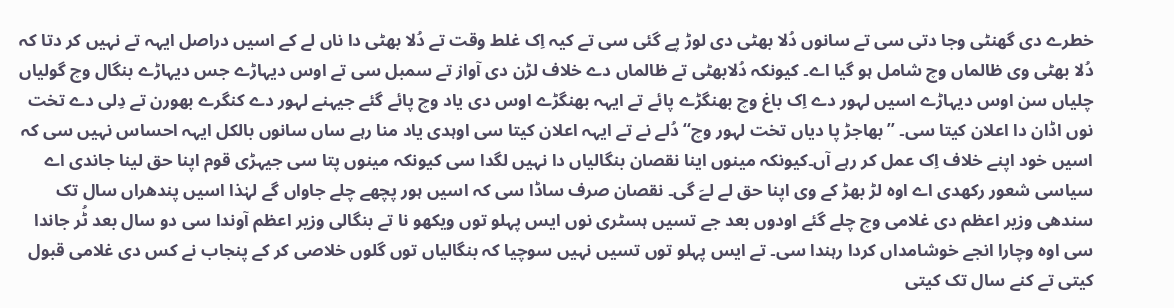خطرے دی گھنٹی وجا دتی سی تے سانوں دُلا بھٹی دی لوڑ پے گئی سی تے کیہ اِک غلط وقت تے دُلا بھٹی دا ناں لے کے اسیں دراصل ایہہ تے نہیں کر دتا کہ دُلا بھٹی وی ظالماں وچ شامل ہو گیا اے۔ کیونکہ دُلابھٹی تے ظالماں دے خلاف لڑن دی آواز تے سمبل سی تے اوس دیہاڑے جس دیہاڑے بنگال وچ گولیاں چلیاں سن اوس دیہاڑے اسیں لہور دے اِک باغ وچ بھنگڑے پائے تے ایہہ بھنگڑے اوس دی یاد وچ پائے گئے جیہنے لہور دے کنگرے بھورن تے دِلی دے تخت نوں اڈان دا اعلان کیتا سی۔ ’’بھاجڑ پا دیاں تخت لہور وچ‘‘ دُلے نے تے ایہہ اعلان کیتا سی اوہدی یاد منا رہے ساں سانوں بالکل ایہہ احساس نہیں سی کہ اسیں خود اپنے خلاف اِک عمل کر رہے آں۔کیونکہ مینوں اینا نقصان بنگالیاں دا نہیں لگدا سی کیونکہ مینوں پتا سی جیہڑی قوم اپنا حق لینا جاندی اے سیاسی شعور رکھدی اے اوہ لڑ بھڑ کے وی اپنا حق لے لےَ گی۔ نقصان صرف ساڈا سی کہ اسیں ہور پچھے چلے جاواں گے لہٰذا اسیں پندھراں سال تک سندھی وزیر اعظم دی غلامی وچ چلے گئے اودوں بعد جے تسیں ہسٹری نوں ایس پہلو توں ویکھو نا تے بنگالی وزیر اعظم آوندا سی دو سال بعد ٹُر جاندا سی اوہ وچارا انجے خوشامداں کردا رہندا سی۔ تے ایس پہلو توں تسیں نہیں سوچیا کہ بنگالیاں توں گلوں خلاصی کر کے پنجاب نے کس دی غلامی قبول کیتی تے کنے سال تک کیتی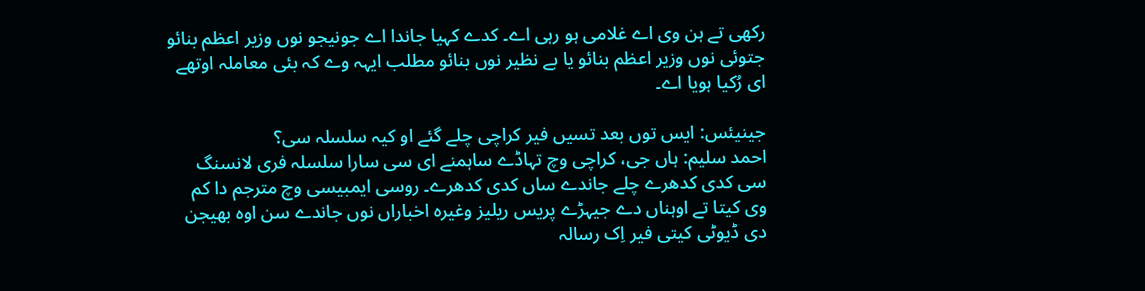رکھی تے ہن وی اے غلامی ہو رہی اے۔ کدے کہیا جاندا اے جونیجو نوں وزیر اعظم بنائو جتوئی نوں وزیر اعظم بنائو یا بے نظیر نوں بنائو مطلب ایہہ وے کہ بئی معاملہ اوتھے ای رُکیا ہویا اے۔

جینیئس: ایس توں بعد تسیں فیر کراچی چلے گئے او کیہ سلسلہ سی؟
احمد سلیم: ہاں جی، کراچی وچ تہاڈے ساہمنے ای سی سارا سلسلہ فری لانسنگ سی کدی کدھرے چلے جاندے ساں کدی کدھرے۔ روسی ایمبیسی وچ مترجم دا کم وی کیتا تے اوہناں دے جیہڑے پریس ریلیز وغیرہ اخباراں نوں جاندے سن اوہ بھیجن دی ڈیوٹی کیتی فیر اِک رسالہ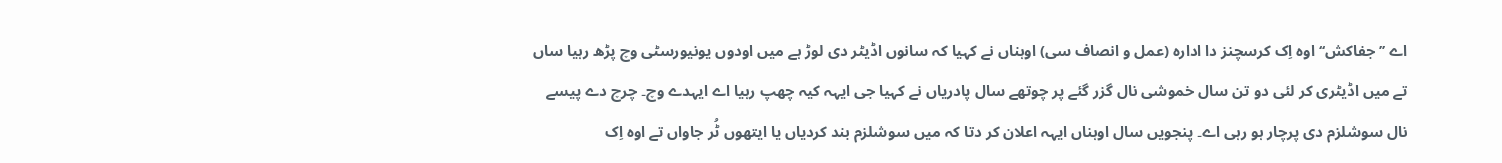اے ’’جفاکش‘‘ اوہ اِک کرسچنز دا ادارہ (عمل و انصاف سی) اوہناں نے کہیا کہ سانوں اڈیٹر دی لوڑ ہے میں اودوں یونیورسٹی وچ پڑھ رہیا ساں تے میں اڈیٹری کر لئی دو تن سال خموشی نال گزر گئے پر چوتھے سال پادریاں نے کہیا جی ایہہ کیہ چھپ رہیا اے ایہدے وچ۔ چرچ دے پیسے نال سوشلزم دی پرچار ہو رہی اے۔ پنجویں سال اوہناں ایہہ اعلان کر دتا کہ میں سوشلزم بند کردیاں یا ایتھوں ٹُر جاواں تے اوہ اِک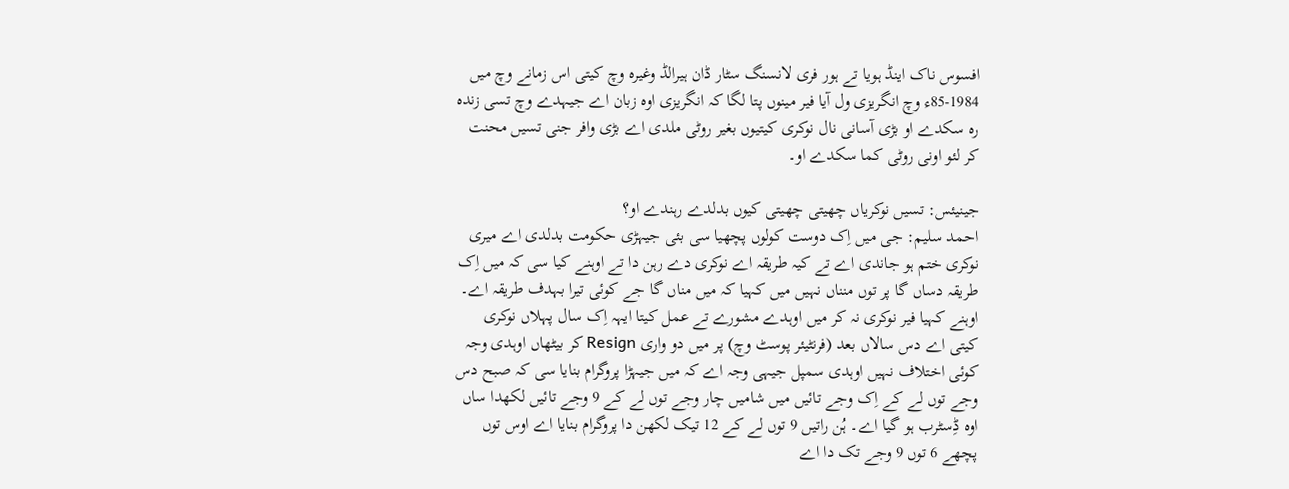افسوس ناک اینڈ ہویا تے ہور فری لانسنگ سٹار ڈان ہیرالڈ وغیرہ وچ کیتی اس زمانے وچ میں 1984-85ء وچ انگریزی ول آیا فیر مینوں پتا لگا کہ انگریزی اوہ زبان اے جیہدے وچ تسی زندہ رہ سکدے او بڑی آسانی نال نوکری کیتیوں بغیر روٹی ملدی اے بڑی وافر جنی تسیں محنت کر لئو اونی روٹی کما سکدے او۔

جینیئس: تسیں نوکریاں چھیتی چھیتی کیوں بدلدے رہندے او؟
احمد سلیم: جی میں اِک دوست کولوں پچھیا سی بئی جیہڑی حکومت بدلدی اے میری نوکری ختم ہو جاندی اے تے کیہ طریقہ اے نوکری دے رہن دا تے اوہنے کیا سی کہ میں اِک طریقہ دساں گا پر توں منناں نہیں میں کہیا کہ میں مناں گا جے کوئی تیرا بہدف طریقہ اے۔ اوہنے کہیا فیر نوکری نہ کر میں اوہدے مشورے تے عمل کیتا ایہہ اِک سال پہلاں نوکری کیتی اے دس سالاں بعد (فرنٹیئر پوسٹ وچ) پر میں دو واری Resign کر بیٹھاں اوہدی وجہ کوئی اختلاف نہیں اوہدی سمپل جیہی وجہ اے کہ میں جیہڑا پروگرام بنایا سی کہ صبح دس وجے توں لے کے اِک وجے تائیں میں شامیں چار وجے توں لے کے 9 وجے تائیں لکھدا ساں اوہ ڈِسٹرب ہو گیا اے۔ ہُن راتیں 9 توں لے کے 12 تیک لکھن دا پروگرام بنایا اے اوس توں پچھے 6 توں 9 وجے تک دا اے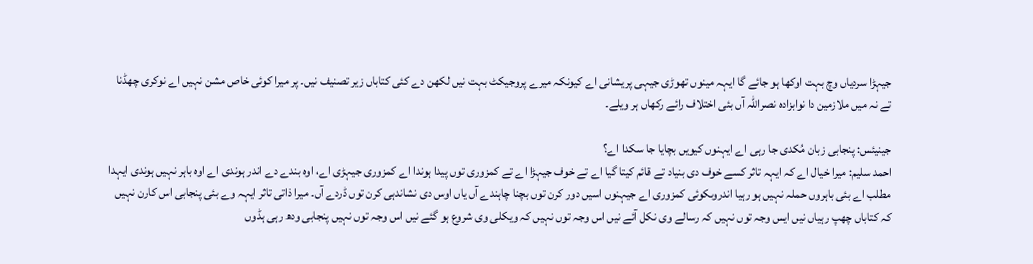جیہڑا سردیاں وچ بہت اوکھا ہو جائے گا ایہہ مینوں تھوڑی جیہی پریشانی اے کیونکہ میرے پروجیکٹ بہت نیں لکھن دے کئی کتاباں زیر تصنیف نیں۔ پر میرا کوئی خاص مشن نہیں اے نوکری چھڈنا تے نہ میں ملازمین دا نوابزادہ نصراللہ آں بئی اختلاف رائے رکھاں ہر ویلے۔

جینیئس: پنجابی زبان مُکدی جا رہی اے ایہنوں کیویں بچایا جا سکدا اے؟
احمد سلیم: میرا خیال اے کہ ایہہ تاثر کسے خوف دی بنیاد تے قائم کیتا گیا اے تے خوف جیہڑا اے تے کمزوری توں پیدا ہوندا اے کمزوری جیہڑی اے، اوہ بندے دے اندر ہوندی اے اوہ باہر نہیں ہوندی ایہدا مطلب اے بئی باہروں حملہ نہیں ہو رہیا اندروںکوئی کمزوری اے جیہنوں اسیں دور کرن توں بچنا چاہندے آں یاں اوس دی نشاندہی کرن توں ڈردے آں۔ میرا ذاتی تاثر ایہہ وے بئی پنجابی اس کارن نہیں کہ کتاباں چھپ رہیاں نیں ایس وجہ توں نہیں کہ رسالے وی نکل آئے نیں اس وجہ توں نہیں کہ ویکلی وی شروع ہو گئے نیں اس وجہ توں نہیں پنجابی ودھ رہی ہڈوں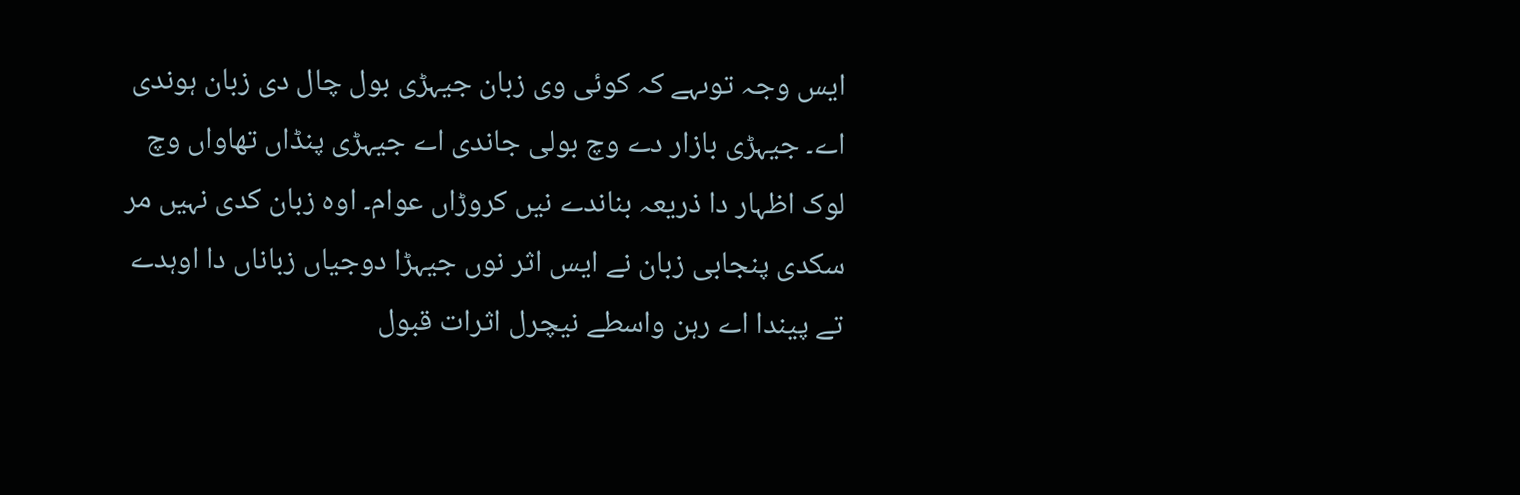ایس وجہ توںہے کہ کوئی وی زبان جیہڑی بول چال دی زبان ہوندی اے۔ جیہڑی بازار دے وچ بولی جاندی اے جیہڑی پنڈاں تھاواں وچ لوک اظہار دا ذریعہ بناندے نیں کروڑاں عوام۔ اوہ زبان کدی نہیں مر سکدی پنجابی زبان نے ایس اثر نوں جیہڑا دوجیاں زباناں دا اوہدے تے پیندا اے رہن واسطے نیچرل اثرات قبول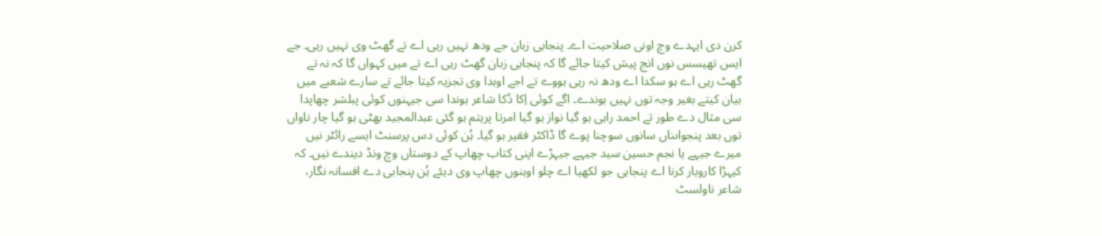کرن دی ایہدے وچ اونی صلاحیت اے۔ پنجابی زبان جے ودھ نہیں رہی اے تے گھٹ وی نہیں رہی۔ جے ایس تھیسس نوں انج پیش کیتا جائے گا کہ پنجابی زبان گھٹ رہی اے تے میں کہواں گا کہ نہ تے گھٹ رہی اے ہو سکدا اے ودھ نہ رہی ہووے تے اجے اوہدا وی تجزیہ کیتا جائے تے سارے شعبے میں بیان کیتے بغیر وجہ توں نہیں ہوندے۔ اگے کوئی اِکا دُکا شاعر ہوندا سی جیہنوں کوئی پبلشر چھاپدا سی مثال دے طور تے احمد راہی ہو گیا نواز ہو گیا امرتا پریتم ہو گئی عبدالمجید بھٹی ہو گیا چار ناواں توں بعد پنجواںناں سانوں سوچنا پوے گا ڈاکٹر فقیر ہو گیا۔ ہُن کوئی دس پرسنٹ ایسے رائٹر نیں میرے جیہے یا نجم حسین سید جیہے جیہڑے اپنی کتاب چھاپ کے دوستاں وچ ونڈ دیندے نیں۔ کہ کیہڑا کاروبار کرنا اے پنجابی جو لکھیا اے چلو اوہنوں چھاپ وی دیئے ہُن پنجابی دے افسانہ نگار، شاعر ناولسٹ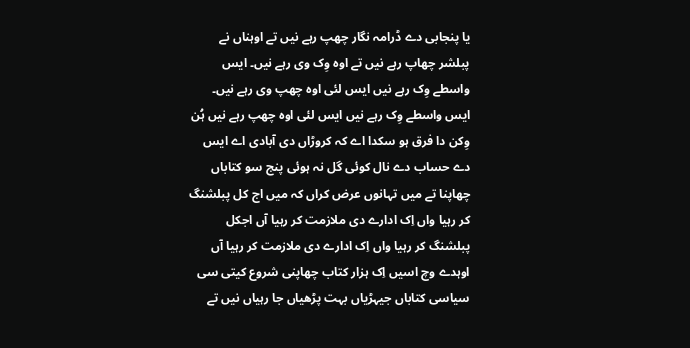یا پنجابی دے ڈرامہ نگار چھپ رہے نیں تے اوہناں نے پبلشر چھاپ رہے نیں تے اوہ وِک وی رہے نیں۔ ایس واسطے وِک رہے نیں ایس لئی اوہ چھپ وی رہے نیں۔ ایس واسطے وِک رہے نیں ایس لئی اوہ چھپ رہے نیں ہُن وِکن دا فرق ہو سکدا اے کہ کروڑاں دی آبادی اے ایس دے حساب دے نال کوئی گل نہ ہوئی پنج سو کتاباں چھاپنا تے میں تہانوں عرض کراں کہ میں اج کل پبلشنگ کر رہیا واں اِک ادارے دی ملازمت کر رہیا آں اجکل پبلشنگ کر رہیا واں اِک ادارے دی ملازمت کر رہیا آں اوہدے وچ اسیں اِک ہزار کتاب چھاپنی شروع کیتی سی سیاسی کتاباں جیہڑیاں بہت پڑھیاں جا رہیاں نیں تے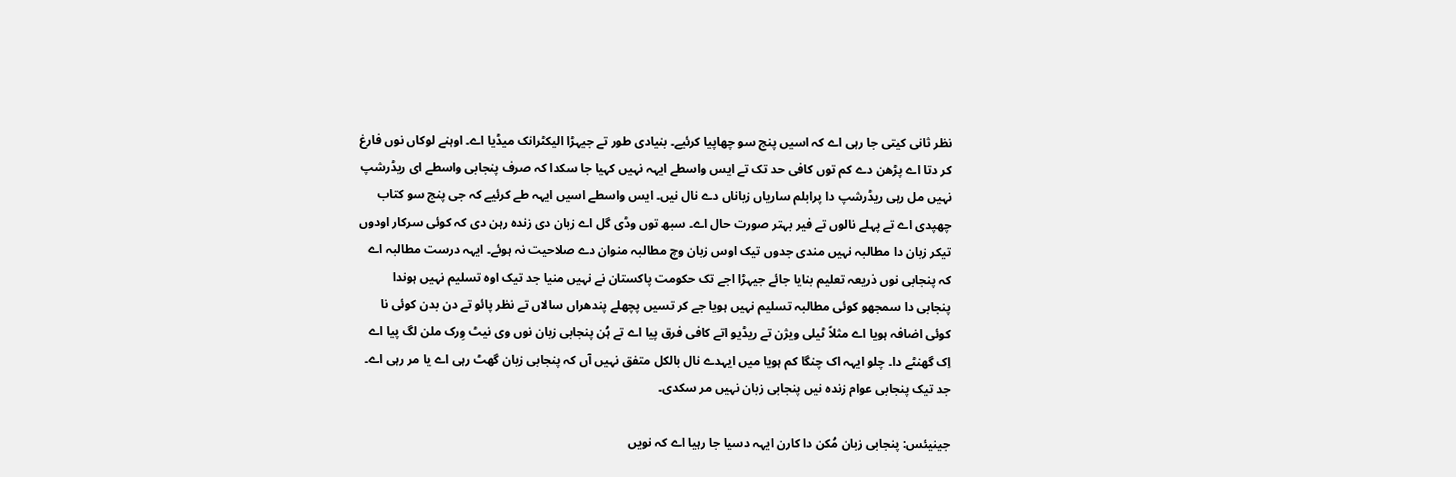نظر ثانی کیتی جا رہی اے کہ اسیں پنج سو چھاپیا کرئیے۔ بنیادی طور تے جیہڑا الیکٹرانک میڈیا اے۔ اوہنے لوکاں نوں فارغ کر دتا اے پڑھن دے کم توں کافی حد تک تے ایس واسطے ایہہ نہیں کہیا جا سکدا کہ صرف پنجابی واسطے ای ریڈرشپ نہیں مل رہی ریڈرشپ دا پرابلم ساریاں زباناں دے نال نیں۔ ایس واسطے اسیں ایہہ طے کرئیے کہ جی پنج سو کتاب چھپدی اے تے پہلے نالوں تے فیر بہتر صورت حال اے۔ سبھ توں وڈی گل اے زبان دی زندہ رہن دی کہ کوئی سرکار اودوں تیکر زبان دا مطالبہ نہیں مندی جدوں تیک اوس زبان وچ مطالبہ منوان دے صلاحیت نہ ہوئے۔ ایہہ درست مطالبہ اے کہ پنجابی نوں ذریعہ تعلیم بنایا جائے جیہڑا اجے تک حکومت پاکستان نے نہیں منیا جد تیک اوہ تسلیم نہیں ہوندا پنجابی دا سمجھو کوئی مطالبہ تسلیم نہیں ہویا جے کر تسیں پچھلے پندھراں سالاں تے نظر پائو تے دن بدن کوئی نا کوئی اضافہ ہویا اے مثلاً ٹیلی ویژن تے ریڈیو اتے کافی فرق پیا اے تے ہُن پنجابی زبان نوں وی نیٹ وِرک ملن لگ پیا اے اِک گھنٹے دا۔ چلو ایہہ اک چنگا کم ہویا میں ایہدے نال بالکل متفق نہیں آں کہ پنجابی زبان گھٹ رہی اے یا مر رہی اے۔ جد تیک پنجابی عوام زندہ نیں پنجابی زبان نہیں مر سکدی۔

جینیئس: پنجابی زبان مُکن دا کارن ایہہ دسیا جا رہیا اے کہ نویں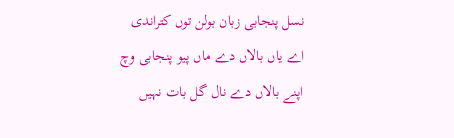نسل پنجابی زبان بولن توں کتراندی اے یاں بالاں دے ماں پیو پنجابی وچ اپنے بالاں دے نال گل بات نہیں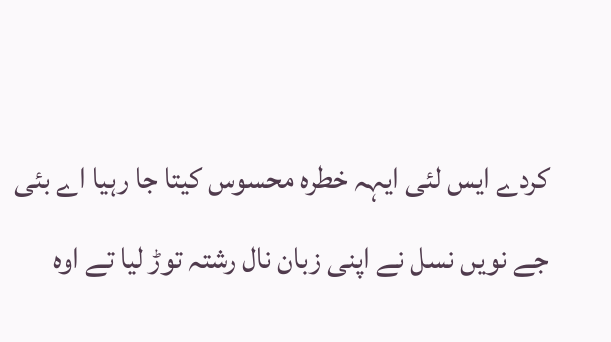کردے ایس لئی ایہہ خطرہ محسوس کیتا جا رہیا اے بئی جے نویں نسل نے اپنی زبان نال رشتہ توڑ لیا تے اوہ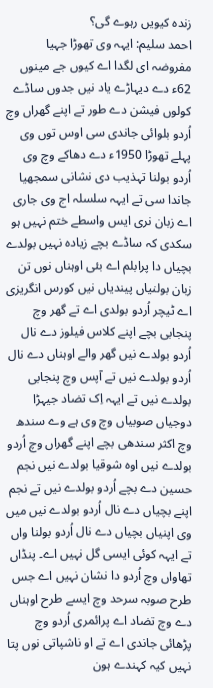زندہ کیویں رہوے گی؟
احمد سلیم: ایہہ وی تھوڑا جہیا مفروضہ ای لگدا اے کیوں جے مینوں 62ء دے دیہاڑے یاد نیں جدوں ساڈے کولوں فیشن دے طور تے اپنے گھراں وچ اُردو بلوائی جاندی سی اوس توں وی پہلے تھوڑا 1950ء دے دھاکے وچ وی اُردو بولنا تہذیب دی نشانی سمجھیا جاندا سی تے ایہہ سلسلہ اج وی جاری اے زبان نری ایس واسطے ختم نہیں ہو سکدی کہ ساڈے بچے زیادہ نہیں بولدے بچیاں دا پرابلم اے بئی اوہناں نوں تن زبان بولنیاں پیندیاں نیں کورس انگریزی اے ٹیچر اُردو بولدی اے تے گھر وچ پنجابی بچے اپنے کلاس فیلوز دے نال اُردو بولدے نیں گھر والے اوہناں دے نال اُردو بولدے نیں تے آپس وچ پنجابی بولدے نیں تے ایہہ اِک تضاد جیہڑا دوجیاں صوبیاں وچ وی ہے وے سندھ وچ اکثر سندھی بچے اپنے گھراں وچ اُردو بولدے نیں اوہ شوقیا بولدے نیں نجم حسین دے بچے اُردو بولدے نیں تے نجم اپنے بچیاں دے نال اُردو بولدے نیں میں وی اپنیاں بچیاں دے نال اُردو بولنا واں تے ایہہ کوئی ایسی گل نہیں اے۔ پنڈاں تھاواں وچ اُردو دا نشان نہیں اے جس طرح صوبہ سرحد وچ ایسے طرح اوہناں دے وچ تضاد اے پرائمری اُردو وچ پڑھائی جاندی اے تے او ناشپاتی نوں پتا نہیں کیہ کہندے ہون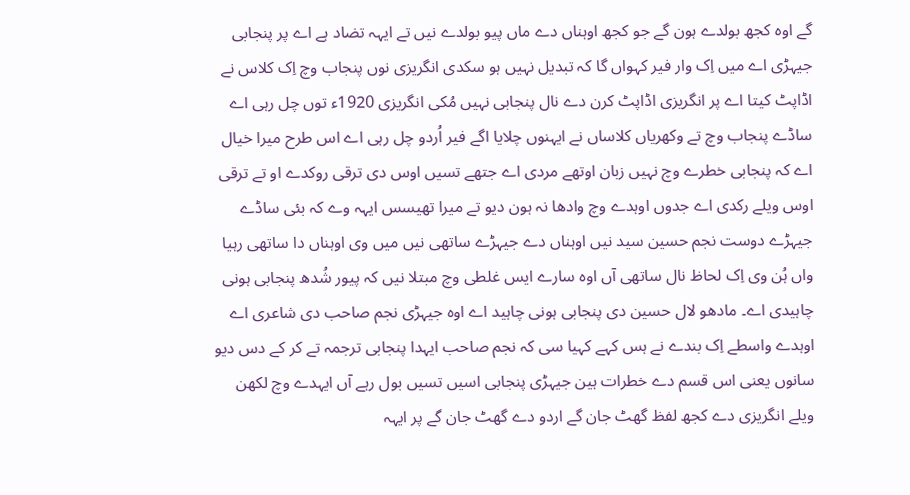گے اوہ کجھ بولدے ہون گے جو کجھ اوہناں دے ماں پیو بولدے نیں تے ایہہ تضاد ہے اے پر پنجابی جیہڑی اے میں اِک وار فیر کہواں گا کہ تبدیل نہیں ہو سکدی انگریزی نوں پنجاب وچ اِک کلاس نے اڈاپٹ کیتا اے پر انگریزی اڈاپٹ کرن دے نال پنجابی نہیں مُکی انگریزی 1920ء توں چل رہی اے ساڈے پنجاب وچ تے وکھریاں کلاساں نے ایہنوں چلایا اگے فیر اُردو چل رہی اے اس طرح میرا خیال اے کہ پنجابی خطرے وچ نہیں زبان اوتھے مردی اے جتھے تسیں اوس دی ترقی روکدے او تے ترقی اوس ویلے رکدی اے جدوں اوہدے وچ وادھا نہ ہون دیو تے میرا تھیسس ایہہ وے کہ بئی ساڈے جیہڑے دوست نجم حسین سید نیں اوہناں دے جیہڑے ساتھی نیں میں وی اوہناں دا ساتھی رہیا واں ہُن وی اِک لحاظ نال ساتھی آں اوہ سارے ایس غلطی وچ مبتلا نیں کہ پیور شُدھ پنجابی ہونی چاہیدی اے۔ مادھو لال حسین دی پنجابی ہونی چاہید اے اوہ جیہڑی نجم صاحب دی شاعری اے اوہدے واسطے اِک بندے نے ہس کہے کہیا سی کہ نجم صاحب ایہدا پنجابی ترجمہ تے کر کے دس دیو سانوں یعنی اس قسم دے خطرات ہین جیہڑی پنجابی اسیں تسیں بول رہے آں ایہدے وچ لکھن ویلے انگریزی دے کجھ لفظ گھٹ جان گے اردو دے گھٹ جان گے پر ایہہ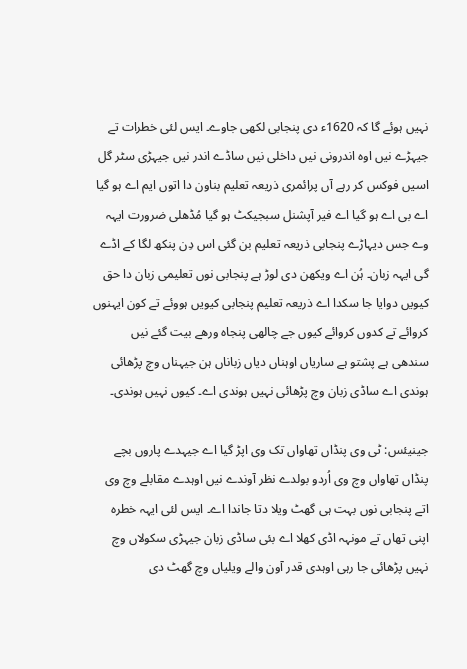نہیں ہوئے گا کہ 1620ء دی پنجابی لکھی جاوے۔ ایس لئی خطرات تے جیہڑے نیں اوہ اندرونی نیں داخلی نیں ساڈے اندر نیں جیہڑی سٹر گل اسیں فوکس کر رہے آں پرائمری ذریعہ تعلیم بناون دا اتوں ایم اے ہو گیا اے بی اے ہو گیا اے فیر آپشنل سبجیکٹ ہو گیا مُڈھلی ضرورت ایہہ وے جس دیہاڑے پنجابی ذریعہ تعلیم بن گئی اس دِن پنکھ لگا کے اڈے گی ایہہ زبان۔ ہُن اے ویکھن دی لوڑ ہے پنجابی نوں تعلیمی زبان دا حق کیویں دوایا جا سکدا اے ذریعہ تعلیم پنجابی کیویں ہووئے تے کون ایہنوں کروائے تے کدوں کروائے کیوں جے چالھی پنجاہ ورھے بیت گئے نیں سندھی ہے پشتو ہے ساریاں اوہناں دیاں زباناں ہن جیہناں وچ پڑھائی ہوندی اے ساڈی زبان وچ پڑھائی نہیں ہوندی اے۔ کیوں نہیں ہوندی۔

جینیئس: ٹی وی پنڈاں تھاواں تک وی اپڑ گیا اے جیہدے پاروں بچے پنڈاں تھاواں وچ وی اُردو بولدے نظر آوندے نیں اوہدے مقابلے وچ وی اتے پنجابی نوں بہت ہی گھٹ ویلا دتا جاندا اے۔ ایس لئی ایہہ خطرہ اپنی تھاں تے مونہہ اڈی کھلا اے بئی ساڈی زبان جیہڑی سکولاں وچ نہیں پڑھائی جا رہی اوہدی قدر آون والے ویلیاں وچ گھٹ دی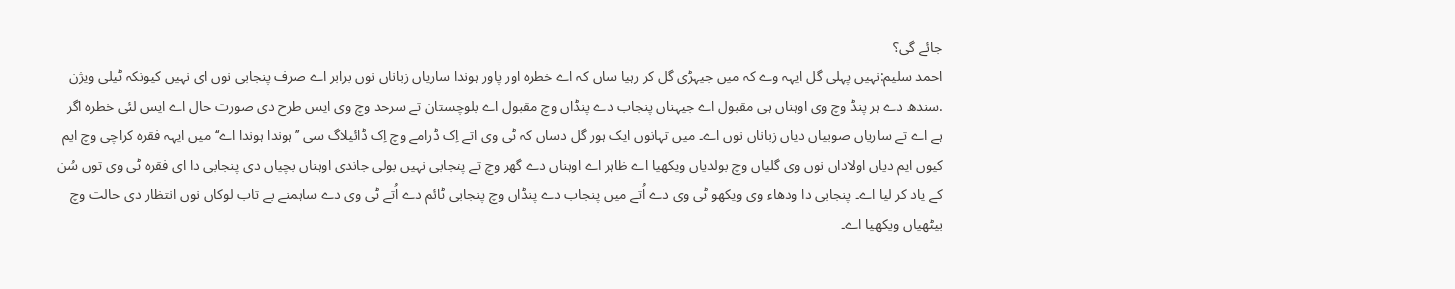جائے گی؟
احمد سلیم:نہیں پہلی گل ایہہ وے کہ میں جیہڑی گل کر رہیا ساں کہ اے خطرہ اور پاور ہوندا ساریاں زباناں نوں برابر اے صرف پنجابی نوں ای نہیں کیونکہ ٹیلی ویژن .سندھ دے ہر پنڈ وچ وی اوہناں ہی مقبول اے جیہناں پنجاب دے پنڈاں وچ مقبول اے بلوچستان تے سرحد وچ وی ایس طرح دی صورت حال اے ایس لئی خطرہ اگر ہے اے تے ساریاں صوبیاں دیاں زباناں نوں اے۔ میں تہانوں ایک ہور گل دساں کہ ٹی وی اتے اِک ڈرامے وچ اِک ڈائیلاگ سی ’’ہوندا ہوندا اے‘‘ میں ایہہ فقرہ کراچی وچ ایم کیوں ایم دیاں اولاداں نوں وی گلیاں وچ بولدیاں ویکھیا اے ظاہر اے اوہناں دے گھر وچ تے پنجابی نہیں بولی جاندی اوہناں بچیاں دی پنجابی دا ای فقرہ ٹی وی توں سُن کے یاد کر لیا اے۔ پنجابی دا ودھاء وی ویکھو ٹی وی دے اُتے میں پنجاب دے پنڈاں وچ پنجابی ٹائم دے اُتے ٹی وی دے ساہمنے بے تاب لوکاں نوں انتظار دی حالت وچ بیٹھیاں ویکھیا اے۔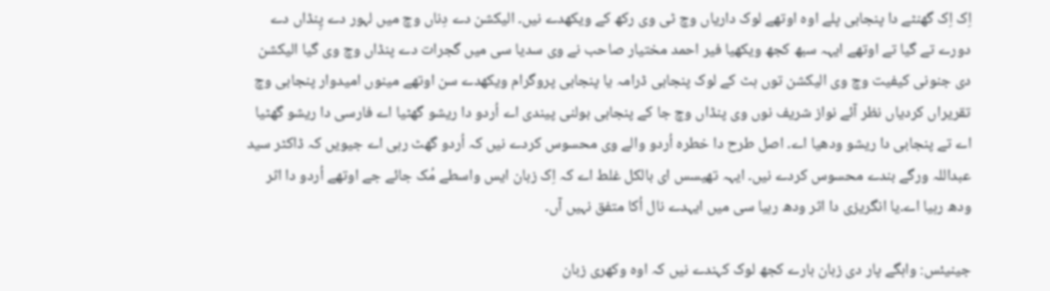اِک اِک گھنٹے دا پنجابی پلے اوہ اوتھے لوک داریاں وچ ٹی وی رکھ کے ویکھدے نیں۔ الیکشن دے دِناں وچ میں لہور دے پِنڈاں دے دورے تے گیا تے اوتھے ایہہ سبھ کجھ ویکھیا فیر احمد مختیار صاحب نے وی سدیا سی میں گجرات دے پنڈاں وچ وی گیا الیکشن دی جنونی کیفیت وچ وی الیکشن توں ہٹ کے لوک پنجابی ڈرامہ یا پنجابی پروگرام ویکھدے سن اوتھے مینوں امیدوار پنجابی وچ تقریراں کردیاں نظر آئے نواز شریف نوں وی پنڈاں وچ جا کے پنجابی بولنی پیندی اے اُردو دا ریشو گھٹیا اے فارسی دا ریشو گھٹیا اے تے پنجابی دا ریشو ودھیا اے۔ اصل طرح دا خطرہ اُردو والے وی محسوس کردے نیں کہ اُردو گھٹ رہی اے جیویں کہ ڈاکٹر سید عبداللہ ورگے بندے محسوس کردے نیں۔ ایہہ تھیسس ای بالکل غلط اے کہ اِک زبان ایس واسطے مُک جائے جے اوتھے اُردو دا اثر ودھ رہیا اے۔یا انگریزی دا اثر ودھ رہیا سی میں ایہدے نال اُکا متفق نہیں آں۔

جینیئس: واہگے پار دی زبان بارے کجھ لوک کہندے نیں کہ اوہ وکھری زبان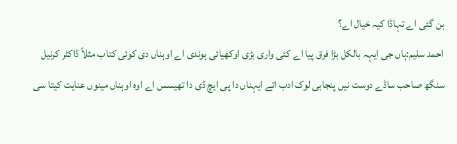بن گئی اے تہاڈا کیہ خیال اے؟
احمد سلیم:ہاں جی ایہہ بالکل بڑا فرق پیا اے کئی واری بڑی اوکھیائی ہوندی اے اوہناں دی کوئی کتاب مثلاً ڈاکٹر کرنیل سنگھ صاحب ساڈے دوست نیں پنجابی لوک ادب اتے ایہناں دا پی ایچ ڈی دا تھیسس اے اوہ اوہناں مینوں عنایت کیتا سی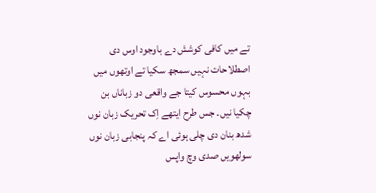تے میں کافی کوشش دے باوجود اوس دی اصطلاحات نہیں سمجھ سکیا تے اوتھوں میں بہوں محسوس کیتا جے واقعی دو زباناں بن چکیا نیں۔ جس طرح ایتھے اِک تحریک زبان نوں شدھ بنان دی چلی ہوئی اے کہ پنجابی زبان نوں سولھویں صدی وچ واپس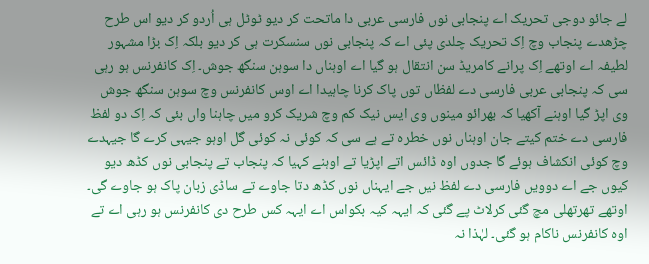لے جائو دوجی تحریک اے پنجابی نوں فارسی عربی دا ماتحت کر دیو ٹوٹل ہی اُردو کر دیو اس طرح چڑھدے پنجاب وچ اِک تحریک چلدی پئی اے کہ پنجابی نوں سنسکرت ہی کر دیو بلکہ اِک بڑا مشہور لطیفہ اے اوتھے اِک پرانے کامریڈ سن انتقال ہو گیا اے اوہناں دا سوہن سنگھ جوش۔ اِک کانفرنس ہو رہی سی کہ پنجابی عربی فارسی دے لفظاں توں پاک کرنا چاہیدا اے اوس کانفرنس وچ سوہن سنگھ جوش وی اپڑ گیا اوہنے آکھیا کہ بھرائو مینوں وی ایس نیک کم وچ شریک کرو میں چاہنا واں بئی کہ اِک دو لفظ فارسی دے ختم کیتے جان اوہناں نوں خطرہ تے ہے سی کہ کوئی نہ کوئی گل اوہو جیہی کرے گا جیہدے وچ کوئی انکشاف ہوئے گا جدوں اوہ ڈائس اتے اپڑیا تے اوہنے کہیا کہ پنجاب تے پنجابی نوں کڈھ دیو کیوں جے اے دوویں فارسی دے لفظ نیں جے ایہناں نوں کڈھ دتا جاوے تے ساڈی زبان پاک ہو جاوے گی۔ اوتھے تھرتھلی مچ گئی کرلاٹ پے گئی کہ ایہہ کیہ بکواس اے ایہہ کس طرح دی کانفرنس ہو رہی اے تے اوہ کانفرنس ناکام ہو گئی۔ لہٰذا نہ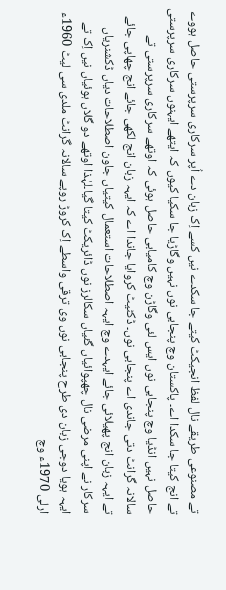تے مصنوعی طریقے نال لفظ انجیکٹ کیتے جا سکدے نیں کسے اِک زبان دے اُپر سرکاری سرپرستی حاصل ہووے تے انج کیتا جا سکدا اے۔ پاکستان وچ پنجابی نوں نہیں وگاڑیا جا سکیا کیوں کہ ایتھے ایہنوں سرکاری سرپرستی حاصل نہیں انڈیا وچ پنجابی نوں ایس لئی وگاڑن وچ کامیابی حاصل ہوئی کہ اوتھے سرکاری سرپرستی تے سالانہ گرانٹ دتی جاندی اے پنجابی نوں۔ ڈکٹیٹ کروایا جاندا اے کہ ایہہ زبان انج لکھی جائے انج چھاپی جائے تے ایہہ زبان انج پھیلائی جائے ایہدے وچ ایہہ اصطلاحات استعمال کیتیاں جاون اصطلاحات دیاں ڈکشنریاں سرکار نے اپنی مرضی نال چھپوائیاں گئیاں سکالرز نوں ڈائریکٹ کیتا گیا۔لہٰذا اوتھے دو گلاں ہوئیاں نیں اِک تے ایہہ ہویا دوجی زبان دی طرح پنجابی نوں وی ترقی واسطے اِک کروڑ روپے سالانہ گرانٹ ملدی سی لیٹ 1960ء ارلی 1970ء وچ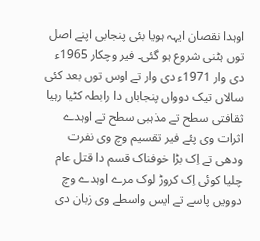اوہدا نقصان ایہہ ہویا بئی پنجابی اپنے اصل توں ہٹنی شروع ہو گئی۔ فیر وچکار 1965ء دی وار 1971ء دی وار تے اوس توں بعد کئی سالاں تیک دوواں پنجاباں دا رابطہ کٹیا رہیا ثقافتی سطح تے مذہبی سطح تے اوہدے اثرات وی پئے فیر تقسیم وچ وی نفرت ودھی تے اِک بڑا خوفناک قسم دا قتل عام چلیا کوئی اِک کروڑ لوک مرے اوہدے وچ دوویں پاسے تے ایس واسطے وی زبان دی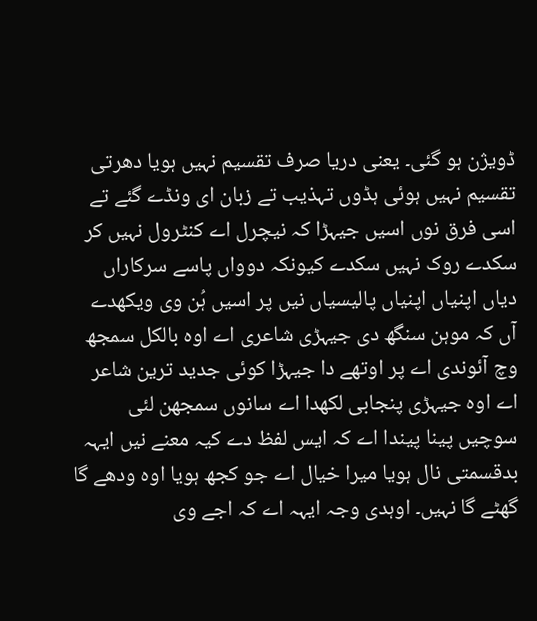ڈویژن ہو گئی۔ یعنی دریا صرف تقسیم نہیں ہویا دھرتی تقسیم نہیں ہوئی ہڈوں تہذیب تے زبان ای ونڈے گئے تے اسی فرق نوں اسیں جیہڑا کہ نیچرل اے کنٹرول نہیں کر سکدے روک نہیں سکدے کیونکہ دوواں پاسے سرکاراں دیاں اپنیاں اپنیاں پالیسیاں نیں پر اسیں ہُن وی ویکھدے آں کہ موہن سنگھ دی جیہڑی شاعری اے اوہ بالکل سمجھ وچ آئوندی اے پر اوتھے دا جیہڑا کوئی جدید ترین شاعر اے اوہ جیہڑی پنجابی لکھدا اے سانوں سمجھن لئی سوچیں پینا پیندا اے کہ ایس لفظ دے کیہ معنے نیں ایہہ بدقسمتی نال ہویا میرا خیال اے جو کجھ ہویا اوہ ودھے گا گھٹے گا نہیں۔ اوہدی وجہ ایہہ اے کہ اجے وی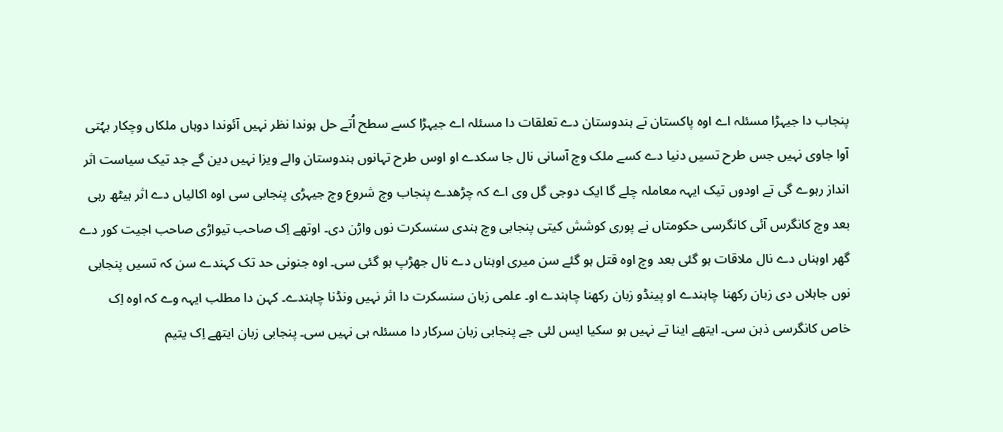پنجاب دا جیہڑا مسئلہ اے اوہ پاکستان تے ہندوستان دے تعلقات دا مسئلہ اے جیہڑا کسے سطح اُتے حل ہوندا نظر نہیں آئوندا دوہاں ملکاں وچکار بہُتی آوا جاوی نہیں جس طرح تسیں دنیا دے کسے ملک وچ آسانی نال جا سکدے او اوس طرح تہانوں ہندوستان والے ویزا نہیں دین گے جد تیک سیاست اثر انداز رہوے گی تے اودوں تیک ایہہ معاملہ چلے گا ایک دوجی گل وی اے کہ چڑھدے پنجاب وچ شروع وچ جیہڑی پنجابی سی اوہ اکالیاں دے اثر ہیٹھ رہی بعد وچ کانگرس آئی کانگرسی حکومتاں نے پوری کوشش کیتی پنجابی وچ ہندی سنسکرت نوں واڑن دی۔ اوتھے اِک صاحب تیواڑی صاحب اجیت کور دے گھر اوہناں دے نال ملاقات ہو گئی بعد وچ اوہ قتل ہو گئے سن میری اوہناں دے نال جھڑپ ہو گئی سی۔ اوہ جنونی حد تک کہندے سن کہ تسیں پنجابی نوں جاہلاں دی زبان رکھنا چاہندے او پینڈو زبان رکھنا چاہندے او۔ علمی زبان سنسکرت دا اثر نہیں ونڈنا چاہندے۔ کہن دا مطلب ایہہ وے کہ اوہ اِک خاص کانگرسی ذہن سی۔ ایتھے اینا تے نہیں ہو سکیا ایس لئی جے پنجابی زبان سرکار دا مسئلہ ہی نہیں سی۔ پنجابی زبان ایتھے اِک یتیم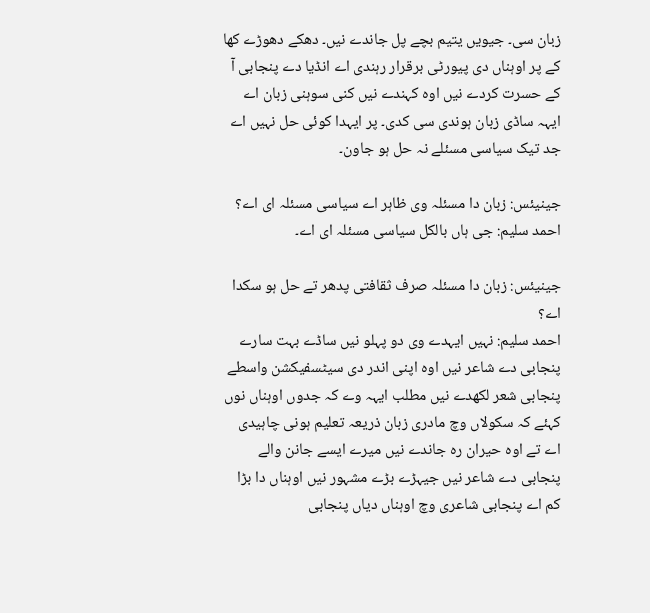زبان سی۔ جیویں یتیم بچے پل جاندے نیں۔ دھکے دھوڑے کھا کے پر اوہناں دی پیورٹی برقرار رہندی اے انڈیا دے پنجابی آ کے حسرت کردے نیں اوہ کہندے نیں کنی سوہنی زبان اے ایہہ ساڈی زبان ہوندی سی کدی۔ پر ایہدا کوئی حل نہیں اے جد تیک سیاسی مسئلے نہ حل ہو جاون۔

جینیئس: زبان دا مسئلہ وی ظاہر اے سیاسی مسئلہ ای اے؟
احمد سلیم: جی ہاں بالکل سیاسی مسئلہ ای اے۔

جینیئس: زبان دا مسئلہ صرف ثقافتی پدھر تے حل ہو سکدا اے؟
احمد سلیم: نہیں ایہدے وی دو پہلو نیں ساڈے بہت سارے پنجابی دے شاعر نیں اوہ اپنی اندر دی سیٹسفیکشن واسطے پنجابی شعر لکھدے نیں مطلب ایہہ وے کہ جدوں اوہناں نوں کہئے کہ سکولاں وچ مادری زبان ذریعہ تعلیم ہونی چاہیدی اے تے اوہ حیران رہ جاندے نیں میرے ایسے جانن والے پنجابی دے شاعر نیں جیہڑے بڑے مشہور نیں اوہناں دا بڑا کم اے پنجابی شاعری وچ اوہناں دیاں پنجابی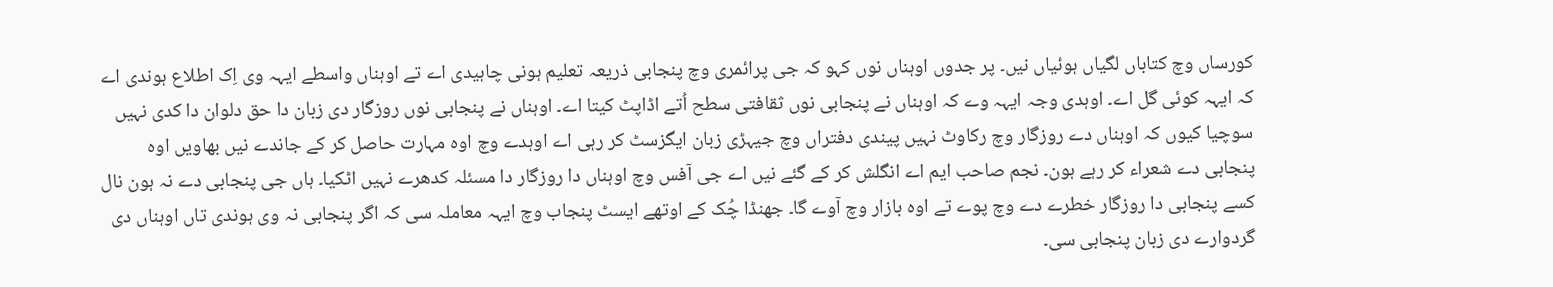کورساں وچ کتاباں لگیاں ہوئیاں نیں۔ پر جدوں اوہناں نوں کہو کہ جی پرائمری وچ پنجابی ذریعہ تعلیم ہونی چاہیدی اے تے اوہناں واسطے ایہہ وی اِک اطلاع ہوندی اے کہ ایہہ کوئی گل اے۔ اوہدی وجہ ایہہ وے کہ اوہناں نے پنجابی نوں ثقافتی سطح اُتے اڈاپٹ کیتا اے۔ اوہناں نے پنجابی نوں روزگار دی زبان دا حق دلوان دا کدی نہیں سوچیا کیوں کہ اوہناں دے روزگار وچ رکاوٹ نہیں پیندی دفتراں وچ جیہڑی زبان ایگزسٹ کر رہی اے اوہدے وچ اوہ مہارت حاصل کر کے جاندے نیں بھاویں اوہ پنجابی دے شعراء کر رہے ہون۔ نجم صاحب ایم اے انگلش کر کے گئے نیں اے جی آفس وچ اوہناں دا روزگار دا مسئلہ کدھرے نہیں اٹکیا۔ ہاں جی پنجابی دے نہ ہون نال کسے پنجابی دا روزگار خطرے دے وچ پوے تے اوہ بازار وچ آوے گا۔ جھنڈا چُک کے اوتھے ایسٹ پنجاب وچ ایہہ معاملہ سی کہ اگر پنجابی نہ وی ہوندی تاں اوہناں دی گردوارے دی زبان پنجابی سی۔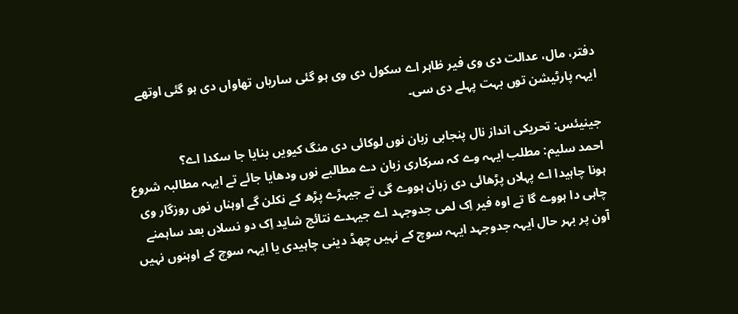دفتر، مال، عدالت دی وی فیر ظاہر اے سکول دی وی ہو گئی ساریاں تھاواں دی ہو گئی اوتھے ایہہ پارٹیشن توں بہت پہلے دی سی۔

جینیئس: تحریکی انداز نال پنجابی زبان نوں لوکائی دی منگ کیویں بنایا جا سکدا اے؟
احمد سلیم: مطلب ایہہ وے کہ سرکاری زبان دے مطالبے نوں ودھایا جائے تے ایہہ مطالبہ شروع ہونا چاہیدا اے پہلاں پڑھائی دی زبان ہووے گی تے جیہڑے پڑھ کے نکلن گے اوہناں نوں روزگار وی چاہی دا ہووے گا تے اوہ فیر اِک لمی جدوجہد اے جیہدے نتائج شاید اِک دو نسلاں بعد ساہمنے آون پر بہر حال ایہہ جدوجہد ایہہ سوچ کے نہیں چھڈ دینی چاہیدی یا ایہہ سوچ کے اوہنوں نہیں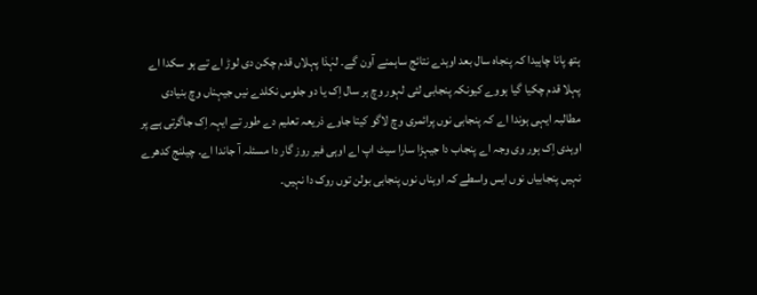ہتھ پانا چاہیدا کہ پنجاہ سال بعد اوہدے نتائج ساہمنے آون گے۔ لہٰذا پہلاں قدم چکن دی لوڑ اے تے ہو سکدا اے پہلا قدم چکیا گیا ہووے کیونکہ پنجابی لئی لہور وچ ہر سال اِک یا دو جلوس نکلدے نیں جیہناں وچ بنیادی مطالبہ ایہی ہوندا اے کہ پنجابی نوں پرائمری وچ لاگو کیتا جاوے ذریعہ تعلیم دے طور تے ایہہ اِک جاگرتی ہے پر اوہدی اِک ہور وی وجہ اے پنجاب دا جیہڑا سارا سیٹ اپ اے اوہی فیر روز گار دا مسئلہ آ جاندا اے۔ چیلنج کدھرے نہیں پنجابیاں نوں ایس واسطے کہ اوہناں نوں پنجابی بولن توں روک دا نہیں۔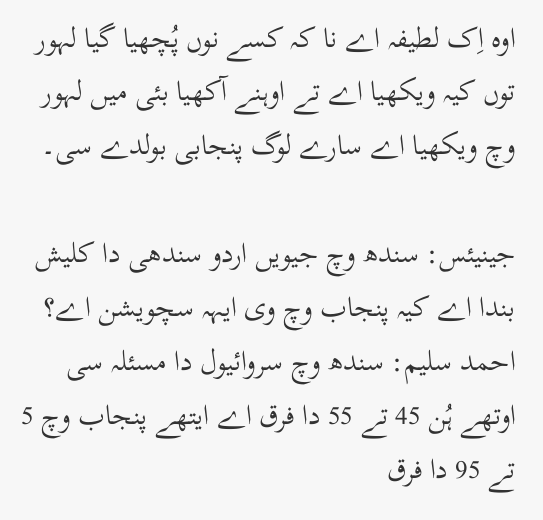اوہ اِک لطیفہ اے نا کہ کسے نوں پُچھیا گیا لہور توں کیہ ویکھیا اے تے اوہنے آکھیا بئی میں لہور وچ ویکھیا اے سارے لوگ پنجابی بولدے سی۔

جینیئس: سندھ وچ جیویں اردو سندھی دا کلیش بندا اے کیہ پنجاب وچ وی ایہہ سچویشن اے؟
احمد سلیم: سندھ وچ سروائیول دا مسئلہ سی اوتھے ہُن 45 تے 55 دا فرق اے ایتھے پنجاب وچ 5 تے 95 دا فرق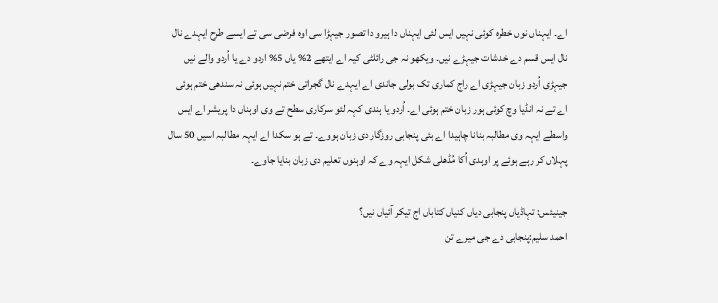اے۔ ایہناں نوں خطرہ کوئی نہیں ایس لئی ایہناں دا ہیرو دا تصور جیہڑا سی اوہ فرضی سی تے ایسے طرح ایہدے نال نال ایس قسم دے خدشات جیہڑے نیں۔ ویکھو نہ جی رائلٹی کیہ اے ایتھے 2% یاں 5% اردو دے یا اُردو والے نیں جیہڑی اُردو زبان جیہڑی اے راج کماری تک بولی جاندی اے ایہدے نال گجراتی ختم نہیں ہوئی نہ سندھی ختم ہوئی اے تے نہ انڈیا وچ کوئی ہور زبان ختم ہوئی اے۔ اُردو یا ہندی کہہ لئو سرکاری سطح تے وی اوہناں دا پریشر اے ایس واسطے ایہہ وی مطالبہ بنانا چاہیدا اے بئی پنجابی روزگار دی زبان ہووے۔ تے ہو سکدا اے ایہہ مطالبہ اسیں 50 سال پہلاں کر رہے ہوئے پر اوہدی اُکا مُڈھلی شکل ایہہ وے کہ اوہنوں تعلیم دی زبان بنایا جاوے۔

جینیئس: تہاڈیاں پنجابی دیاں کنیاں کتاباں اج تیکر آئیاں نیں؟
احمد سلیم:پنجابی دے جی میرے تن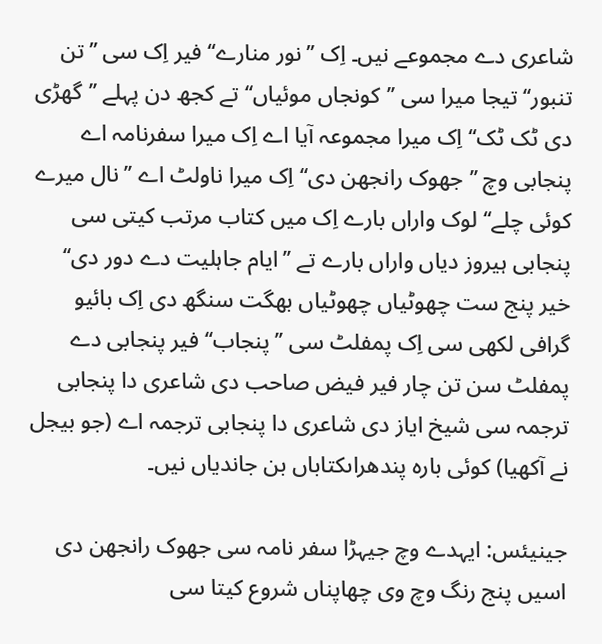شاعری دے مجموعے نیں۔ اِک ’’نور منارے‘‘ فیر اِک سی ’’تن تنبور‘‘ تیجا میرا سی ’’کونجاں موئیاں‘‘ تے کجھ دن پہلے ’’گھڑی دی ٹک ٹک‘‘ اِک میرا مجموعہ آیا اے اِک میرا سفرنامہ اے پنجابی وچ ’’جھوک رانجھن دی‘‘ اِک میرا ناولٹ اے ’’نال میرے کوئی چلے‘‘ لوک واراں بارے اِک میں کتاب مرتب کیتی سی پنجابی ہیروز دیاں واراں بارے تے ’’ایام جاہلیت دے دور دی‘‘ خیر پنج ست چھوٹیاں چھوٹیاں بھگت سنگھ دی اِک بائیو گرافی لکھی سی اِک پمفلٹ سی ’’پنجاب‘‘ فیر پنجابی دے پمفلٹ سن تن چار فیر فیض صاحب دی شاعری دا پنجابی ترجمہ سی شیخ ایاز دی شاعری دا پنجابی ترجمہ اے (جو بیجل نے آکھیا) کوئی بارہ پندھراںکتاباں بن جاندیاں نیں۔

جینیئس: ایہدے وچ جیہڑا سفر نامہ سی جھوک رانجھن دی اسیں پنج رنگ وچ وی چھاپناں شروع کیتا سی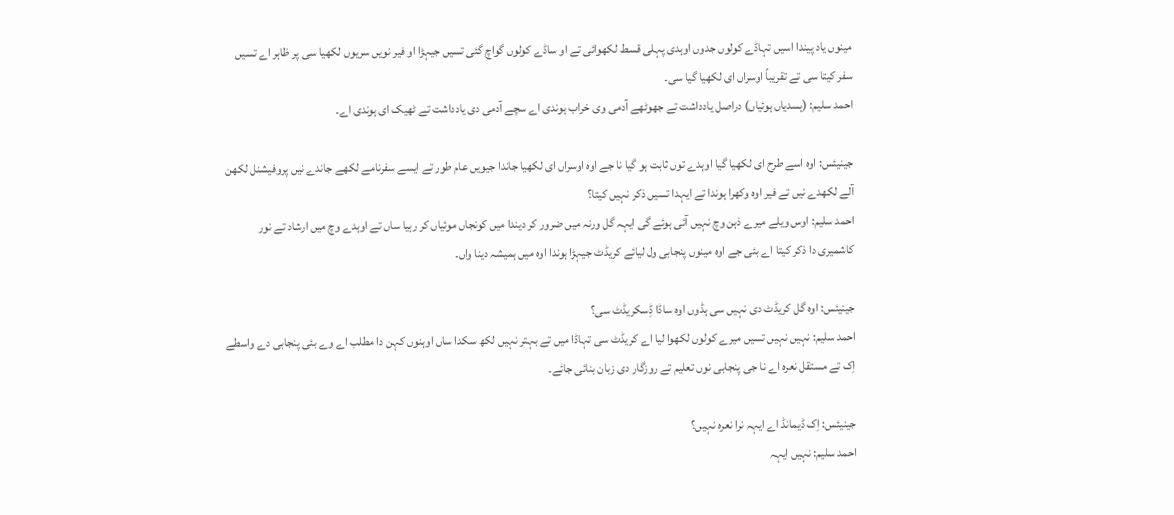مینوں یاد پیندا اسیں تہاڈے کولوں جدوں اوہدی پہلی قسط لکھوائی تے او ساڈے کولوں گواچ گئی تسیں جیہڑا او فیر نویں سریوں لکھیا سی پر ظاہر اے تسیں سفر کیتا سی تے تقریباً اوسراں ای لکھیا گیا سی۔
احمد سلیم: (ہسدیاں ہوئیاں) دراصل یادداشت تے جھوٹھے آدمی وی خراب ہوندی اے سچے آدمی دی یادداشت تے ٹھیک ای ہوندی اے۔

جینیئس: اوہ اسے طرح ای لکھیا گیا اوہدے توں ثابت ہو گیا نا جے اوہ اوسراں ای لکھیا جاندا جیویں عام طور تے ایسے سفرنامے لکھے جاندے نیں پروفیشنل لکھن آلے لکھدے نیں تے فیر اوہ وکھرا ہوندا تے ایہدا تسیں ذکر نہیں کیتا؟
احمد سلیم: اوس ویلے میرے ذہن وچ نہیں آئی ہوئے گی ایہہ گل ورنہ میں ضرور کر دیندا میں کونجاں موئیاں کر رہیا ساں تے اوہدے وچ میں ارشاد تے نور کاشمیری دا ذکر کیتا اے بئی جے اوہ مینوں پنجابی ول لیائے کریڈٹ جیہڑا ہوندا اوہ میں ہمیشہ دینا واں۔

جینیئس: اوہ گل کریڈٹ دی نہیں سی ہڈوں اوہ ساڈا ڈِسکریڈٹ سی؟
احمد سلیم: نہیں نہیں تسیں میرے کولوں لکھوا لیا اے کریڈٹ سی تہاڈا میں تے بہتر نہیں لکھ سکدا ساں اوہنوں کہن دا مطلب اے وے بئی پنجابی دے واسطے اِک تے مستقل نعرہ اے نا جی پنجابی نوں تعلیم تے روزگار دی زبان بنائی جائے۔

جینیئس: اِک ڈیمانڈ اے ایہہ نرا نعرہ نہیں؟
احمد سلیم: نہیں ایہہ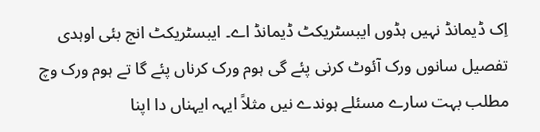اِک ڈیمانڈ نہیں ہڈوں ایبسٹریکٹ ڈیمانڈ اے۔ ایبسٹریکٹ انج بئی اوہدی تفصیل سانوں ورک آئوٹ کرنی پئے گی ہوم ورک کرناں پئے گا تے ہوم ورک وچ مطلب بہت سارے مسئلے ہوندے نیں مثلاً ایہہ ایہناں دا اپنا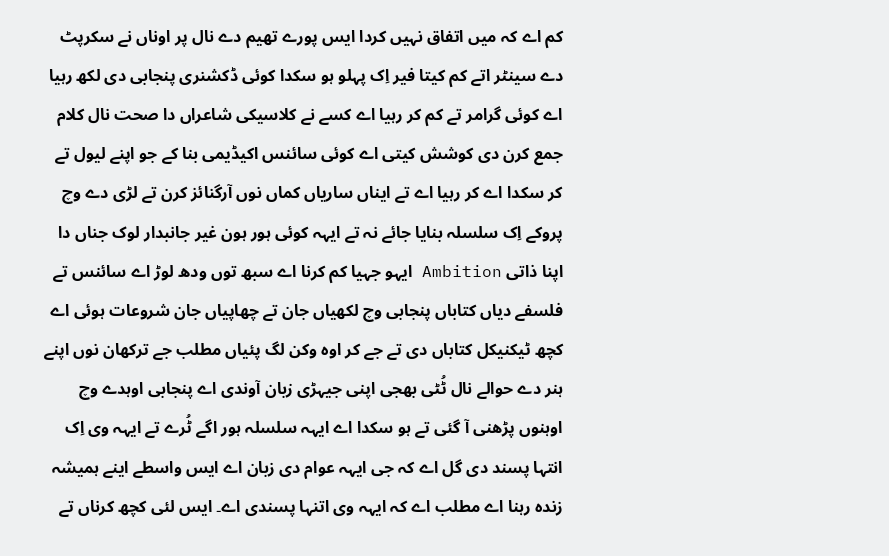کم اے کہ میں اتفاق نہیں کردا ایس پورے تھیم دے نال پر اوناں نے سکرپٹ دے سینٹر اتے کم کیتا فیر اِک پہلو ہو سکدا کوئی ڈکشنری پنجابی دی لکھ رہیا اے کوئی گرامر تے کم کر رہیا اے کسے نے کلاسیکی شاعراں دا صحت نال کلام جمع کرن دی کوشش کیتی اے کوئی سائنس اکیڈیمی بنا کے جو اپنے لیول تے کر سکدا اے کر رہیا اے تے ایناں ساریاں کماں نوں آرگنائز کرن تے لڑی دے وچ پروکے اِک سلسلہ بنایا جائے نہ تے ایہہ کوئی ہور ہون غیر جانبدار لوک جناں دا اپنا ذاتی Ambition ایہو جہیا کم کرنا اے سبھ توں ودھ لوڑ اے سائنس تے فلسفے دیاں کتاباں پنجابی وچ لکھیاں جان تے چھاپیاں جان شروعات ہوئی اے کچھ ٹیکنیکل کتاباں دی تے جے کر اوہ وکن لگ پئیاں مطلب جے ترکھان نوں اپنے ہنر دے حوالے نال ٹُٹی بھجی اپنی جیہڑی زبان آوندی اے پنجابی اوہدے وچ اوہنوں پڑھنی آ گئی تے ہو سکدا اے ایہہ سلسلہ ہور اگے ٹُرے تے ایہہ وی اِک انتہا پسند دی گل اے کہ جی ایہہ عوام دی زبان اے ایس واسطے اینے ہمیشہ زندہ رہنا اے مطلب اے کہ ایہہ وی اتنہا پسندی اے۔ ایس لئی کچھ کرناں تے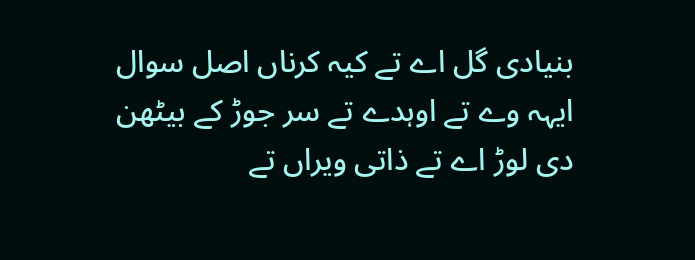بنیادی گل اے تے کیہ کرناں اصل سوال ایہہ وے تے اوہدے تے سر جوڑ کے بیٹھن دی لوڑ اے تے ذاتی ویراں تے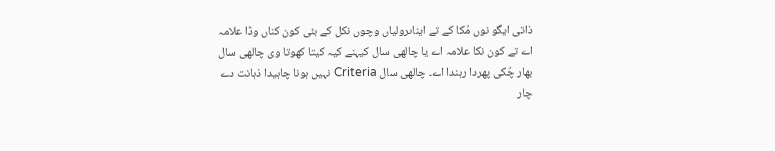ذاتی ایگو نوں مُکا کے تے ایناںرولیاں وچوں نکل کے بئی کون کناں وڈا علامہ اے تے کون نکا علامہ اے یا چالھی سال کیہنے کیہ کیتا کھوتا وی چالھی سال بھار چُکی پھردا رہندا اے۔ چالھی سال Criteria نہیں ہونا چاہیدا ذہانت دے چار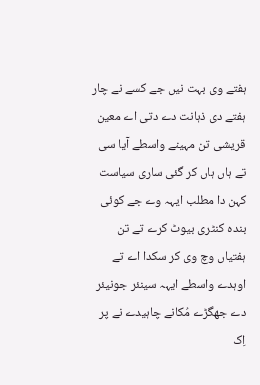ہفتے وی بہت نیں جے کسے نے چار ہفتے دی ذہانت دے دتی اے معین قریشی تن مہینے واسطے آیا سی تے ہاں ہاں کر گئی ساری سیاست کہن دا مطلب ایہہ وے جے کوئی بندہ کنٹری بیوٹ کرے تے تن ہفتیاں وچ وی کر سکدا اے تے اوہدے واسطے ایہہ سینئر جونیئر دے جھگڑے مُکانے چاہیدے نے پر اِک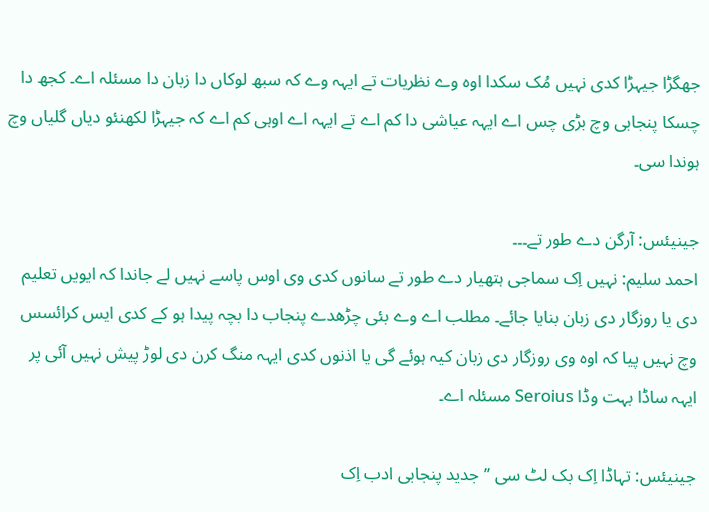جھگڑا جیہڑا کدی نہیں مُک سکدا اوہ وے نظریات تے ایہہ وے کہ سبھ لوکاں دا زبان دا مسئلہ اے۔ کجھ دا چسکا پنجابی وچ بڑی چس اے ایہہ عیاشی دا کم اے تے ایہہ اے اوہی کم اے کہ جیہڑا لکھنئو دیاں گلیاں وچ ہوندا سی۔

جینیئس: آرگن دے طور تے۔۔۔
احمد سلیم: نہیں اِک سماجی ہتھیار دے طور تے سانوں کدی وی اوس پاسے نہیں لے جاندا کہ ایویں تعلیم دی یا روزگار دی زبان بنایا جائے۔ مطلب اے وے بئی چڑھدے پنجاب دا بچہ پیدا ہو کے کدی ایس کرائسس وچ نہیں پیا کہ اوہ وی روزگار دی زبان کیہ ہوئے گی یا اذنوں کدی ایہہ منگ کرن دی لوڑ پیش نہیں آئی پر ایہہ ساڈا بہت وڈا Seroius مسئلہ اے۔

جینیئس: تہاڈا اِک بک لٹ سی ’’جدید پنجابی ادب اِک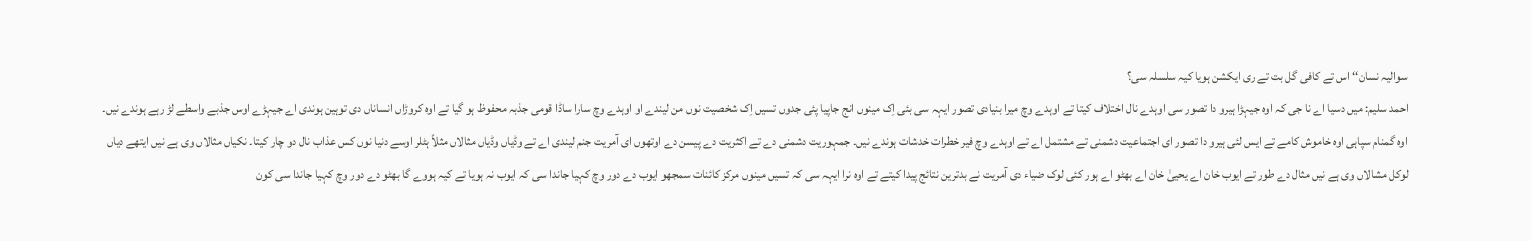سوالیہ نسان‘‘ اس تے کافی گل بت تے ری ایکشن ہویا کیہ سلسلہ سی؟
احمد سلیم: میں دسیا اے نا جی کہ اوہ جیہڑا ہیرو دا تصور سی اوہدے نال اختلاف کیتا تے اوہدے وچ میرا بنیادی تصور ایہہ سی بئی اِک مینوں انج جاپیا پئی جدوں تسیں اِک شخصیت نوں من لیندے او اوہدے وچ سارا ساڈا قومی جذبہ محفوظ ہو گیا تے اوہ کروڑاں انساناں دی توہین ہوندی اے جیہڑے اوس جذبے واسطے لڑ رہے ہوندے نیں۔ اوہ گمنام سپاہی اوہ خاموش کامے تے ایس لئی ہیرو دا تصور ای اجتماعیت دشمنی تے مشتمل اے تے اوہدے وچ فیر خطرات خدشات ہوندے نیں۔ جمہوریت دشمنی دے تے اکثریت دے پیسن دے اوتھوں ای آمریت جنم لیندی اے تے وڈیاں وڈیاں مثالاں مثلاً ہٹلر اوسے دنیا نوں کس عذاب نال دو چار کیتا۔ نکیاں مثالاں وی ہے نیں ایتھے دیاں لوکل مشالاں وی ہے نیں مثال دے طور تے ایوب خان اے یحییٰ خان اے بھٹو اے ہور کئی لوک ضیاء دی آمریت نے بدترین نتائج پیدا کیتے تے اوہ نرا ایہہ سی کہ تسیں مینوں مرکز کائنات سمجھو ایوب دے دور وچ کہیا جاندا سی کہ ایوب نہ ہویا تے کیہ ہووے گا بھٹو دے دور وچ کہیا جاندا سی کون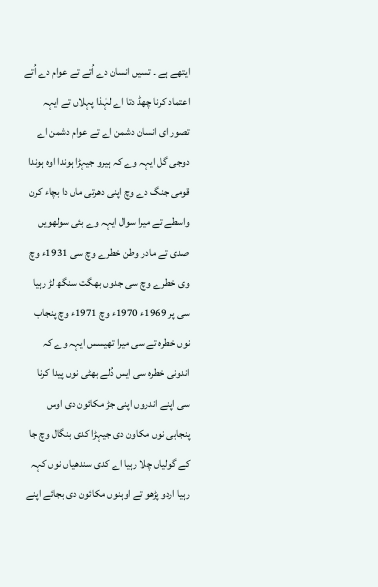ایتھے ہے ۔ تسیں انسان دے اُتے تے عوام دے اُتے اعتماد کرنا چھڈ دتا اے لہٰذا پہلاں تے ایہہ تصور ای انسان دشمن اے تے عوام دشمن اے دوجی گل ایہہ وے کہ ہیرو جیہڑا ہوندا اوہ ہوندا قومی جنگ دے وچ اپنی دھرتی ماں دا بچاء کرن واسطے تے میرا سوال ایہہ وے بئی سولھویں صدی تے مادر وطن خطرے وچ سی 1931ء وچ وی خطرے وچ سی جدوں بھگت سنگھ لڑ رہیا سی پر 1969ء 1970ء وچ 1971ء وچ پنجاب نوں خطرہ تے سی میرا تھیسس ایہہ وے کہ اندونی خطرہ سی ایس دُلے بھٹی نوں پیدا کرنا سی اپنے اندروں اپنی جڑ مکائون دی اوس پنجابی نوں مکاون دی جیہڑا کدی بنگال وچ جا کے گولیاں چلا رہیا اے کدی سندھیاں نوں کہہ رہیا اردو پڑھو تے اوہنوں مکائون دی بجائے اپنے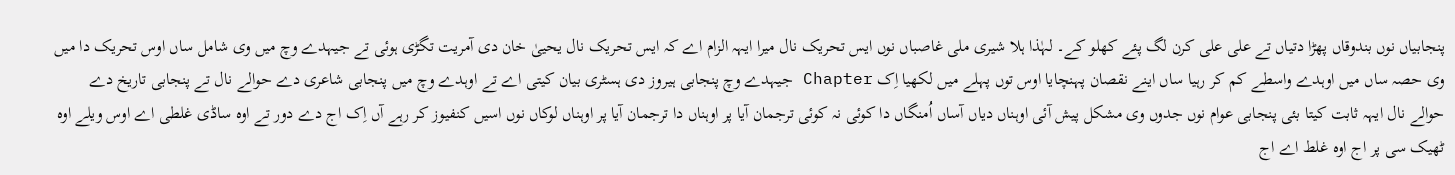پنجابیاں نوں بندوقاں پھڑا دتیاں تے علی علی کرن لگ پئے کھلو کے۔ لہٰذا ہلا شیری ملی غاصباں نوں ایس تحریک نال میرا ایہہ الزام اے کہ ایس تحریک نال یحییٰ خان دی آمریت تگڑی ہوئی تے جیہدے وچ میں وی شامل ساں اوس تحریک دا میں وی حصہ ساں میں اوہدے واسطے کم کر رہیا ساں اینے نقصان پہنچایا اوس توں پہلے میں لکھیا اِک Chapter جیہدے وچ پنجابی ہیروز دی ہسٹری بیان کیتی اے تے اوہدے وچ میں پنجابی شاعری دے حوالے نال تے پنجابی تاریخ دے حوالے نال ایہہ ثابت کیتا بئی پنجابی عوام نوں جدوں وی مشکل پیش آئی اوہناں دیاں آساں اُمنگاں دا کوئی نہ کوئی ترجمان آیا پر اوہناں دا ترجمان آیا پر اوہناں لوکاں نوں اسیں کنفیوز کر رہے آں اِک اج دے دور تے اوہ ساڈی غلطی اے اوس ویلے اوہ ٹھیک سی پر اج اوہ غلط اے اج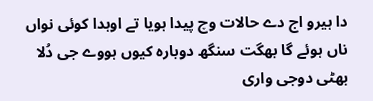دا ہیرو اج دے حالات وچ پیدا ہویا تے اوہدا کوئی نواں ناں ہوئے گا بھگت سنگھ دوبارہ کیوں ہووے جی دُلا بھٹی دوجی واری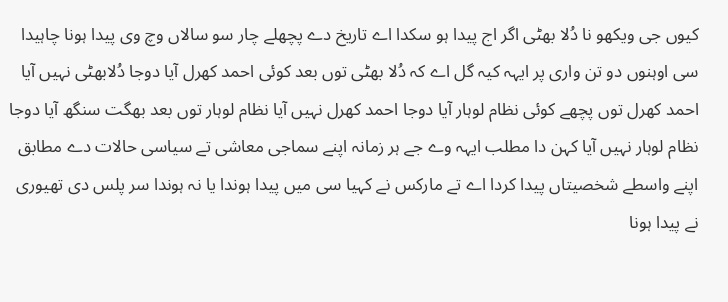کیوں جی ویکھو نا دُلا بھٹی اگر اج پیدا ہو سکدا اے تاریخ دے پچھلے چار سو سالاں وچ وی پیدا ہونا چاہیدا سی اوہنوں دو تن واری پر ایہہ کیہ گل اے کہ دُلا بھٹی توں بعد کوئی احمد کھرل آیا دوجا دُلابھٹی نہیں آیا احمد کھرل توں پچھے کوئی نظام لوہار آیا دوجا احمد کھرل نہیں آیا نظام لوہار توں بعد بھگت سنگھ آیا دوجا نظام لوہار نہیں آیا کہن دا مطلب ایہہ وے جے ہر زمانہ اپنے سماجی معاشی تے سیاسی حالات دے مطابق اپنے واسطے شخصیتاں پیدا کردا اے تے مارکس نے کہیا سی میں پیدا ہوندا یا نہ ہوندا سر پلس دی تھیوری نے پیدا ہونا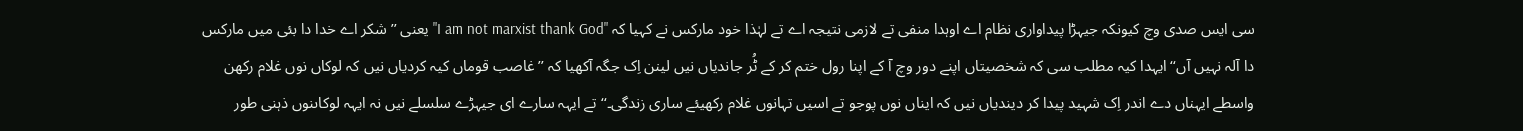سی ایس صدی وچ کیونکہ جیہڑا پیداواری نظام اے اوہدا منفی تے لازمی نتیجہ اے تے لہٰذا خود مارکس نے کہیا کہ "I am not marxist thank God" یعنی ’’شکر اے خدا دا بئی میں مارکس دا آلہ نہیں آں‘‘ ایہدا کیہ مطلب سی کہ شخصیتاں اپنے دور وچ آ کے اپنا رول ختم کر کے ٹُر جاندیاں نیں لینن اِک جگہ آکھیا کہ ’’غاصب قوماں کیہ کردیاں نیں کہ لوکاں نوں غلام رکھن واسطے ایہناں دے اندر اِک شہید پیدا کر دیندیاں نیں کہ ایناں نوں پوجو تے اسیں تہانوں غلام رکھیئے ساری زندگی۔‘‘ تے ایہہ سارے ای جیہڑے سلسلے نیں نہ ایہہ لوکاںنوں ذہنی طور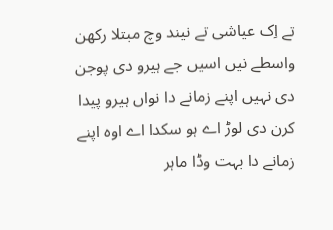تے اِک عیاشی تے نیند وچ مبتلا رکھن واسطے نیں اسیں جے ہیرو دی پوجن دی نہیں اپنے زمانے دا نواں ہیرو پیدا کرن دی لوڑ اے ہو سکدا اے اوہ اپنے زمانے دا بہت وڈا ماہر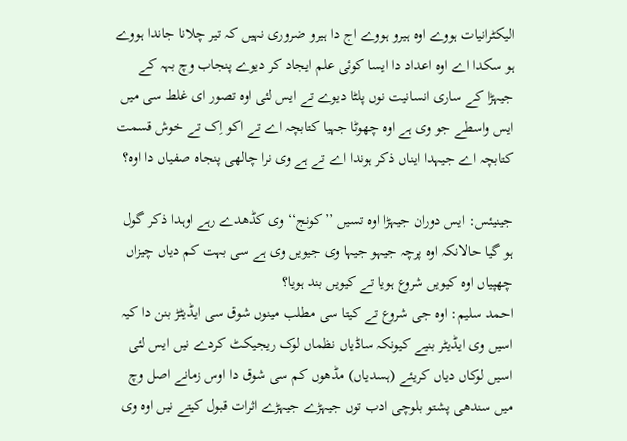الیکٹرانیات ہووے اوہ ہیرو ہووے اج دا ہیرو ضروری نہیں کہ تیر چلانا جاندا ہووے ہو سکدا اے اوہ اعداد دا ایسا کوئی علم ایجاد کر دیوے پنجاب وچ بہہ کے جیہڑا کے ساری انسانیت نوں پلٹا دیوے تے ایس لئی اوہ تصور ای غلط سی میں ایس واسطے جو وی ہے اوہ چھوٹا جہیا کتابچہ اے تے اکو اِک تے خوش قسمت کتابچہ اے جیہدا ایناں ذکر ہوندا اے تے ہے وی نرا چالھی پنجاہ صفیاں دا اوہ؟

جینیئس: ایس دوران جیہڑا اوہ تسیں ’’کونج‘‘ وی کڈھدے رہے اوہدا ذکر گول ہو گیا حالانکہ اوہ پرچہ جیہو جیہا وی جیویں وی ہے سی بہت کم دیاں چیزاں چھپیاں اوہ کیویں شروع ہویا تے کیویں بند ہویا؟
احمد سلیم: اوہ جی شروع تے کیتا سی مطلب مینوں شوق سی ایڈیٹڑ بنن دا کیہ اسیں وی ایڈیٹر بنیے کیونکہ ساڈیاں نظماں لوک ریجیکٹ کردے نیں ایس لئی اسیں لوکاں دیاں کریئے (ہسدیاں) مڈھوں کم سی شوق دا اوس زمانے اصل وچ میں سندھی پشتو بلوچی ادب توں جیہڑے جیہڑے اثرات قبول کیتے نیں اوہ وی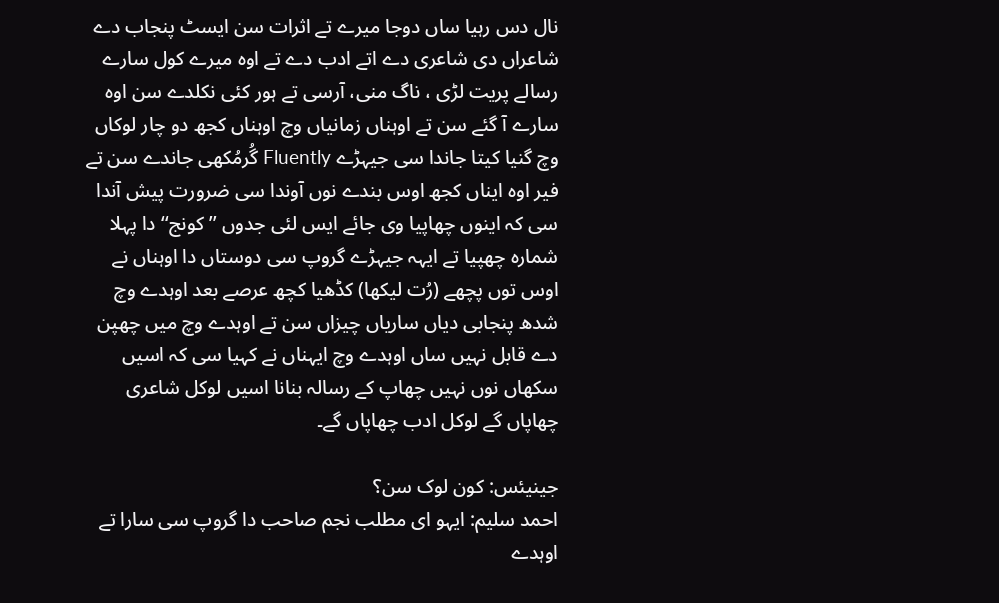نال دس رہیا ساں دوجا میرے تے اثرات سن ایسٹ پنجاب دے شاعراں دی شاعری دے اتے ادب دے تے اوہ میرے کول سارے رسالے پریت لڑی ، ناگ منی، آرسی تے ہور کئی نکلدے سن اوہ سارے آ گئے سن تے اوہناں زمانیاں وچ اوہناں کجھ دو چار لوکاں وچ گنیا کیتا جاندا سی جیہڑے Fluently گُرمُکھی جاندے سن تے فیر اوہ ایناں کجھ اوس بندے نوں آوندا سی ضرورت پیش آندا سی کہ اینوں چھاپیا وی جائے ایس لئی جدوں ’’کونج‘‘ دا پہلا شمارہ چھپیا تے ایہہ جیہڑے گروپ سی دوستاں دا اوہناں نے اوس توں پچھے (رُت لیکھا) کڈھیا کچھ عرصے بعد اوہدے وچ شدھ پنجابی دیاں ساریاں چیزاں سن تے اوہدے وچ میں چھپن دے قابل نہیں ساں اوہدے وچ ایہناں نے کہیا سی کہ اسیں سکھاں نوں نہیں چھاپ کے رسالہ بنانا اسیں لوکل شاعری چھاپاں گے لوکل ادب چھاپاں گے۔

جینیئس: کون لوک سن؟
احمد سلیم: ایہو ای مطلب نجم صاحب دا گروپ سی سارا تے اوہدے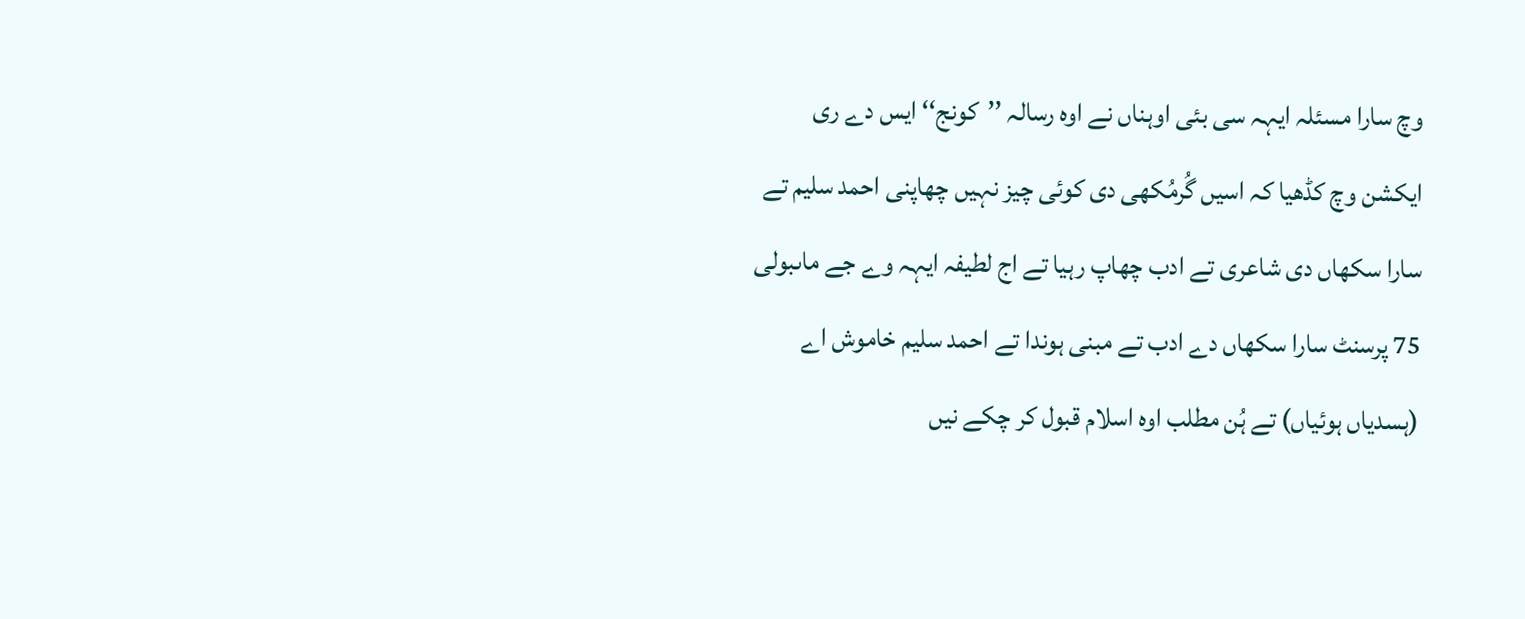وچ سارا مسئلہ ایہہ سی بئی اوہناں نے اوہ رسالہ ’’کونج‘‘ ایس دے ری ایکشن وچ کڈھیا کہ اسیں گُرمُکھی دی کوئی چیز نہیں چھاپنی احمد سلیم تے سارا سکھاں دی شاعری تے ادب چھاپ رہیا تے اج لطیفہ ایہہ وے جے ماںبولی 75 پرسنٹ سارا سکھاں دے ادب تے مبنی ہوندا تے احمد سلیم خاموش اے (ہسدیاں ہوئیاں) تے ہُن مطلب اوہ اسلام قبول کر چکے نیں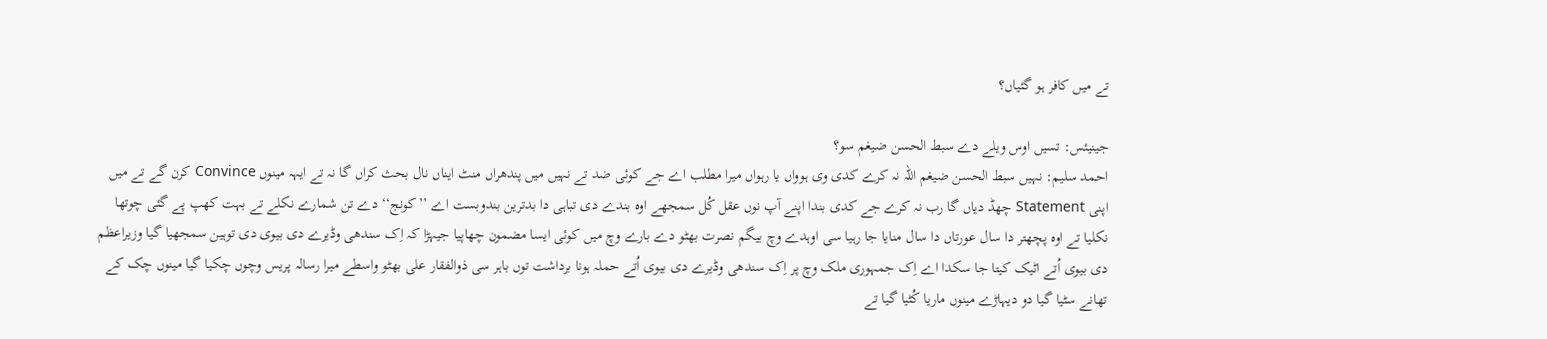تے میں کافر ہو گئیاں؟

جینیئس: تسیں اوس ویلے دے سبط الحسن ضیغم سو؟
احمد سلیم: نہیں سبط الحسن ضیغم اللہ نہ کرے کدی وی ہوواں یا رہواں میرا مطلب اے جے کوئی ضد تے نہیں میں پندھراں منٹ ایناں نال بحث کراں گا نہ تے ایہہ مینوں Convince کرن گے تے میں اپنی Statement چھڈ دیاں گا رب نہ کرے جے کدی بندا اپنے آپ نوں عقل کُل سمجھے اوہ بندے دی تباہی دا بدترین بندوبست اے ’’کونج‘‘ دے تن شمارے نکلے تے بہت کھپ پے گئی چوتھا نکلیا تے اوہ پچھتر دا سال عورتاں دا سال منایا جا رہیا سی اوہدے وچ بیگم نصرت بھٹو دے بارے وچ میں کوئی ایسا مضمون چھاپیا جیہڑا کہ اِک سندھی وڈیرے دی بیوی دی توہین سمجھیا گیا وزیراعظم دی بیوی اُتے اٹیک کیتا جا سکدا اے اِک جمہوری ملک وچ پر اِک سندھی وڈیرے دی بیوی اُتے حملہ ہونا برداشت توں باہر سی ذوالفقار علی بھٹو واسطے میرا رسالہ پریس وچوں چکیا گیا مینوں چک کے تھانے سٹیا گیا دو دیہاڑے مینوں ماریا کُٹیا گیا تے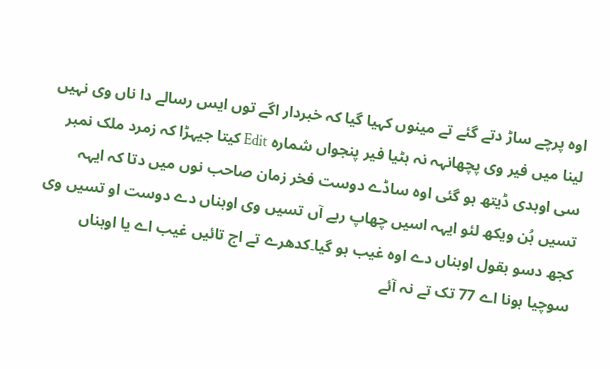اوہ پرچے ساڑ دتے گئے تے مینوں کہیا گیا کہ خبردار اگے توں ایس رسالے دا ناں وی نہیں لینا میں فیر وی پچھانہہ نہ ہٹیا فیر پنجواں شمارہ Edit کیتا جیہڑا کہ زمرد ملک نمبر سی اوہدی ڈیتھ ہو گئی اوہ ساڈے دوست فخر زمان صاحب نوں میں دتا کہ ایہہ تسیں ہُن ویکھ لئو ایہہ اسیں چھاپ رہے آں تسیں وی اوہناں دے دوست او تسیں وی کجھ دسو بقول اوہناں دے اوہ غیب ہو گیا۔کدھرے تے اج تائیں غیب اے یا اوہناں سوچیا ہونا اے 77 تک تے نہ آئے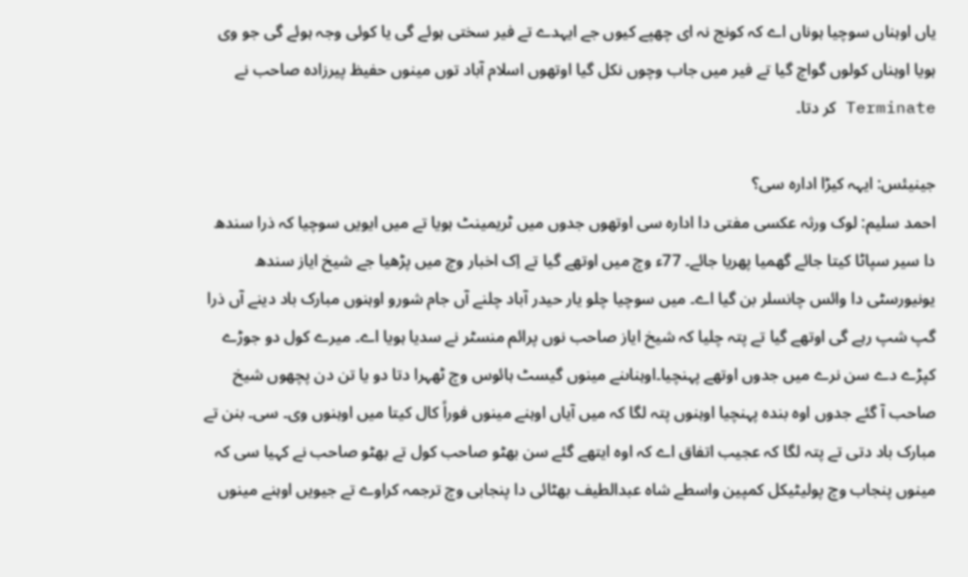یاں اوہناں سوچیا ہوناں اے کہ کونج نہ ای چھپے کیوں جے ایہدے تے فیر سختی ہوئے گی یا کوئی وجہ ہوئے گی جو وی ہویا اوہناں کولوں گواچ گیا تے فیر میں جاب وچوں نکل گیا اوتھوں اسلام آباد توں مینوں حفیظ پیرزادہ صاحب نے Terminate کر دتا۔

جینیئس: ایہہ کیڑا ادارہ سی؟
احمد سلیم: لوک ورثہ عکسی مفتی دا ادارہ سی اوتھوں جدوں میں ٹریمینٹ ہویا تے میں ایویں سوچیا کہ ذرا سندھ دا سیر سپاٹا کیتا جائے گھمیا پھریا جائے۔ 77ء وچ میں اوتھے گیا تے اِک اخبار وچ میں پڑھیا جے شیخ ایاز سندھ یونیورسٹی دا وائس چانسلر بن گیا اے۔ میں سوچیا چلو یار حیدر آباد چلنے آں جام شورو اوہنوں مبارک باد دینے آں ذرا گپ شپ رہے گی اوتھے گیا تے پتہ چلیا کہ شیخ ایاز صاحب نوں پرائم منسٹر نے سدیا ہویا اے۔ میرے کول دو جوڑے کپڑے دے سن نرے میں جدوں اوتھے پہنچیا۔اوہناںنے مینوں گیسٹ ہائوس وچ ٹھہرا دتا دو یا تن دن پچھوں شیخ صاحب آ گئے جدوں اوہ بندہ پہنچیا اوہنوں پتہ لگا کہ میں آیاں اوہنے مینوں فوراً کال کیتا میں اوہنوں وی۔ سی۔ بنن تے مبارک باد دتی تے پتہ لگا کہ عجیب اتفاق اے کہ اوہ ایتھے گئے سن بھٹو صاحب کول تے بھٹو صاحب نے کہیا سی کہ مینوں پنجاب وچ پولیٹیکل کمپین واسطے شاہ عبدالطیف بھٹائی دا پنجابی وچ ترجمہ کراوے تے جیویں اوہنے مینوں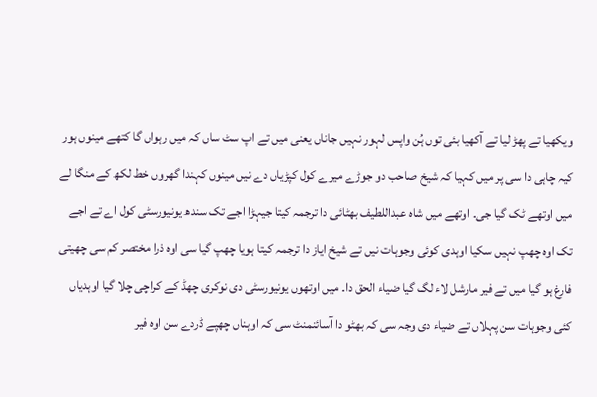ویکھیا تے پھڑ لیا تے آکھیا بئی توں ہُن واپس لہور نہیں جاناں یعنی میں تے اپ سٹ ساں کہ میں رہواں گا کتھے مینوں ہور کیہ چاہی دا سی پر میں کہیا کہ شیخ صاحب دو جوڑے میرے کول کپڑیاں دے نیں مینوں کہندا گھروں خط لکھ کے منگا لے میں اوتھے ٹک گیا جی۔ اوتھے میں شاہ عبداللطیف بھٹائی دا ترجمہ کیتا جیہڑا اجے تک سندھ یونیورسٹی کول اے تے اجے تک اوہ چھپ نہیں سکیا اوہدی کوئی وجوہات نیں تے شیخ ایاز دا ترجمہ کیتا ہویا چھپ گیا سی اوہ ذرا مختصر کم سی چھیتی فارغ ہو گیا میں تے فیر مارشل لاء لگ گیا ضیاء الحق دا۔ میں اوتھوں یونیورسٹی دی نوکری چھڈ کے کراچی چلا گیا اوہدیاں کئی وجوہات سن پہلاں تے ضیاء دی وجہ سی کہ بھٹو دا آسائنمنٹ سی کہ اوہناں چھپے ڈردے سن اوہ فیر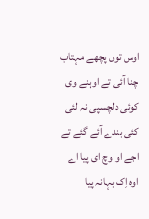اوس توں پچھے مہتاب چنا آئی تے اوہنے وی کوئی دلچسپی نہ لئی کئی بندے آئے گئے تے اجے او وچ ای پیا اے اوہ اِک بہانہ پیا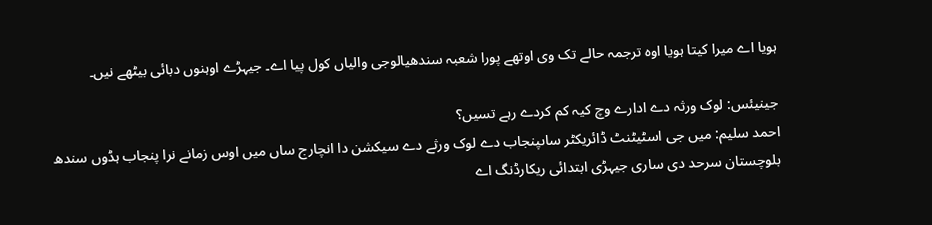ہویا اے میرا کیتا ہویا اوہ ترجمہ حالے تک وی اوتھے پورا شعبہ سندھیالوجی والیاں کول پیا اے۔ جیہڑے اوہنوں دبائی بیٹھے نیں۔

جینیئس: لوک ورثہ دے ادارے وچ کیہ کم کردے رہے تسیں؟
احمد سلیم: میں جی اسٹیٹنٹ ڈائریکٹر ساںپنجاب دے لوک ورثے دے سیکشن دا انچارج ساں میں اوس زمانے نرا پنجاب ہڈوں سندھ بلوچستان سرحد دی ساری جیہڑی ابتدائی ریکارڈنگ اے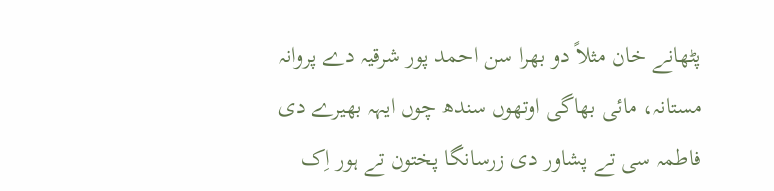پٹھانے خان مثلاً دو بھرا سن احمد پور شرقیہ دے پروانہ مستانہ، مائی بھاگی اوتھوں سندھ چوں ایہہ بھیرے دی فاطمہ سی تے پشاور دی زرسانگا پختون تے ہور اِک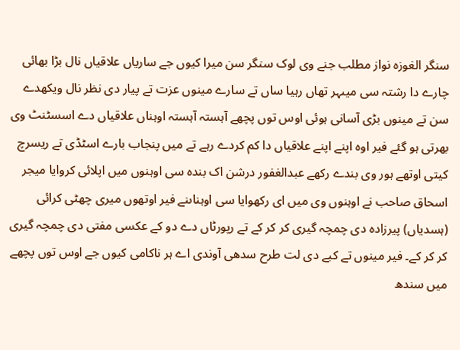سنگر الغوزہ نواز مطلب جنے وی لوک سنگر سن میرا کیوں جے ساریاں علاقیاں نال بڑا بھائی چارے دا رشتہ سی میںہر تھاں رہیا ساں تے سارے مینوں عزت تے پیار دی نظر نال ویکھدے سن تے مینوں بڑی آسانی ہوئی اوس توں پچھے آہستہ آہستہ اوہناں علاقیاں دے اسسٹنٹ وی بھرتی ہو گئے فیر اوہ اپنے اپنے علاقیاں دا کم کردے رہے تے میں پنجاب بارے اسٹڈی تے ریسرچ کیتی اوتھے ہور وی بندے رکھے عبدالغفور درشن اک بندہ سی اوہنوں میں اپلائی کروایا میجر اسحاق صاحب نے اوہنوں وی میں ای رکھوایا سی اوہناںنے فیر اوتھوں میری چھٹی کرائی (ہسدیاں) پیرزادہ دی چمچہ گیری کر کر کے تے رپورٹاں دے دو کے عکسی مفتی دی چمچہ گیری کر کر کے۔ فیر مینوں تے کبے دی لت طرح سدھی آوندی اے ہر ناکامی کیوں جے اوس توں پچھے میں سندھ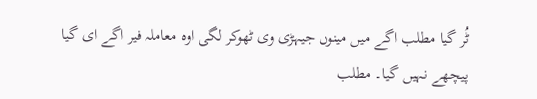ٹُر گیا مطلب اگے میں مینوں جیہڑی وی ٹھوکر لگی اوہ معاملہ فیر اگے ای گیا پیچھے نہیں گیا۔ مطلب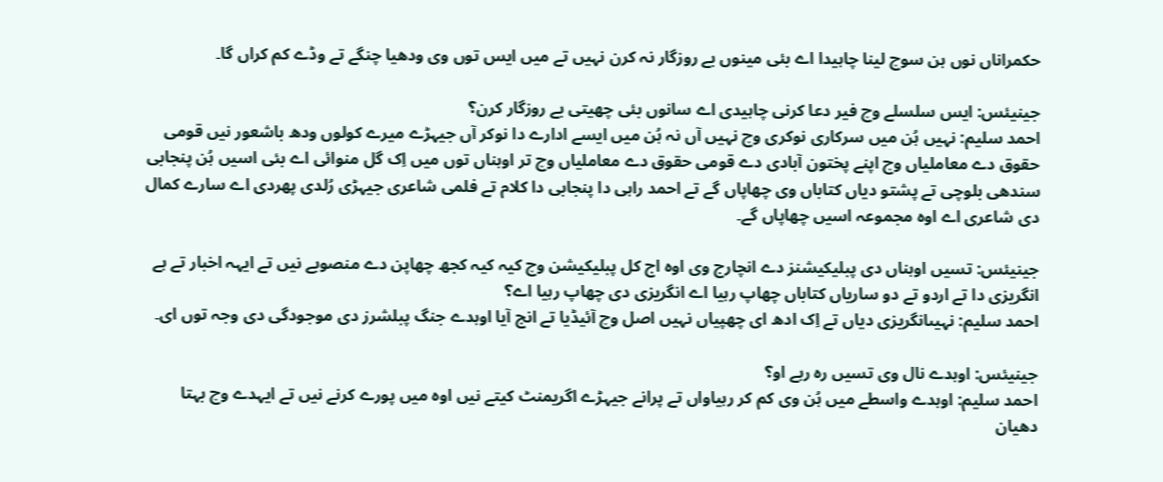حکمراناں نوں ہن سوچ لینا چاہیدا اے بئی مینوں بے روزگار نہ کرن نہیں تے میں ایس توں وی ودھیا چنگے تے وڈے کم کراں گا۔

جینیئس: ایس سلسلے وچ فیر دعا کرنی چاہیدی اے سانوں بئی چھیتی بے روزگار کرن؟
احمد سلیم: نہیں ہُن میں سرکاری نوکری وچ نہیں آں نہ ہُن میں ایسے ادارے دا نوکر آں جیہڑے میرے کولوں ودھ باشعور نیں قومی حقوق دے معاملیاں وچ اپنے پختون آبادی دے قومی حقوق دے معاملیاں وچ تر اوہناں توں میں اِک گل منوائی اے بئی اسیں ہُن پنجابی سندھی بلوچی تے پشتو دیاں کتاباں وی چھاپاں گے تے احمد راہی دا پنجابی دا کلام تے فلمی شاعری جیہڑی رُلدی پھردی اے سارے کمال دی شاعری اے اوہ مجموعہ اسیں چھاپاں گے۔

جینیئس: تسیں اوہناں دی پبلیکیشنز دے انچارج وی اوہ اج کل پبلیکیشن وچ کیہ کیہ کجھ چھاپن دے منصوبے نیں تے ایہہ اخبار تے ہے انگریزی دا تے اردو تے دو ساریاں کتاباں چھاپ رہیا اے انگریزی دی چھاپ رہیا اے؟
احمد سلیم: نہیںانگریزی دیاں تے اِک ادھ ای چھپیاں نہیں اصل وچ آئیڈیا تے انج آیا اوہدے جنگ پبلشرز دی موجودگی دی وجہ توں ای۔

جینیئس: اوہدے نال وی تسیں رہ رہے او؟
احمد سلیم: اوہدے واسطے میں ہُن وی کم کر رہیاواں تے پرانے جیہڑے اگریمنٹ کیتے نیں اوہ میں پورے کرنے نیں تے ایہدے وچ بہتا دھیان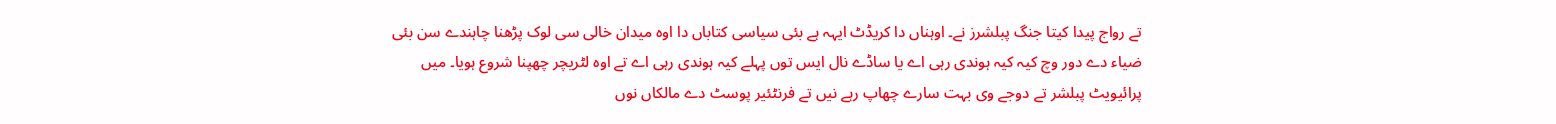تے رواج پیدا کیتا جنگ پبلشرز نے۔ اوہناں دا کریڈٹ ایہہ ہے بئی سیاسی کتاباں دا اوہ میدان خالی سی لوک پڑھنا چاہندے سن بئی ضیاء دے دور وچ کیہ کیہ ہوندی رہی اے یا ساڈے نال ایس توں پہلے کیہ ہوندی رہی اے تے اوہ لٹریچر چھپنا شروع ہویا۔ میں پرائیویٹ پبلشر تے دوجے وی بہت سارے چھاپ رہے نیں تے فرنٹئیر پوسٹ دے مالکاں نوں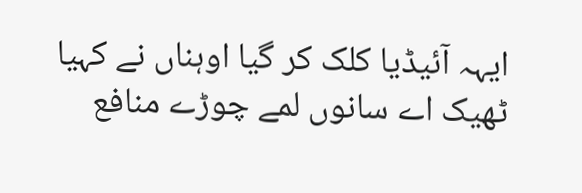ایہہ آئیڈیا کلک کر گیا اوہناں نے کہیا ٹھیک اے سانوں لمے چوڑے منافع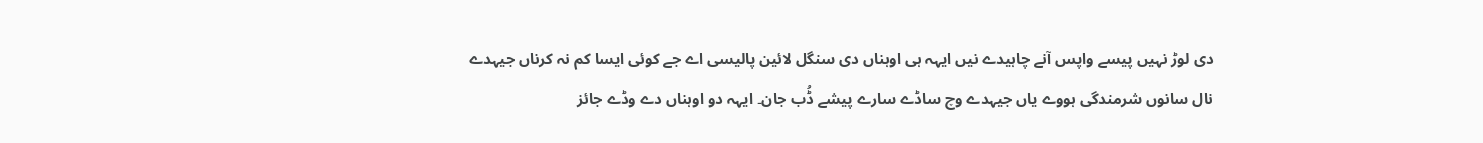دی لوڑ نہیں پیسے واپس آنے چاہیدے نیں ایہہ ہی اوہناں دی سنگل لائین پالیسی اے جے کوئی ایسا کم نہ کرناں جیہدے نال سانوں شرمندگی ہووے یاں جیہدے وچ ساڈے سارے پیشے ڈُب جان۔ ایہہ دو اوہناں دے وڈے جائز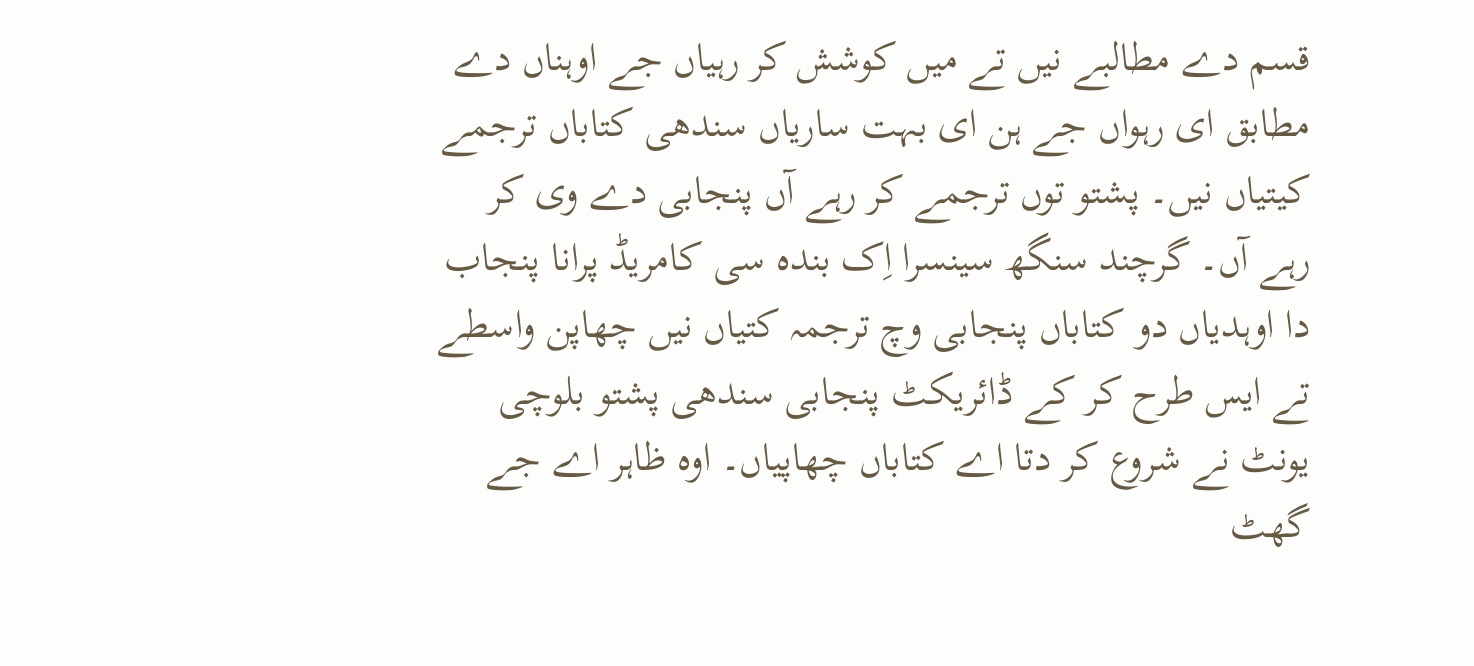قسم دے مطالبے نیں تے میں کوشش کر رہیاں جے اوہناں دے مطابق ای رہواں جے ہن ای بہت ساریاں سندھی کتاباں ترجمے کیتیاں نیں۔ پشتو توں ترجمے کر رہے آں پنجابی دے وی کر رہے آں۔ گرچند سنگھ سینسرا اِک بندہ سی کامریڈ پرانا پنجاب دا اوہدیاں دو کتاباں پنجابی وچ ترجمہ کتیاں نیں چھاپن واسطے تے ایس طرح کر کے ڈائریکٹ پنجابی سندھی پشتو بلوچی یونٹ نے شروع کر دتا اے کتاباں چھاپیاں۔ اوہ ظاہر اے جے گھٹ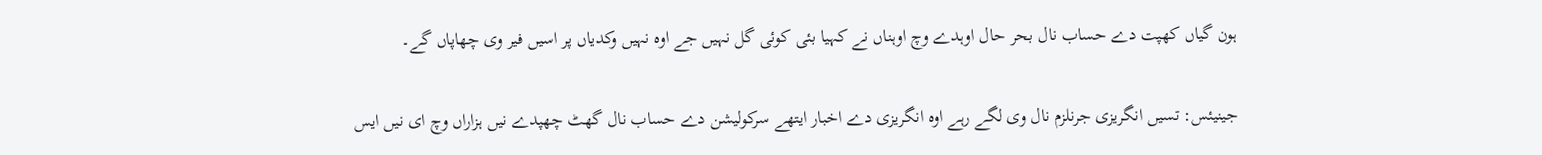ہون گیاں کھپت دے حساب نال بحر حال اوہدے وچ اوہناں نے کہیا بئی کوئی گل نہیں جے اوہ نہیں وکدیاں پر اسیں فیر وی چھاپاں گے۔

جینیئس: تسیں انگریزی جرنلزم نال وی لگے رہے اوہ انگریزی دے اخبار ایتھے سرکولیشن دے حساب نال گھٹ چھپدے نیں ہزاراں وچ ای نیں ایس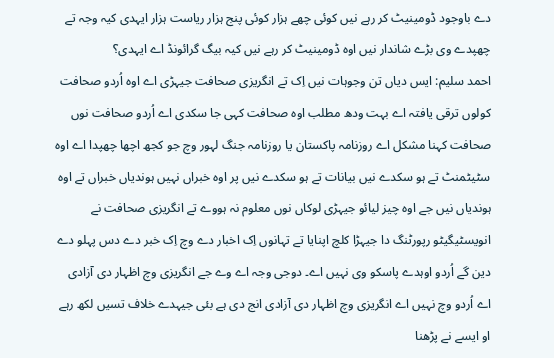دے باوجود ڈومینیٹ کر رہے نیں کوئی چھے ہزار کوئی پنج ہزار ریاست ہزار ایہدی کیہ وجہ تے چھپدے وی بڑے شاندار نیں اوہ ڈومینیٹ کر رہے نیں کیہ بیگ گرائونڈ اے ایہدی؟
احمد سلیم: ایس دیاں تن وجوہات نیں اِک تے انگریزی صحافت جیہڑی اے اوہ اُردو صحافت کولوں ترقی یافتہ اے بہت ودھ مطلب اوہ صحافت کہی جا سکدی اے اُردو صحافت نوں صحافت کہنا مشکل اے روزنامہ پاکستان یا روزنامہ جنگ لہور وچ جو کجھ اچھا چھپدا اے اوہ سٹیٹمنٹ تے ہو سکدے نیں بیانات تے ہو سکدے نیں پر اوہ خبراں نہیں ہوندیاں خبراں تے اوہ ہوندیاں نیں جے اوہ چیز لیائو جیہڑی لوکاں نوں معلوم نہ ہووے تے انگریزی صحافت نے انویسٹیگیٹو رپورٹنگ دا جیہڑا کلچ اپنایا تے تہانوں اِک اخبار دے وچ اِک خبر دے دس پہلو دے دین گے اُردو اوہدے پاسکو وی نہیں اے۔ دوجی وجہ اے وے جے انگریزی وچ اظہار دی آزادی اے اُردو وچ نہیں اے انگریزی وچ اظہار دی آزادی انج دی ہے بئی جیہدے خلاف تسیں لکھ رہے او ایسے نے پڑھنا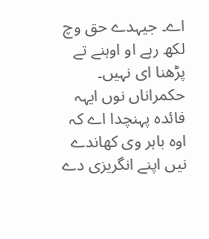اے۔ جیہدے حق وچ لکھ رہے او اوہنے تے پڑھنا ای نہیں۔ حکمراناں نوں ایہہ فائدہ پہنچدا اے کہ اوہ باہر وی کھاندے نیں اپنے انگریزی دے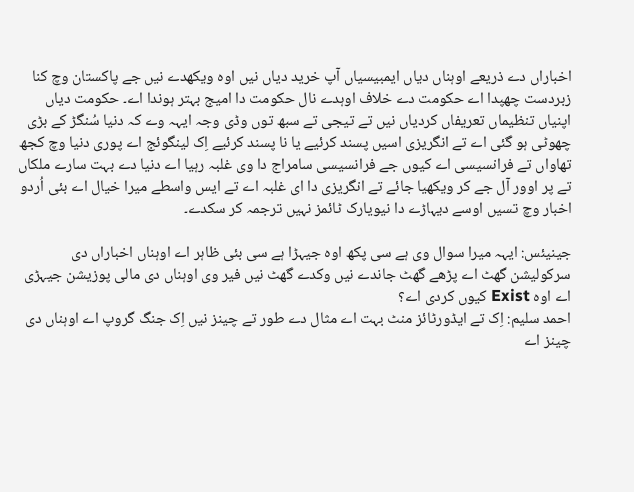اخباراں دے ذریعے اوہناں دیاں ایمبیسیاں آپ خرید دیاں نیں اوہ ویکھدے نیں جے پاکستان وچ کنا زبردست چھپدا اے حکومت دے خلاف اوہدے نال حکومت دا امیج بہتر ہوندا اے۔ حکومت دیاں اپنیاں تنظیماں تعریفاں کردیاں نیں تے تیجی تے سبھ توں وڈی وجہ ایہہ وے کہ دنیا سُنگڑ کے بڑی چھوٹی ہو گئی اے تے انگریزی اسیں پسند کرئیے یا نا پسند کرئیے اِک لینگوئج اے پوری دنیا وچ کجھ تھاواں تے فرانسیسی اے کیوں جے فرانسیسی سامراج دا وی غلبہ رہیا اے دنیا دے بہت سارے ملکاں تے پر اوور آل جے کر ویکھیا جائے تے انگریزی دا ای غلبہ اے تے ایس واسطے میرا خیال اے بئی اُردو اخبار وچ تسیں اوسے دیہاڑے دا نیویارک ٹائمز نہیں ترجمہ کر سکدے۔

جینیئس: ایہہ میرا سوال وی ہے سی پکھ اوہ جیہڑا ہے سی بئی ظاہر اے اوہناں اخباراں دی سرکولیشن گھٹ اے پڑھے گھٹ جاندے نیں وکدے گھٹ نیں فیر وی اوہناں دی مالی پوزیشن جیہڑی اے اوہ Exist کیوں کردی اے؟
احمد سلیم: اِک تے ایڈورٹائز منٹ بہت اے مثال دے طور تے چینز نیں اِک جنگ گروپ اے اوہناں دی چینز اے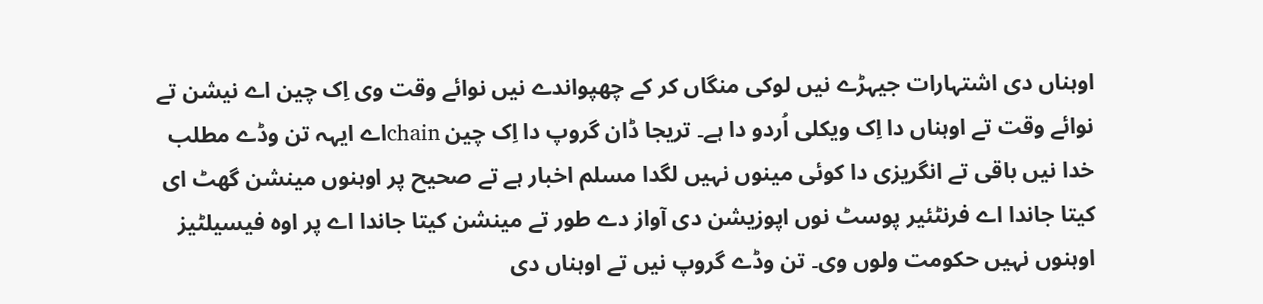اوہناں دی اشتہارات جیہڑے نیں لوکی منگاں کر کے چھپواندے نیں نوائے وقت وی اِک چین اے نیشن تے نوائے وقت تے اوہناں دا اِک ویکلی اُردو دا ہے۔ تریجا ڈان گروپ دا اِک چین chainاے ایہہ تن وڈے مطلب خدا نیں باقی تے انگریزی دا کوئی مینوں نہیں لگدا مسلم اخبار ہے تے صحیح پر اوہنوں مینشن گھٹ ای کیتا جاندا اے فرنٹئیر پوسٹ نوں اپوزیشن دی آواز دے طور تے مینشن کیتا جاندا اے پر اوہ فیسیلٹیز اوہنوں نہیں حکومت ولوں وی۔ تن وڈے گروپ نیں تے اوہناں دی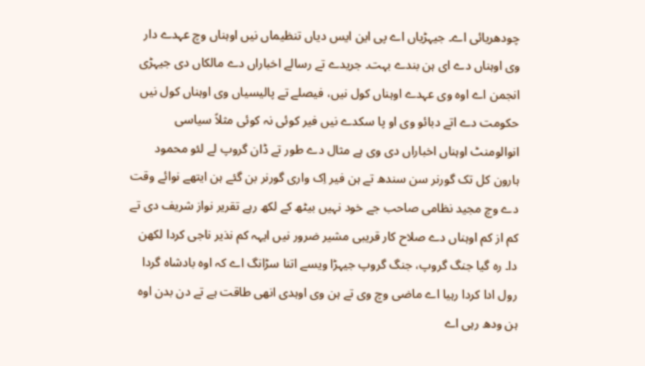چودھریائی اے۔ جیہڑیاں اے پی این ایس دیاں تنظیماں نیں اوہناں وچ عہدے دار وی اوہناں دے ای ہن بندے بہت۔ جریدے تے رسالے اخباراں دے مالکاں دی جیہڑی انجمن اے اوہ وی عہدے اوہناں کول نیں، فیصلے تے پالیسیاں وی اوہناں کول نیں حکومت دے اتے دبائو وی او پا سکدے نیں فیر کوئی نہ کوئی مثلاً سیاسی انوالومنٹ اوہناں اخباراں دی وی ہے مثال دے طور تے ڈان گروپ لے لئو محمود ہارون کل تک گورنر سن سندھ تے ہن فیر اِک واری گورنر بن گئے ہن ایتھے نوائے وقت دے وچ مجید نظامی صاحب جے خود نہیں بیٹھ کے لکھ رہے تقریر نواز شریف دی تے کم از کم اوہناں دے صلاح کار قریبی مشیر ضرور نیں ایہہ کم نذیر ناجی کردا لکھن دا۔ رہ گیا جنگ گروپ، جنگ گروپ جیہڑا ویسے اتنا سڑانگ اے کہ اوہ بادشاہ گردا رول ادا کردا رہیا اے ماضی وچ وی تے ہن وی اوہدی انھی طاقت ہے تے دن بدن اوہ ہن ودھ رہی اے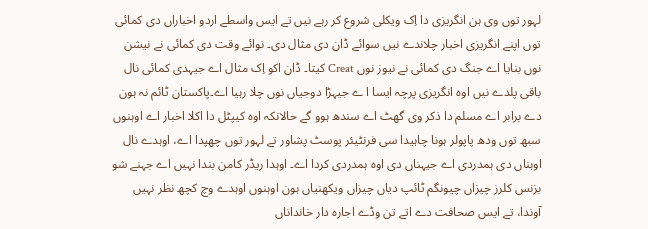لہور توں وی ہن انگریزی دا اِک ویکلی شروع کر رہے نیں تے ایس واسطے اردو اخباراں دی کمائی توں اپنے انگریزی اخبار چلاندے نیں سوائے ڈان دی مثال دی۔ نوائے وقت دی کمائی نے نیشن نوں بنایا اے جنگ دی کمائی نے نیوز نوں Creat کیتا۔ ڈان اکو اِک مثال اے جیہدی کمائی نال باقی پلدے نیں اوہ انگریزی پرچہ ایسا ا ے جیہڑا دوجیاں نوں چلا رہیا اے۔پاکستان ٹائم نہ ہون دے برابر اے مسلم دا ذکر وی گھٹ اے سندھ ہوو گے حالانکہ اوہ کیپٹل دا اکلا اخبار اے اوہنوں سبھ توں ودھ پاپولر ہونا چاہیدا سی فرنٹیئر پوسٹ پشاور تے لہور توں چھپدا اے، اوہدے نال اوہناں دی ہمدردی اے جیہناں دی اوہ ہمدردی کردا اے۔ اوہدا ریڈر کامن بندا نہیں اے جہنے شو بزنس کلرز چیزاں چیونگم ٹائپ دیاں چیزاں ویکھنیاں ہون اوہنوں اوہدے وچ کچھ نظر نہیں آوندا، تے ایس صحافت دے اتے تن وڈے اجارہ دار خانداناں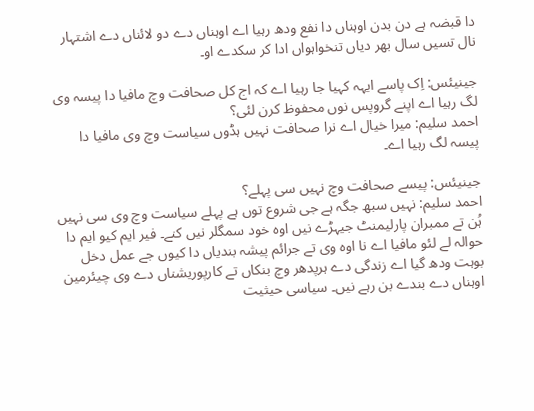دا قبضہ ہے دن بدن اوہناں دا نفع ودھ رہیا اے اوہناں دے دو لائناں دے اشتہار نال تسیں سال بھر دیاں تنخواہواں ادا کر سکدے او۔

جینیئس: اِک پاسے ایہہ کہیا جا رہیا اے کہ اج کل صحافت وچ مافیا دا پیسہ وی لگ رہیا اے اپنے گروپس نوں محفوظ کرن لئی؟
احمد سلیم: میرا خیال اے نرا صحافت نہیں ہڈوں سیاست وچ وی مافیا دا پیسہ لگ رہیا اے۔

جینیئس: پیسے صحافت وچ نہیں سی پہلے؟
احمد سلیم: نہیں سبھ جگہ ہے جی شروع توں ہے پہلے سیاست وچ وی سی نہیں ہُن تے ممبران پارلیمنٹ جیہڑے نیں اوہ خود سمگلر نیں کنے۔ فیر ایم کیو ایم دا حوالہ لے لئو مافیا اے نا اوہ وی تے جرائم پیشہ بندیاں دا کیوں جے عمل دخل بوہت ودھ گیا اے زندگی دے ہرپدھر وچ بنکاں تے کارپوریشناں دے وی چیئرمین اوہناں دے بندے بن رہے نیں۔ سیاسی حیثیت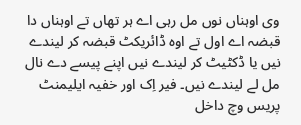وی اوہناں نوں مل رہی اے ہر تھاں تے اوہناں دا قبضہ اے اول تے اوہ ڈائریکٹ قبضہ کر لیندے نیں یا ڈکٹیٹ کر لیندے نیں اپنے پیسے دے نال مل لے لیندے نیں۔ فیر اِک اور خفیہ ایلیمنٹ پریس وچ داخل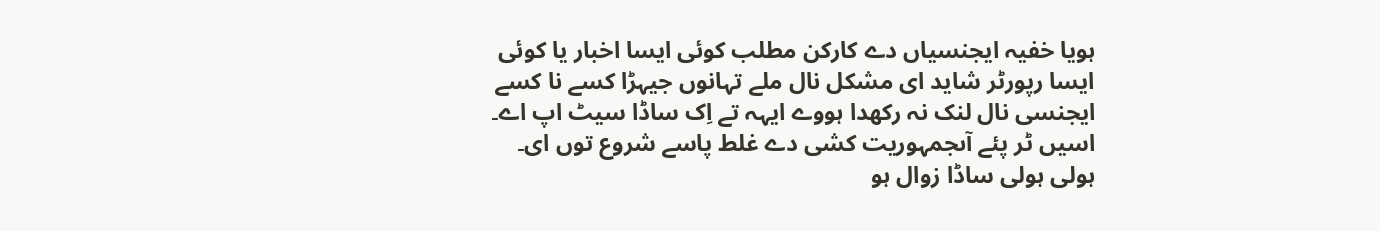ہویا خفیہ ایجنسیاں دے کارکن مطلب کوئی ایسا اخبار یا کوئی ایسا رپورٹر شاید ای مشکل نال ملے تہانوں جیہڑا کسے نا کسے ایجنسی نال لنک نہ رکھدا ہووے ایہہ تے اِک ساڈا سیٹ اپ اے۔ اسیں ٹر پئے آںجمہوریت کشی دے غلط پاسے شروع توں ای۔ ہولی ہولی ساڈا زوال ہو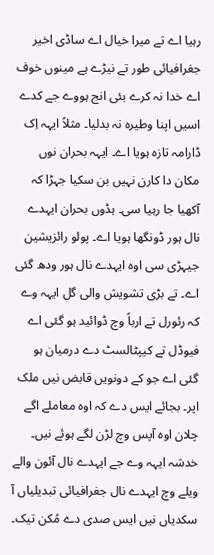رہیا اے تے میرا خیال اے ساڈی اخیر جغرافیائی طور تے نیڑے ہے مینوں خوف اے خدا نہ کرے بئی انج ہووے جے کدے اسیں اپنا وطیرہ نہ بدلیا۔ مثلاً ایہہ اِک ڈارامہ تازہ ہویا اے۔ ایہہ بحران نوں مکان دا کارن نہیں بن سکیا جہڑا کہ آکھیا جا رہیا سی۔ ہڈوں بحران ایہدے نال ہور ڈونگھا ہویا اے۔ پولو رائزیشین جیہڑی سی اوہ ایہدے نال ہور ودھ گئی اے۔ تے بڑی تشویش والی گل ایہہ وے کہ رئورل تے ارباً وچ ڈوائید ہو گئی اے فیوڈل تے کیپٹالسٹ دے درمیان ہو گئی اے جو کے دونویں قابض نیں ملک اپر۔ بجائے ایس دے کہ اوہ معاملے اگے چلان اوہ آپس وچ لڑن لگے ہوئے نیں۔ خدشہ ایہہ وے جے ایہدے نال آئون والے ویلے وچ ایہدے نال جغرافیائی تبدیلیاں آ سکدیاں نیں ایس صدی دے مُکن تیک۔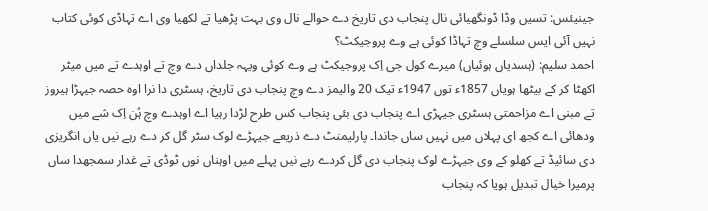جینیئس: تسیں وڈا ڈونگھیائی نال پنجاب دی تاریخ دے حوالے نال وی بہت پڑھیا تے لکھیا وی اے تہاڈی کوئی کتاب نہیں آئی ایس سلسلے وچ تہاڈا کوئی ہے وے پروجیکٹ؟
احمد سلیم: (ہسدیاں ہوئیاں) میرے کول جی اِک پروجیکٹ ہے وے کوئی ویہہ جلداں دے وچ تے اوہدے تے میں میٹر اکھٹا کر کے بیٹھا ہویاں 1857ء توں 1947ء تیک 20 والیمز دے وچ پنجاب دی تاریخ، ہسٹری دا نرا اوہ حصہ جیہڑا ہیروز تے مبنی اے مزاحمتی ہسٹری جیہڑی اے پنجاب دی بئی پنجاب کس طرح لڑدا رہیا اے اوہدے وچ ہُن اِک شے میں ودھائی اے کجھ ای پہلاں میں نہیں ساں جاندا۔ پارلیمنٹ دے ذریعے جیہڑے لوک سٹر گل کر دے رہے نیں یاں انگریزی دی سائیڈ تے کھلو کے وی جیہڑے لوک پنجاب دی گل کردے رہے نیں پہلے میں اوہناں نوں ٹوڈی تے غدار سمجھدا ساں پرمیرا خیال تبدیل ہویا کہ پنجاب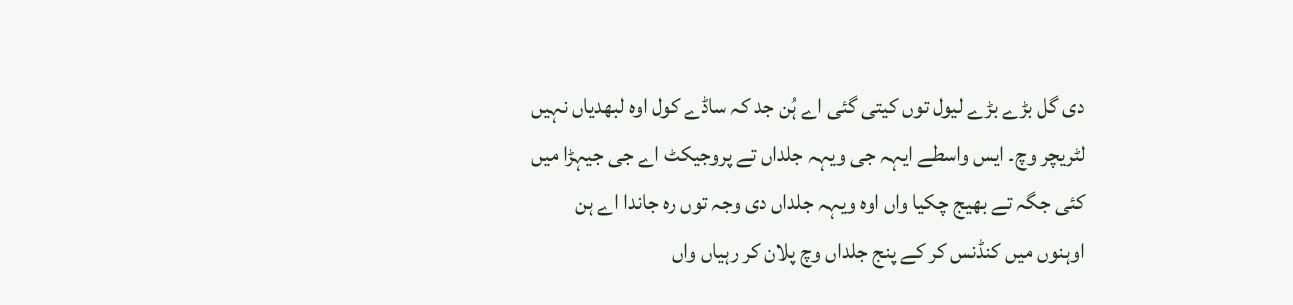دی گل بڑے بڑے لیول توں کیتی گئی اے ہُن جد کہ ساڈے کول اوہ لبھدیاں نہیں لٹریچر وچ۔ ایس واسطے ایہہ جی ویہہ جلداں تے پروجیکٹ اے جی جیہڑا میں کئی جگہ تے بھیج چکیا واں اوہ ویہہ جلداں دی وجہ توں رہ جاندا اے ہن اوہنوں میں کنڈنس کر کے پنج جلداں وچ پلان کر رہیاں واں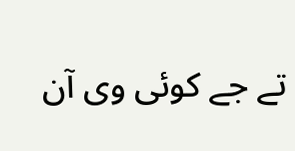تے جے کوئی وی آن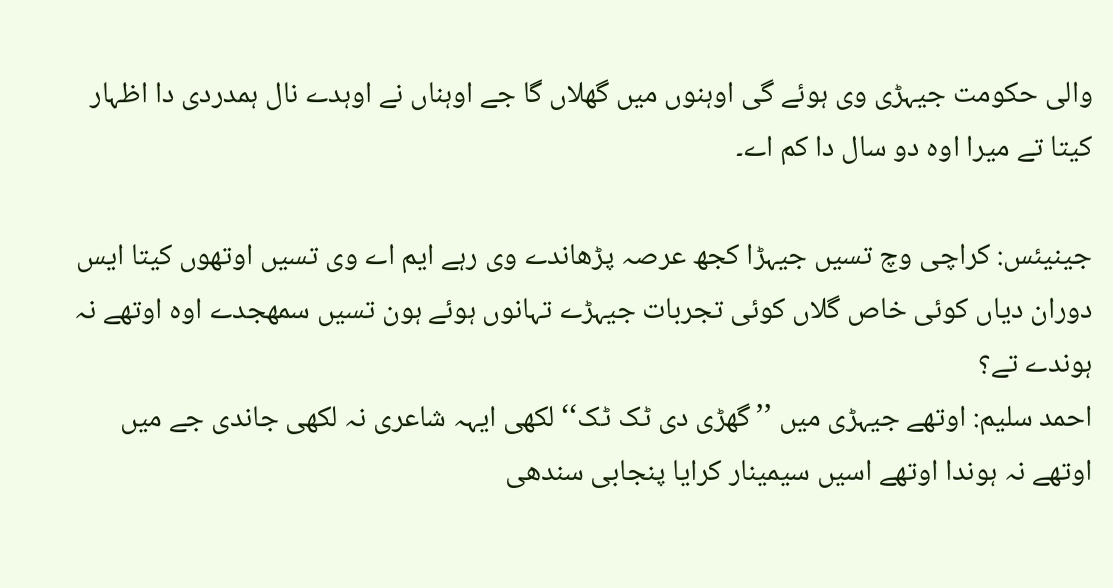والی حکومت جیہڑی وی ہوئے گی اوہنوں میں گھلاں گا جے اوہناں نے اوہدے نال ہمدردی دا اظہار کیتا تے میرا اوہ دو سال دا کم اے۔

جینیئس: کراچی وچ تسیں جیہڑا کجھ عرصہ پڑھاندے وی رہے ایم اے وی تسیں اوتھوں کیتا ایس دوران دیاں کوئی خاص گلاں کوئی تجربات جیہڑے تہانوں ہوئے ہون تسیں سمھجدے اوہ اوتھے نہ ہوندے تے؟
احمد سلیم: اوتھے جیہڑی میں ’’گھڑی دی ٹک ٹک‘‘ لکھی ایہہ شاعری نہ لکھی جاندی جے میں اوتھے نہ ہوندا اوتھے اسیں سیمینار کرایا پنجابی سندھی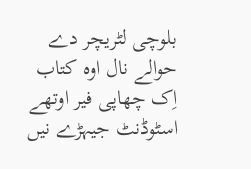بلوچی لٹریچر دے حوالے نال اوہ کتاب اِک چھاپی فیر اوتھے اسٹوڈنٹ جیہڑے نیں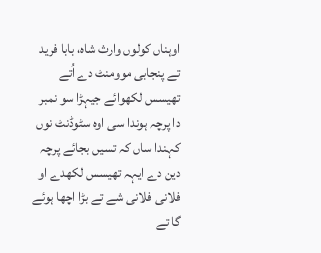اوہناں کولوں وارث شاہ، بابا فرید تے پنجابی موومنٹ دے اُتے تھیسس لکھوائے جیہڑا سو نمبر دا پرچہ ہوندا سی اوہ سٹوڈنٹ نوں کہندا ساں کہ تسیں بجائے پرچہ دین دے ایہہ تھیسس لکھدے او فلانی فلانی شے تے بڑا اچھا ہوئے گا تے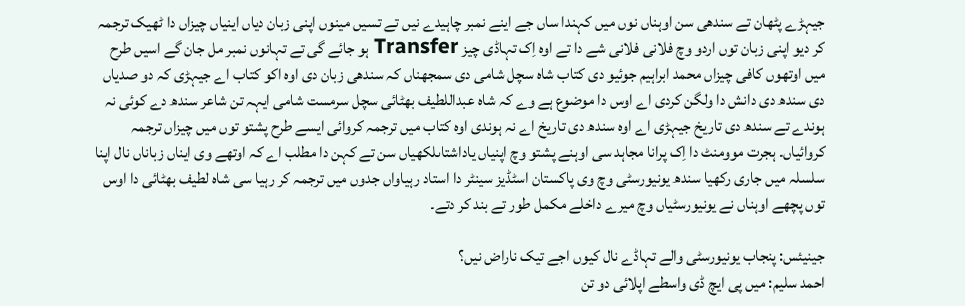جیہڑے پٹھان تے سندھی سن اوہناں نوں میں کہندا ساں جے اینے نمبر چاہیدے نیں تے تسیں مینوں اپنی زبان دیاں اینیاں چیزاں دا ٹھیک ترجمہ کر دیو اپنی زبان توں اردو وچ فلانی فلانی شے دا تے اوہ اِک تہاڈی چیز Transfer ہو جائے گی تے تہانوں نمبر مل جان گے اسیں طرح میں اوتھوں کافی چیزاں محمد ابراہیم جوئیو دی کتاب شاہ سچل شامی دی سمجھناں کہ سندھی زبان دی اوہ اکو کتاب اے جیہڑی کہ دو صدیاں دی سندھ دی دانش دا ولگن کردی اے اوس دا موضوع ہے وے کہ شاہ عبداللطیف بھٹائی سچل سرمست شامی ایہہ تن شاعر سندھ دے کوئی نہ ہوندے تے سندھ دی تاریخ جیہڑی اے اوہ سندھ دی تاریخ اے نہ ہوندی اوہ کتاب میں ترجمہ کروائی ایسے طرح پشتو توں میں چیزاں ترجمہ کروائیاں۔ ہجرت موومنٹ دا اِک پرانا مجاہد سی اوہنے پشتو وچ اپنیاں یاداشتاںلکھیاں سن تے کہن دا مطلب اے کہ اوتھے وی ایناں زباناں نال اپنا سلسلہ میں جاری رکھیا سندھ یونیورسٹی وچ وی پاکستان اسٹڈیز سینٹر دا استاد رہیاواں جدوں میں ترجمہ کر رہیا سی شاہ لطیف بھٹائی دا اوس توں پچھے اوہناں نے یونیورسٹیاں وچ میرے داخلے مکمل طور تے بند کر دتے۔

جینیئس: پنجاب یونیورسٹی والے تہاڈے نال کیوں اجے تیک ناراض نیں؟
احمد سلیم: میں پی ایچ ڈی واسطے اپلائی دو تن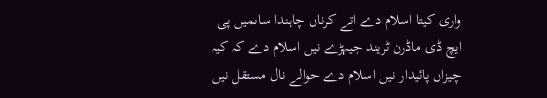واری کیتا اسلام دے اتے کرناں چاہندا ساںمیں پی ایچ ڈی ماڈرن ٹریند جیہڑے نیں اسلام دے کہ کیہ چیزاں پائیدار نیں اسلام دے حوالے نال مستقل نیں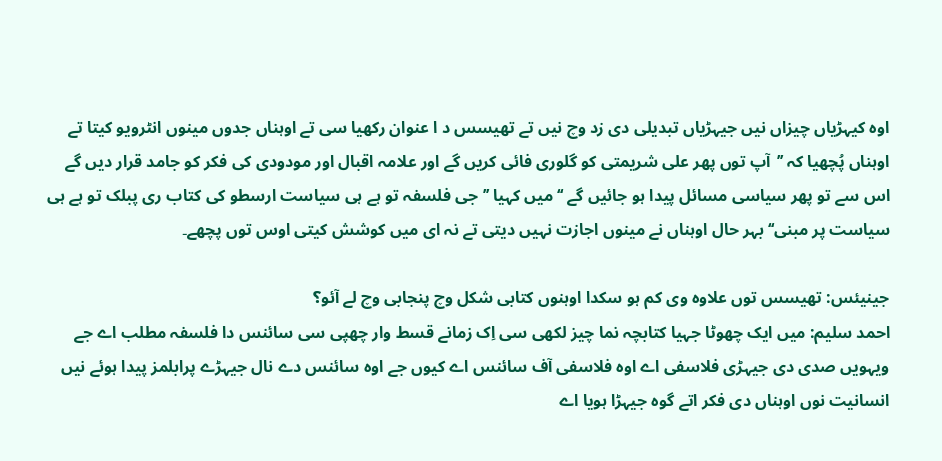اوہ کیہڑیاں چیزاں نیں جیہڑیاں تبدیلی دی زد وچ نیں تے تھیسس د ا عنوان رکھیا سی تے اوہناں جدوں مینوں انٹرویو کیتا تے اوہناں پُچھیا کہ ’’آپ توں پھر علی شریمتی کو گلوری فائی کریں گے اور علامہ اقبال اور مودودی کی فکر کو جامد قرار دیں گے اس سے تو پھر سیاسی مسائل پیدا ہو جائیں گے ‘‘ میں کہیا ’’جی فلسفہ تو ہے ہی سیاست ارسطو کی کتاب ری پبلک تو ہے ہی سیاست پر مبنی‘‘ بہر حال اوہناں نے مینوں اجازت نہیں دیتی تے نہ ای میں کوشش کیتی اوس توں پچھے۔

جینیئس: تھیسس توں علاوہ وی کم ہو سکدا اوہنوں کتابی شکل وچ پنجابی وچ لے آئو؟
احمد سلیم: میں ایک چھوٹا جہیا کتابچہ نما چیز لکھی سی اِک زمانے قسط وار چھپی سی سائنس دا فلسفہ مطلب اے جے ویہویں صدی دی جیہڑی فلاسفی اے اوہ فلاسفی آف سائنس اے کیوں جے اوہ سائنس دے نال جیہڑے پرابلمز پیدا ہوئے نیں انسانیت نوں اوہناں دی فکر اتے گوہ جیہڑا ہویا اے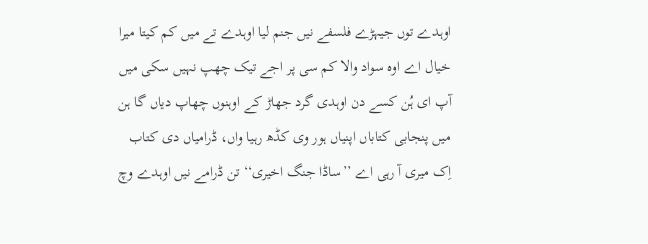اوہدے توں جیہڑے فلسفے نیں جنم لیا اوہدے تے میں کم کیتا میرا خیال اے اوہ سواد والا کم سی پر اجے تیک چھپ نہیں سکی میں آپ ای ہُن کسے دن اوہدی گرد جھاڑ کے اوہنوں چھاپ دیاں گا ہن میں پنجابی کتاباں اپنیاں ہور وی کڈھ رہیا واں، ڈرامیاں دی کتاب اِک میری آ رہی اے ’’ساڈا جنگ اخیری‘‘ تن ڈرامے نیں اوہدے وچ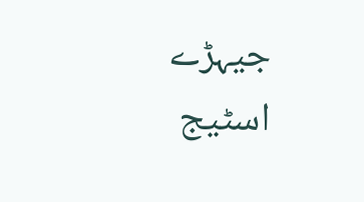جیہڑے اسٹیج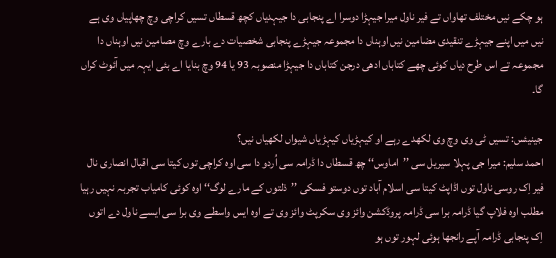ہو چکے نیں مختلف تھاواں تے فیر ناول میرا جیہڑا دوسرا اے پنجابی دا جیہدیاں کچھ قسطاں تسیں کراچی وچ چھاپیاں وی ہے نیں میں اپنے جیہڑے تنقیدی مضامین نیں اوہناں دا مجموعہ جیہڑے پنجابی شخصیات دے بارے وچ مصامین نیں اوہناں دا مجموعہ تے اس طرح دیاں کوئی چھے کتاباں ادھی درجن کتاباں دا جیہڑا منصوبہ 93 یا 94 وچ بنایا اے بئی ایہہ میں آئوٹ کراں گا۔

جینیئس: تسیں ٹی وی وچ وی لکھدے رہے او کیہڑیاں کیہڑیاں شیواں لکھیاں نیں؟
احمد سلیم: میرا جی پہلا سیریل سی ’’اماوس‘‘ چھ قسطاں دا ڈرامہ سی اُردو دا سی اوہ کراچی توں کیتا سی اقبال انصاری نال فیر اِک روسی ناول توں اڈاپٹ کیتا سی اسلام آباد توں دوستو فسکی ’’ذلتوں کے مارے لوگ‘‘ اوہ کوئی کامیاب تجربہ نہیں رہیا مطلب اوہ فلاپ گیا ڈرامہ برا سی ڈرامہ پروڈکشن وائز وی سکرپٹ وائز وی تے اوہ ایس واسطے وی برا سی ایسے ناول دے اتوں اِک پنجابی ڈرامہ آپے رانجھا ہوئی لہور توں ہو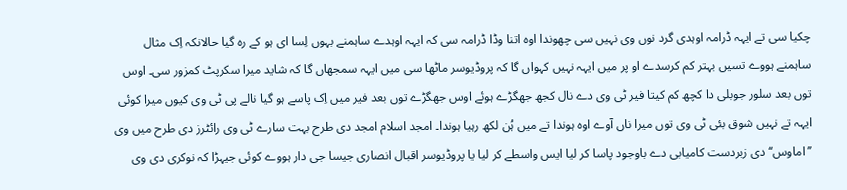چکیا سی تے ایہہ ڈرامہ اوہدی گرد نوں وی نہیں سی چھوندا اوہ اتنا وڈا ڈرامہ سی کہ ایہہ اوہدے ساہمنے بہوں لِسا ای ہو کے رہ گیا حالانکہ اِک مثال ساہمنے ہووے تسیں بہتر کم کرسدے او پر میں ایہہ نہیں کہواں گا کہ پروڈیوسر ماٹھا سی میں ایہہ سمجھاں گا کہ شاید میرا سکرپٹ کمزور سی۔ اوس توں بعد سلور جوبلی دا کچھ کم کیتا فیر ٹی وی دے نال کجھ جھگڑے ہوئے اوس جھگڑے توں بعد فیر میں اِک پاسے ہو گیا نالے پی ٹی وی کیوں میرا کوئی ایہہ تے نہیں شوق بئی ٹی وی توں میرا ناں آوے اوہ ہوندا تے میں ہُن لکھ رہیا ہوندا۔ امجد اسلام امجد دی طرح بہت سارے ٹی وی رائٹرز دی طرح میں وی ’’اماوس‘‘ دی زبردست کامیابی دے باوجود پاسا کر لیا ایس واسطے کر لیا یا پروڈیوسر اقبال انصاری جیسا جی دار ہووے کوئی جیہڑا کہ نوکری دی وی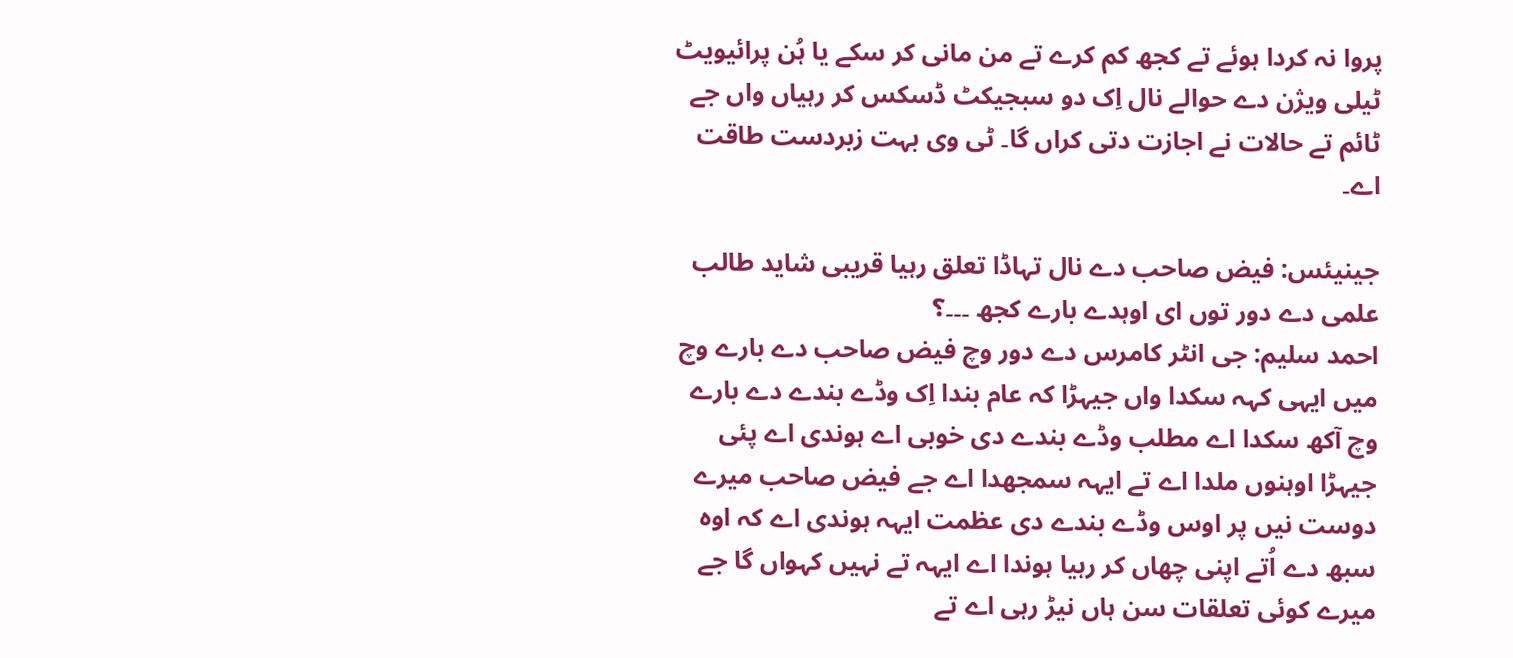پروا نہ کردا ہوئے تے کجھ کم کرے تے من مانی کر سکے یا ہُن پرائیویٹ ٹیلی ویژن دے حوالے نال اِک دو سبجیکٹ ڈسکس کر رہیاں واں جے ٹائم تے حالات نے اجازت دتی کراں گا۔ ٹی وی بہت زبردست طاقت اے۔

جینیئس: فیض صاحب دے نال تہاڈا تعلق رہیا قریبی شاید طالب علمی دے دور توں ای اوہدے بارے کجھ ۔۔۔؟
احمد سلیم: جی انٹر کامرس دے دور وچ فیض صاحب دے بارے وچ میں ایہی کہہ سکدا واں جیہڑا کہ عام بندا اِک وڈے بندے دے بارے وچ آکھ سکدا اے مطلب وڈے بندے دی خوبی اے ہوندی اے پئی جیہڑا اوہنوں ملدا اے تے ایہہ سمجھدا اے جے فیض صاحب میرے دوست نیں پر اوس وڈے بندے دی عظمت ایہہ ہوندی اے کہ اوہ سبھ دے اُتے اپنی چھاں کر رہیا ہوندا اے ایہہ تے نہیں کہواں گا جے میرے کوئی تعلقات سن ہاں نیڑ رہی اے تے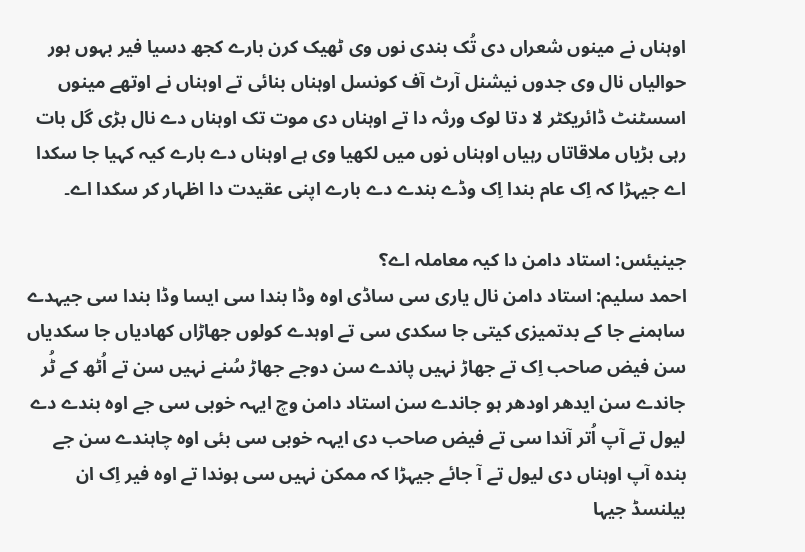اوہناں نے مینوں شعراں دی تُک بندی نوں وی ٹھیک کرن بارے کجھ دسیا فیر بہوں ہور حوالیاں نال وی جدوں نیشنل آرٹ آف کونسل اوہناں بنائی تے اوہناں نے اوتھے مینوں اسسٹنٹ ڈائریکٹر لا دتا لوک ورثہ دا تے اوہناں دی موت تک اوہناں دے نال بڑی گل بات رہی بڑیاں ملاقاتاں رہیاں اوہناں نوں میں لکھیا وی ہے اوہناں دے بارے کیہ کہیا جا سکدا اے جیہڑا کہ اِک عام بندا اِک وڈے بندے دے بارے اپنی عقیدت دا اظہار کر سکدا اے۔

جینیئس: استاد دامن دا کیہ معاملہ اے؟
احمد سلیم: استاد دامن نال یاری سی ساڈی اوہ وڈا بندا سی ایسا وڈا بندا سی جیہدے ساہمنے جا کے بدتمیزی کیتی جا سکدی سی تے اوہدے کولوں جھاڑاں کھادیاں جا سکدیاں سن فیض صاحب اِک تے جھاڑ نہیں پاندے سن دوجے جھاڑ سُنے نہیں سن تے اُٹھ کے ٹُر جاندے سن ایدھر اودھر ہو جاندے سن استاد دامن وچ ایہہ خوبی سی جے اوہ بندے دے لیول تے آپ اُتر آندا سی تے فیض صاحب دی ایہہ خوبی سی بئی اوہ چاہندے سن جے بندہ آپ اوہناں دی لیول تے آ جائے جیہڑا کہ ممکن نہیں سی ہوندا تے اوہ فیر اِک ان بیلنسڈ جیہا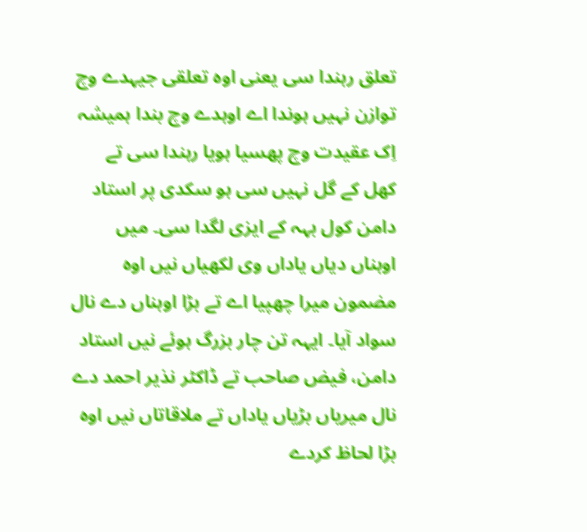تعلق رہندا سی یعنی اوہ تعلقی جیہدے وچ توازن نہیں ہوندا اے اوہدے وچ بندا ہمیشہ اِک عقیدت وچ پھسیا ہویا رہندا سی تے کھل کے گل نہیں سی ہو سکدی پر استاد دامن کول بہہ کے ایزی لگدا سی۔ میں اوہناں دیاں یاداں وی لکھیاں نیں اوہ مضمون میرا چھپیا اے تے بڑا اوہناں دے نال سواد آیا۔ ایہہ تن چار بزرگ ہوئے نیں استاد دامن، فیض صاحب تے ڈاکٹر نذیر احمد دے نال میریاں بڑیاں یاداں تے ملاقاتاں نیں اوہ بڑا لحاظ کردے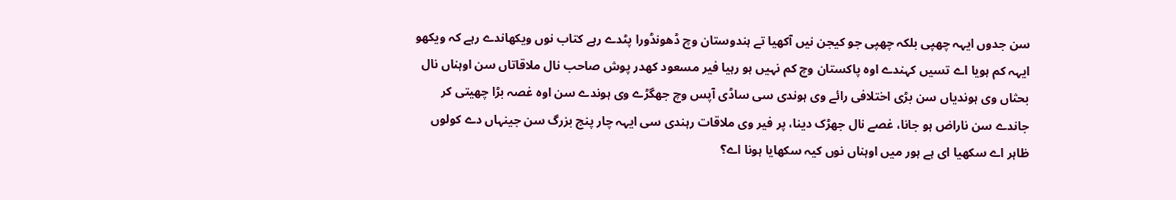سن جدوں ایہہ چھپی بلکہ چھپی جو کیجن نیں آکھیا تے ہندوستان وچ ڈھونڈورا پٹدے رہے کتاب نوں ویکھاندے رہے کہ ویکھو ایہہ کم ہویا اے تسیں کہندے اوہ پاکستان وچ کم نہیں ہو رہیا فیر مسعود کھدر پوش صاحب نال ملاقاتاں سن اوہناں نال بحثاں وی ہوندیاں سن بڑی اختلافی رائے وی ہوندی سی ساڈی آپس وچ جھگڑے وی ہوندے سن اوہ غصہ بڑا چھیتی کر جاندے سن ناراض ہو جانا، غصے نال جھڑک دینا، پر فیر وی ملاقات رہندی سی ایہہ چار پنج بزرگ سن جینہاں دے کولوں ظاہر اے سکھیا ای ہے ہور میں اوہناں نوں کیہ سکھایا ہونا اے؟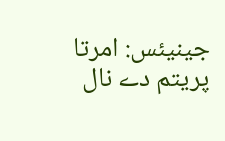جینیئس: امرتا پریتم دے نال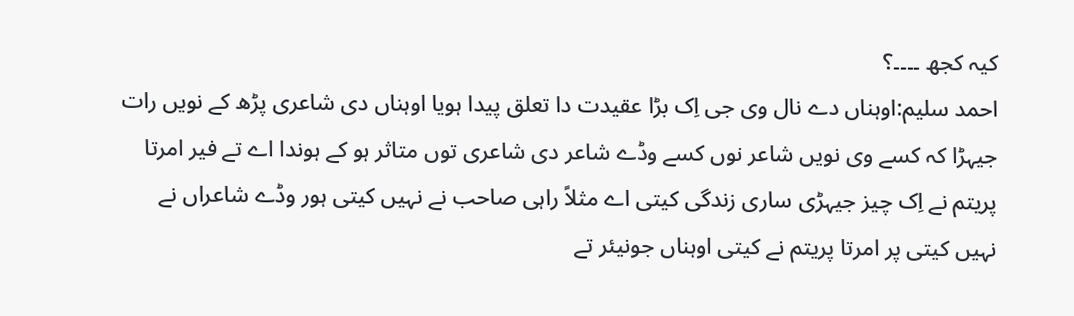کیہ کجھ ۔۔۔۔؟
احمد سلیم:اوہناں دے نال وی جی اِک بڑا عقیدت دا تعلق پیدا ہویا اوہناں دی شاعری پڑھ کے نویں رات جیہڑا کہ کسے وی نویں شاعر نوں کسے وڈے شاعر دی شاعری توں متاثر ہو کے ہوندا اے تے فیر امرتا پریتم نے اِک چیز جیہڑی ساری زندگی کیتی اے مثلاً راہی صاحب نے نہیں کیتی ہور وڈے شاعراں نے نہیں کیتی پر امرتا پریتم نے کیتی اوہناں جونیئر تے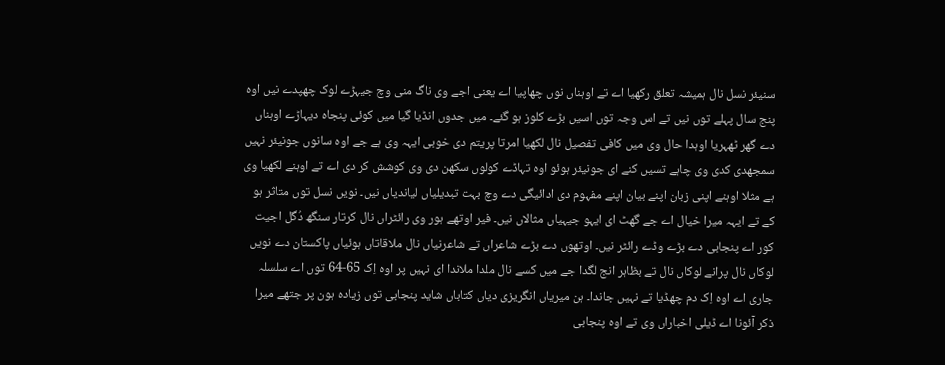سنیئر نسل نال ہمیشہ تعلق رکھیا اے تے اوہناں نوں چھاپیا اے یعنی اجے وی ناگ منی وچ جیہڑے لوک چھپدے نیں اوہ پنج سال پہلے توں نیں تے اس وجہ توں اسیں بڑے کلوز ہو گئے۔ میں جدوں انڈیا گیا میں کوئی پنجاہ دیہاڑے اوہناں دے گھر ٹھہریا اوہدا حال وی میں کافی تفصیل نال لکھیا امرتا پریتم دی خوبی ایہہ وی ہے جے اوہ سانوں جونیئر نہیں سمجھدی کدی وی چاہے تسیں کنے ای جونیئر ہوئو اوہ تہاڈے کولوں سکھن دی وی کوشش کر دی اے تے اوہنے لکھیا وی ہے مثلا اوہنے اپنی زبان اپنے بیان اپنے مفہوم دی ادائیگی دے وچ بہت تبدیلیاں لیاندیاں نیں۔ نویں نسل توں متاثر ہو کے تے ایہہ میرا خیال اے جے گھٹ ای ایہو جیہیاں مثالاں نیں۔ فیر اوتھے ہور وی رائٹراں نال کرتار سنگھ دُگل اجیت کور اے پنجابی دے بڑے وڈے رائٹر نیں۔ اوتھوں دے بڑے شاعراں تے شاعرنیاں نال ملاقاتاں ہوئیاں پاکستان دے نویں لوکاں نال پرانے لوکاں نال تے بظاہر انج لگدا جے میں کسے نال ملدا ملاندا ای نہیں پر اوہ اِک 65-64 توں اے سلسلہ جاری اے اوہ اِک دم چھڈیا تے نہیں جاندا۔ ہن میریاں انگریزی دیاں کتاباں شاید پنجابی توں زیادہ ہون پر جتھے میرا ذکر آئونا اے ڈیلی اخباراں وی تے اوہ پنجابی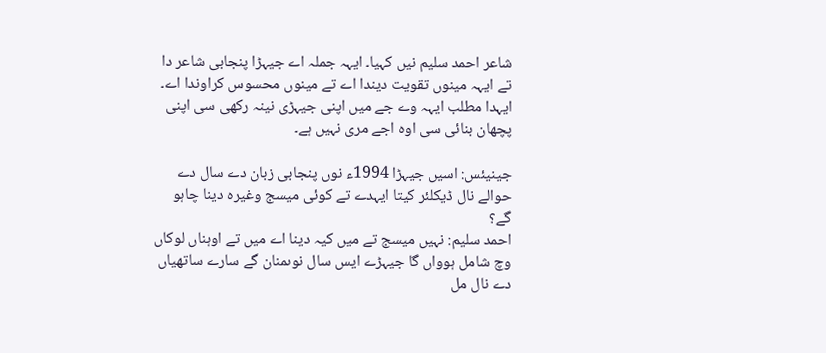شاعر احمد سلیم نیں کہیا۔ ایہہ جملہ اے جیہڑا پنجابی شاعر دا تے ایہہ مینوں تقویت دیندا اے تے مینوں محسوس کراوندا اے۔ ایہدا مطلب ایہہ وے جے میں اپنی جیہڑی نینہ رکھی سی اپنی پچھان بنائی سی اوہ اجے مری نہیں ہے۔

جینیئس: اسیں جیہڑا 1994ء نوں پنجابی زبان دے سال دے حوالے نال ڈیکلئر کیتا ایہدے تے کوئی میسج وغیرہ دینا چاہو گے؟
احمد سلیم: نہیں میسج تے میں کیہ دینا اے میں تے اوہناں لوکاں وچ شامل ہوواں گا جیہڑے ایس سال نوںمنان گے سارے ساتھیاں دے نال مل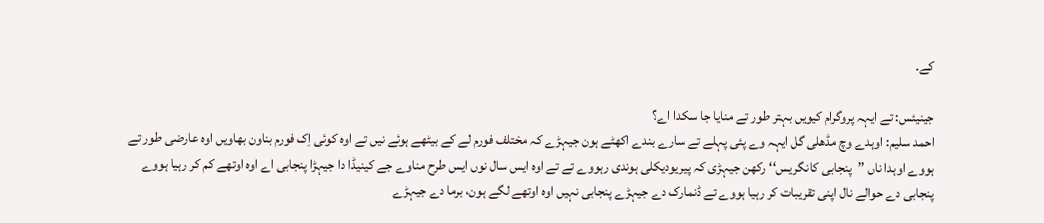کے۔

جینیئس: تے ایہہ پروگرام کیویں بہتر طور تے منایا جا سکدا اے؟
احمد سلیم: اوہدے وچ مڈھلی گل ایہہ وے پئی پہلے تے سارے بندے اکھٹے ہون جیہڑے کہ مختلف فورم لے کے بیٹھے ہوئے نیں تے اوہ کوئی اِک فورم بناون بھاویں اوہ عارضی طور تے ہووے اوہدا ناں ’’پنجابی کانگریس‘‘ رکھن جیہڑی کہ پیریودیکلی ہوندی رہووے تے تے اوہ ایس سال نوں ایس طرح مناوے جے کینیڈا دا جیہڑا پنجابی اے اوہ اوتھے کم کر رہیا ہووے پنجابی دے حوالے نال اپنی تقریبات کر رہیا ہووے تے ڈنمارک دے جیہڑے پنجابی نہیں اوہ اوتھے لگے ہون، برما دے جیہڑے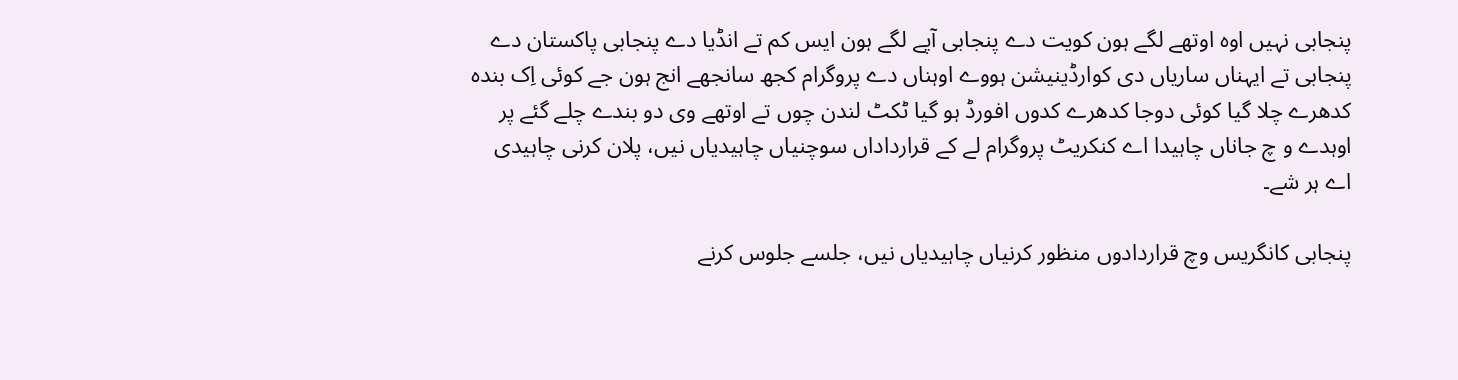پنجابی نہیں اوہ اوتھے لگے ہون کویت دے پنجابی آپے لگے ہون ایس کم تے انڈیا دے پنجابی پاکستان دے پنجابی تے ایہناں ساریاں دی کوارڈینیشن ہووے اوہناں دے پروگرام کجھ سانجھے انج ہون جے کوئی اِک بندہ کدھرے چلا گیا کوئی دوجا کدھرے کدوں افورڈ ہو گیا ٹکٹ لندن چوں تے اوتھے وی دو بندے چلے گئے پر اوہدے و چ جاناں چاہیدا اے کنکریٹ پروگرام لے کے قرارداداں سوچنیاں چاہیدیاں نیں، پلان کرنی چاہیدی اے ہر شے۔

پنجابی کانگریس وچ قراردادوں منظور کرنیاں چاہیدیاں نیں، جلسے جلوس کرنے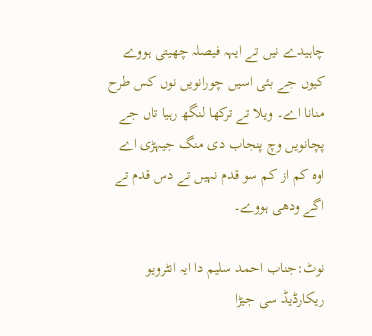چاہیدے نیں تے ایہہ فیصلہ چھیتی ہووے کیوں جے بئی اسیں چورانویں نوں کس طرح منانا اے۔ ویلا تے ترکھا لنگھ رہیا تاں جے پچانویں وچ پنجاب دی منگ جیہڑی اے اوہ کم از کم سو قدم نہیں تے دس قدم تے اگے ودھی ہووے۔

نوٹ:جناب احمد سلیم دا ایہ انٹرویو ریکارڈیڈ سی جیڑا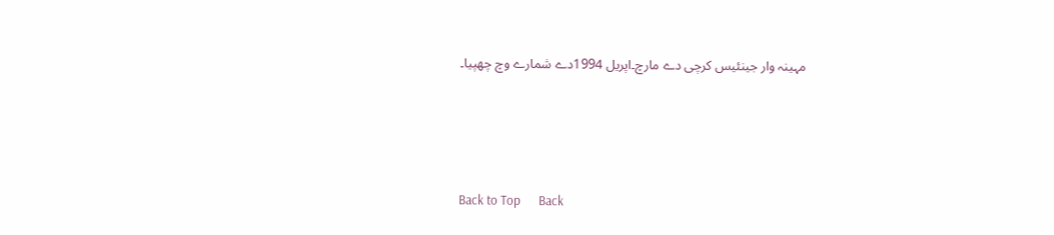مہینہ وار جینئیس کرچی دے مارچ۔اپریل 1994دے شمارے وچ چھپیا۔





Back to Top      Back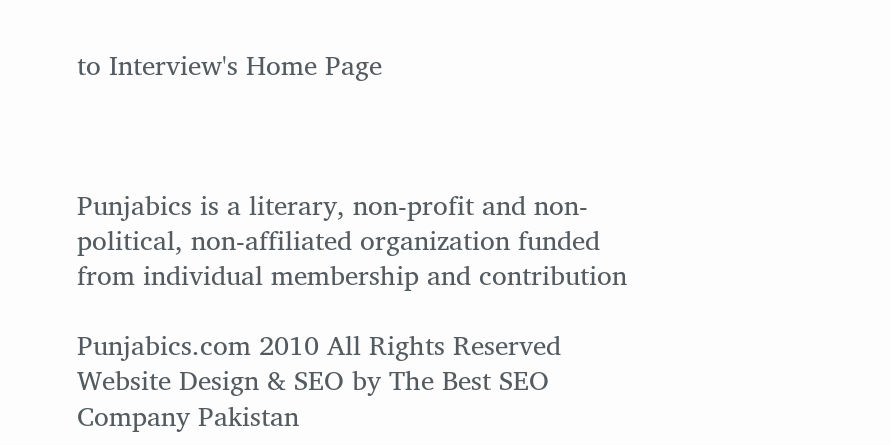to Interview's Home Page



Punjabics is a literary, non-profit and non-political, non-affiliated organization funded from individual membership and contribution

Punjabics.com 2010 All Rights Reserved      Website Design & SEO by The Best SEO Company Pakistan